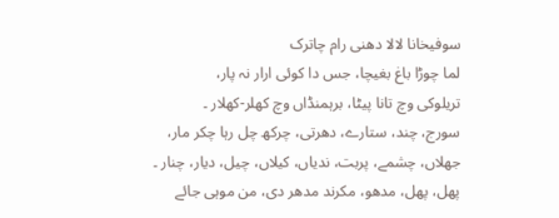سوفیخانا لالا دھنی رام چاترک
لما چوڑا باغ بغیچا، جس دا کوئی ارار نہ پار،
تریلوکی وچ تانا پیٹا، برہمنڈاں وچ کھلر-کھلار ۔
سورج، چند، ستارے، دھرتی، چرکھ چل رہا چکر مار،
جھلاں، چشمے، پربت، ندیاں، کیلاں، چیل، دیار، چنار ۔
پھل، پھل، مدھو، مکرند مدھر دی، من موہی جائے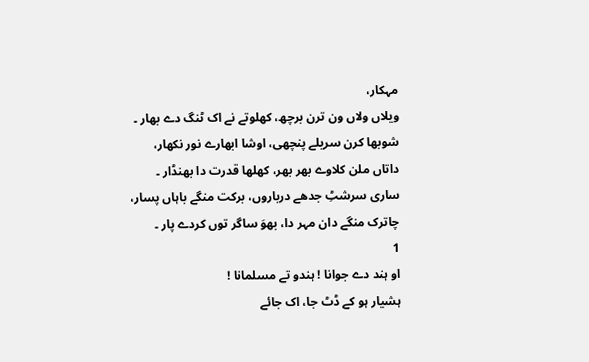مہکار،
ویلاں ولاں ون ترن برچھ، کھلوتے نے اک ٹنگ دے بھار ۔
شوبھا کرن سریلے پنچھی، اوشا ابھارے نور نکھار،
داتاں ملن کلاوے بھر بھر، کھلھا قدرت دا بھنڈار ۔
ساری سرشٹِ جدھے درباروں، برکت منگے باہاں پسار،
چاترک منگے دان مہر دا، بھوَ ساگر توں کردے پار ۔
1
او ہند دے جوانا ! ہندو تے مسلمانا !
ہشیار ہو کے ڈٹ جا، اک جائے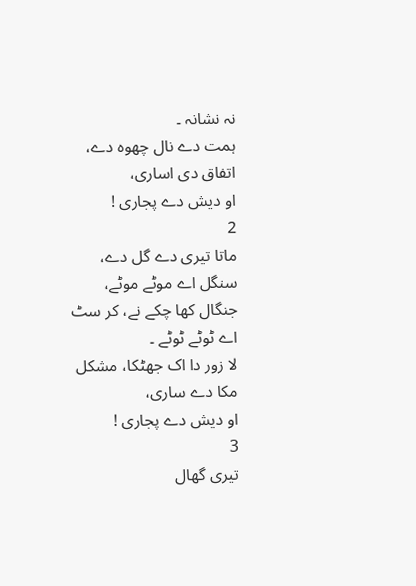نہ نشانہ ۔
ہمت دے نال چھوہ دے، اتفاق دی اساری،
او دیش دے پجاری !
2
ماتا تیری دے گل دے، سنگل اے موٹے موٹے،
جنگال کھا چکے نے، کر سٹ اے ٹوٹے ٹوٹے ۔
لا زور دا اک جھٹکا، مشکل مکا دے ساری،
او دیش دے پجاری !
3
تیری گھال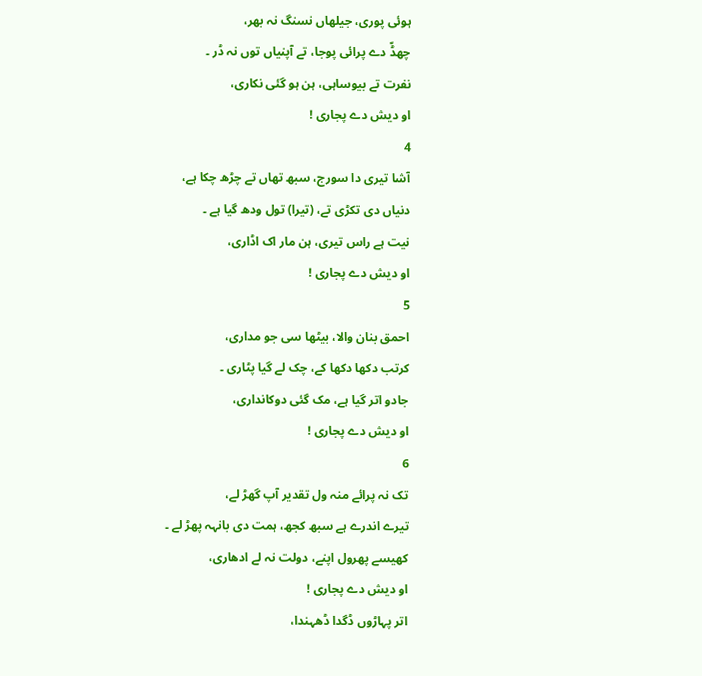ہوئی پوری، جیلھاں نسنگ نہ بھر،
چھڈّ دے پرائی پوجا، تے آپنیاں توں نہ ڈر ۔
نفرت تے بیوساہی، ہن ہو گئی نکاری،
او دیش دے پجاری !
4
آشا تیری دا سورج، سبھ تھاں تے چڑھ چکا ہے،
دنیاں دی تکڑی تے، (تیرا) تول ودھ گیا ہے ۔
نیت ہے راس تیری، ہن مار اک اڈاری،
او دیش دے پجاری !
5
احمق بنان والا، بیٹھا سی جو مداری،
کرتب دکھا دکھا کے، چک لے گیا پٹاری ۔
جادو اتر گیا ہے، مک گئی دوکانداری،
او دیش دے پجاری !
6
تک نہ پرائے منہ ول تقدیر آپ گھڑ لے،
تیرے اندرے ہے سبھ کجھ، ہمت دی بانہہ پھڑ لے ۔
کھیسے پھرول اپنے، دولت نہ لے ادھاری،
او دیش دے پجاری !
اتر پہاڑوں ڈگدا ڈھہندا،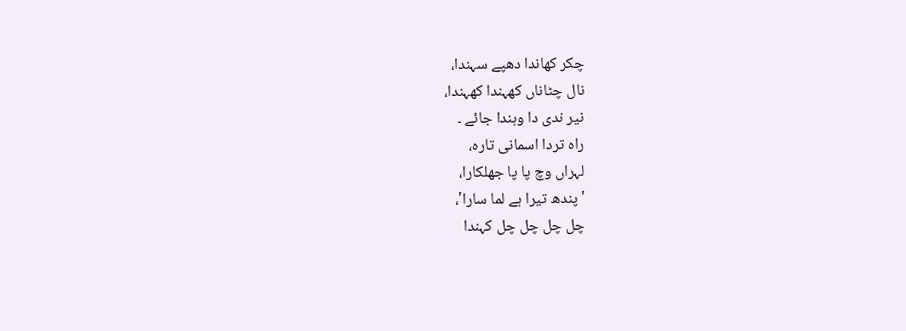چکر کھاندا دھپے سہندا،
نال چٹاناں کھہندا کھہندا،
نیر ندی دا وہندا جائے ۔
راہ تردا اسمانی تارہ،
لہراں وچ پا پا جھلکارا،
'پندھ تیرا ہے لما سارا'،
چل چل چل چل کہندا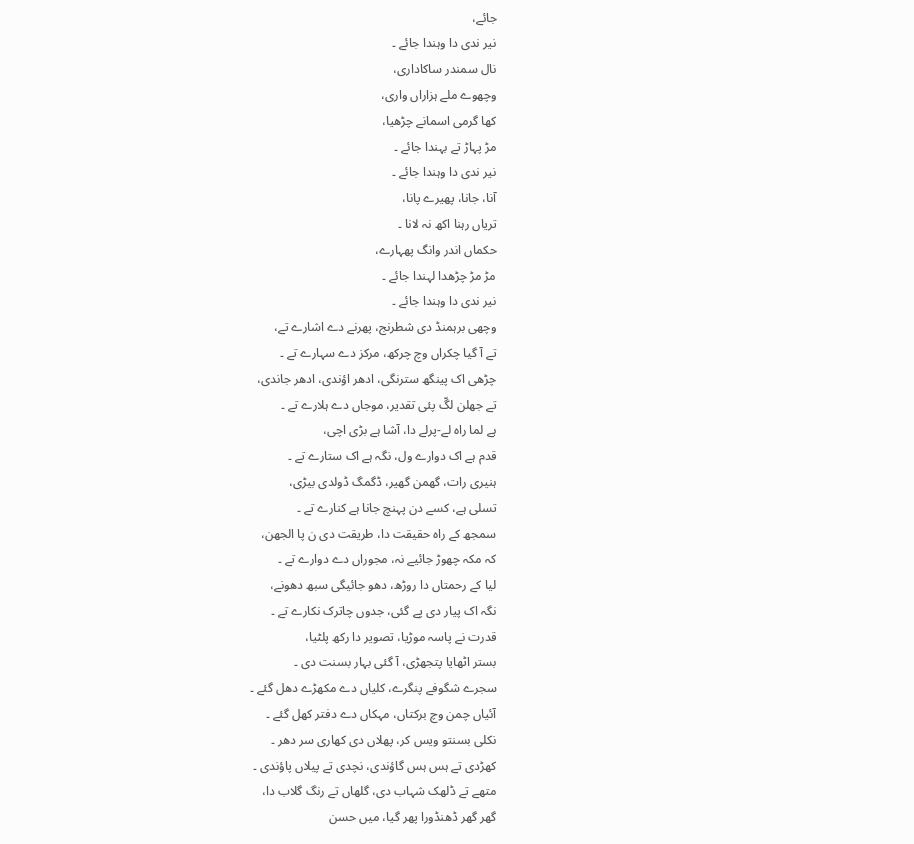جائے،
نیر ندی دا وہندا جائے ۔
نال سمندر ساکاداری،
وچھوے ملے ہزاراں واری،
کھا گرمی اسمانے چڑھیا،
مڑ پہاڑ تے بہندا جائے ۔
نیر ندی دا وہندا جائے ۔
آنا، جانا، پھیرے پانا،
تریاں رہنا اکھ نہ لانا ۔
حکماں اندر وانگ پھہارے،
مڑ مڑ چڑھدا لہندا جائے ۔
نیر ندی دا وہندا جائے ۔
وچھی برہمنڈ دی شطرنج، پھرنے دے اشارے تے،
تے آ گیا چکراں وچ چرکھ، مرکز دے سہارے تے ۔
چڑھی اک پینگھ سترنگی، ادھر اؤندی، ادھر جاندی،
تے جھلن لگّ پئی تقدیر، موجاں دے ہلارے تے ۔
ہے لما راہ لے-پرلے دا، آشا ہے بڑی اچی،
قدم ہے اک دوارے ول، نگہ ہے اک ستارے تے ۔
ہنیری رات، گھمن گھیر، ڈگمگ ڈولدی بیڑی،
تسلی ہے، کسے دن پہنچ جانا ہے کنارے تے ۔
سمجھ کے راہ حقیقت دا، طریقت دی ن پا الجھن،
کہ مکہ چھوڑ جائیے نہ، مجوراں دے دوارے تے ۔
لیا کے رحمتاں دا روڑھ، دھو جائیگی سبھ دھونے،
نگہ اک پیار دی پے گئی، جدوں چاترک نکارے تے ۔
قدرت نے پاسہ موڑیا، تصویر دا رکھ پلٹیا،
بستر اٹھایا پتجھڑی، آ گئی بہار بسنت دی ۔
سجرے شگوفے پنگرے، کلیاں دے مکھڑے دھل گئے ۔
آئیاں چمن وچ برکتاں، مہکاں دے دفتر کھل گئے ۔
نکلی بسنتو ویس کر، پھلاں دی کھاری سر دھر ۔
کھڑدی تے ہس ہس گاؤندی، نچدی تے پیلاں پاؤندی ۔
متھے تے ڈلھک شہاب دی، گلھاں تے رنگ گلاب دا،
گھر گھر ڈھنڈورا پھر گیا، میں حسن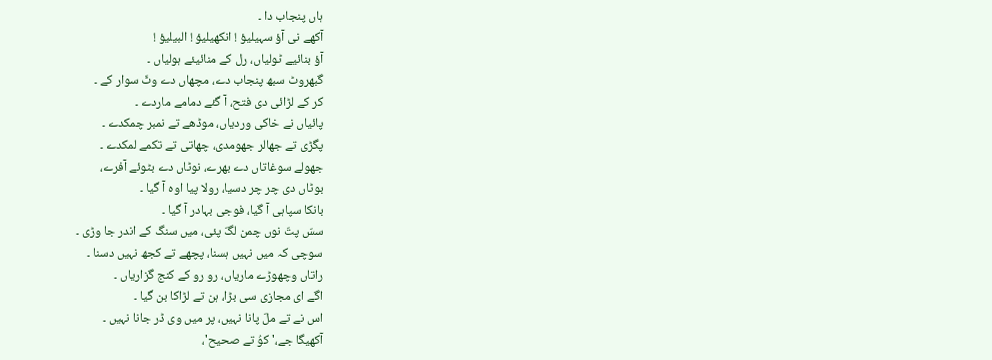ہاں پنجاب دا ۔
آکھے نی آؤ سہیلیؤ ! انکھیلیؤ ! البیلیؤ !
آؤ بنائیے ٹولیاں، رل کے منائیئے ہولیاں ۔
گبھروٹ سبھ پنجاب دے، مچھاں دے وٹّ سوار کے ۔
کر کے لڑائی دی فتح، آ گئے دمامے ماردے ۔
پائیاں نے خاکی وردیاں، موڈھے تے نمبر چمکدے ۔
پگڑی تے جھالر جھومدی، چھاتی تے تکمے لمکدے ۔
جھولے سوغاتاں دے بھرے، نوٹاں دے بٹوئے آفرے،
بوٹاں دی چر چر دسیا، رولا پیا اوہ آ گیا ۔
بانکا سپاہی آ گیا، فوجی بہادر آ گیا ۔
سسّ پتّ نوں چمن لگّ پئی، میں سنگ کے اندر جا وڑی ۔
سوچی کہ میں نہیں ہسنا، پچھے تے کجھ نہیں دسنا ۔
راتاں وچھوڑے ماریاں، رو رو کے کنج گزاریاں ۔
اگے ای مجازی سی بڑا، ہن تے لڑاکا بن گیا ۔
اس نے تے ملّ پانا نہیں، پر میں وی ڈر جانا نہیں ۔
آکھیگا جے،'کوُ تے صحیح'،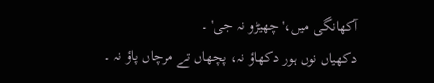آکھانگی میں،'چھیڑو نہ جی' ۔
دکھیاں نوں ہور دکھاؤ نہ، پچھاں تے مرچاں پاؤ نہ ۔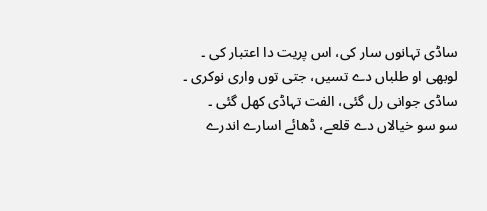ساڈی تہانوں سار کی، اس پریت دا اعتبار کی ۔
لوبھی او طلباں دے تسیں، جتی توں واری نوکری ۔
ساڈی جوانی رل گئی، الفت تہاڈی کھل گئی ۔
سو سو خیالاں دے قلعے، ڈھائے اسارے اندرے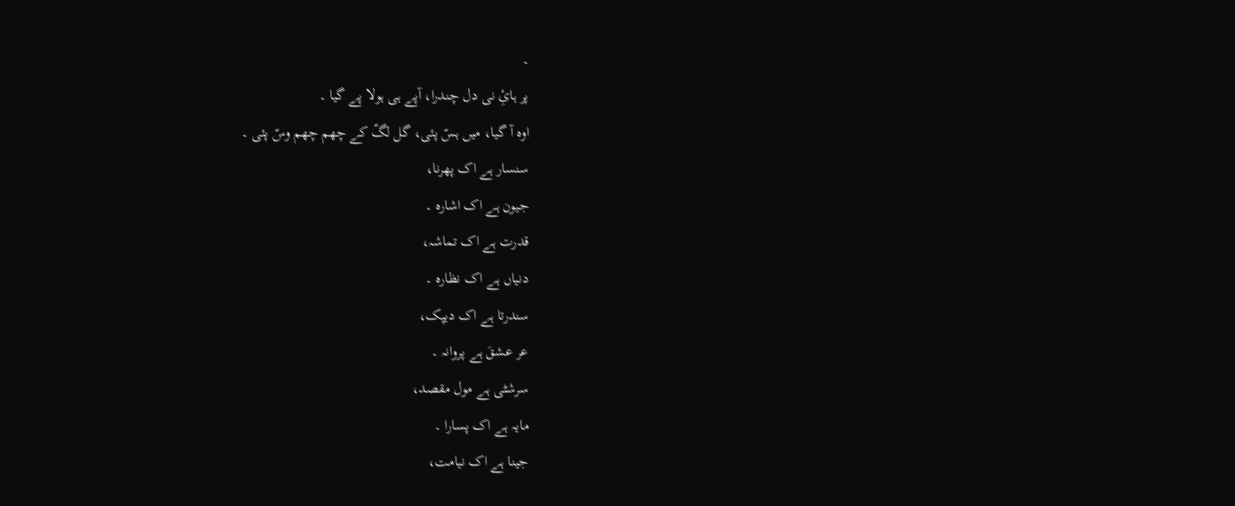۔
پر ہائِ نی دل چندرا، آپے ہی ہولا پے گیا ۔
اوہ آ گیا، میں ہسّ پئی، گل لگّ کے چھم چھم وسّ پئی ۔
سنسار ہے اک پھرنا،
جیون ہے اک اشارہ ۔
قدرت ہے اک تماشہ،
دنیاں ہے اک نظارہ ۔
سندرتا ہے اک دیپک،
عر عشقَ ہے پروانہ ۔
سرشٹی ہے مول مقصد،
مایہ ہے اک پسارا ۔
جینا ہے اک نیامت،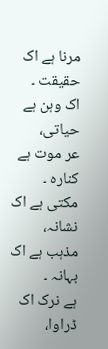مرنا ہے اک حقیقت ۔
اک وہن ہے حیاتی،
عر موت ہے کنارہ ۔
مکتی ہے اک نشانہ،
مذہب ہے اک بہانہ ۔
ہے نرک اک ڈراوا،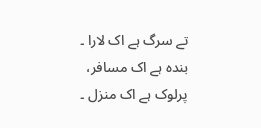تے سرگ ہے اک لارا ۔
بندہ ہے اک مسافر،
پرلوک ہے اک منزل ۔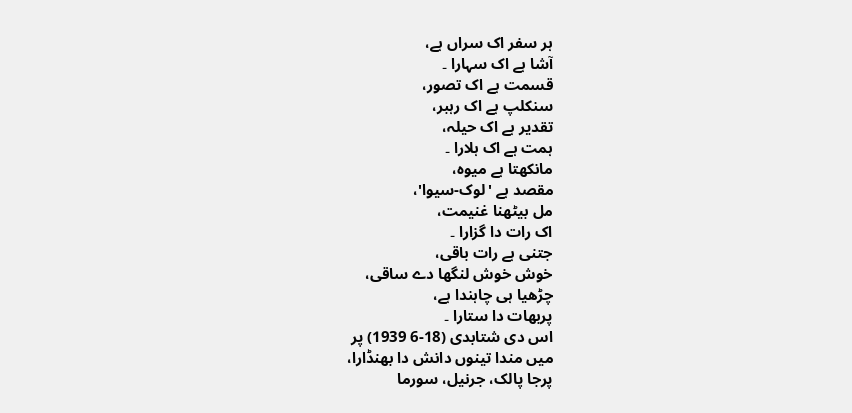ہر سفر اک سراں ہے،
آشا ہے اک سہارا ۔
قسمت ہے اک تصور،
سنکلپ ہے اک رہبر،
تقدیر ہے اک حیلہ،
ہمت ہے اک ہلارا ۔
مانکھتا ہے میوہ،
مقصد ہے 'لوک-سیوا'،
مل بیٹھنا غنیمت،
اک رات دا گزارا ۔
جتنی ہے رات باقی،
خوش خوش لنگھا دے ساقی،
چڑھیا ہی چاہندا ہے،
پربھات دا ستارا ۔
اس دی شتابدی (18-6 1939) پر
میں مندا تینوں دانش دا بھنڈارا،
پرجا پالک، جرنیل، سورما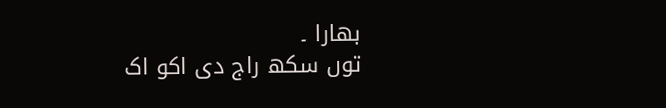بھارا ۔
توں سکھ راج دی اکو اک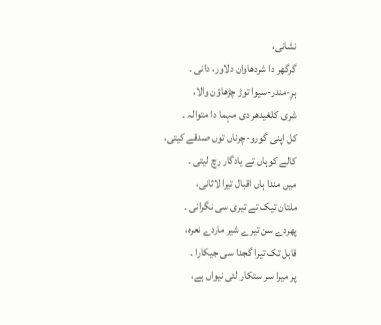نشانی،
گرگھر دا شردھاوان دلاور، دانی ۔
ہرِ-مندر-سیوا توڑ چڑھاؤن والا،
شری کلغیدھر دی مہما دا متوالہ ۔
کل اپنی گورو-چرناں توں صدقے کیتی،
کالے کوہاں تے یادگار رچ لیتی ۔
میں مندا ہاں اقبال تیرا لاثانی،
ملتان تیک تے تیری سی نگرانی ۔
پھردے سن تیرے شیر ماردے نعرہ،
قابل تک تیرا گجدا سی جیکارا ۔
پر میرا سر ستکار لئی نیواں ہے،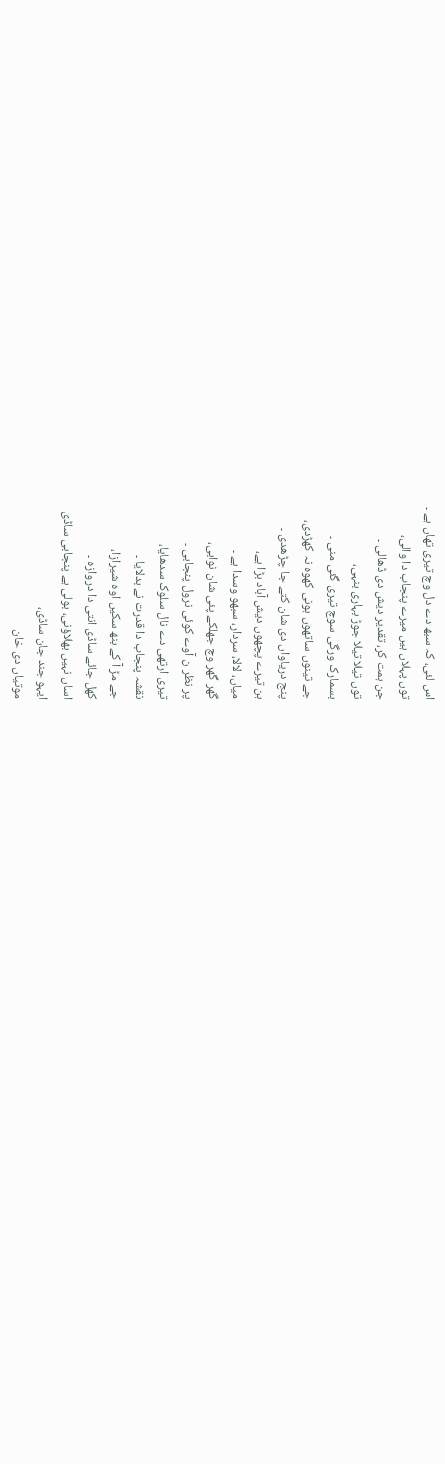اس لئی، کہ سبھ دے دل وچ تیری تھاں ہے ۔
توں پہلاں ہیں میرے پنجاب دا والی،
جن ہمت کر، تقدیر دیش دی ڈھالی ۔
توں تیلا تیلا جوڑ بہاری بنہی،
بسمارک ورگی سوچ تیری گئی منی ۔
جے تینوں ساتھوں ہونی کھوہ نہ کھڑدی،
پنج دریاواں دی شان کتے جا چڑھدی ۔
ہن تیرے پچھوں دیش آباد بڑا ہے،
میاں، لالا، سردار، سبھو وسدا ہے ۔
گھر گھر وچ جھلکے پئی شان نوابی،
پر نظر ن آوے کوئی نرول پنجابی ۔
تیری ارتھی دے نال سلوک سدھایا،
نقشہ پنجاب دا قدرت نے بدلایا ۔
جے مڑ آ کے بنھ سکیں اوہ شیرازا،
کھل جائے ساڈی انتی دا دروازہ ۔
اساں نہیں بھلاؤنی، بولی ہے پنجابی ساڈی
ایہو جند جان ساڈی،
موتیاں دی خان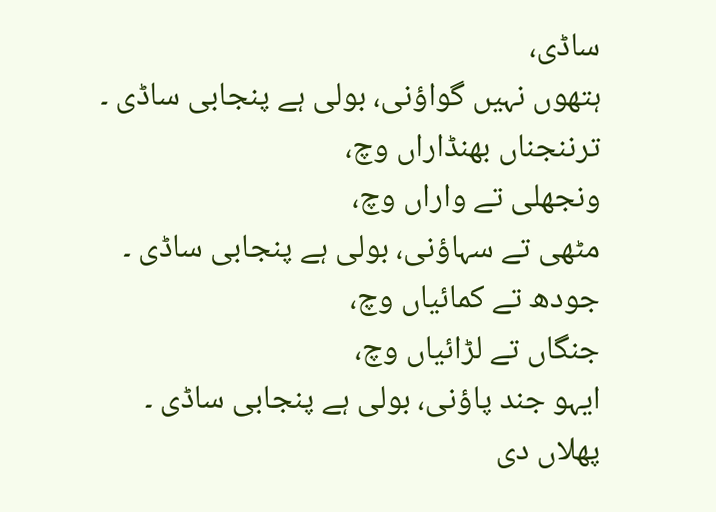ساڈی،
ہتھوں نہیں گواؤنی، بولی ہے پنجابی ساڈی ۔
ترننجناں بھنڈاراں وچ،
ونجھلی تے واراں وچ،
مٹھی تے سہاؤنی، بولی ہے پنجابی ساڈی ۔
جودھ تے کمائیاں وچ،
جنگاں تے لڑائیاں وچ،
ایہو جند پاؤنی، بولی ہے پنجابی ساڈی ۔
پھلاں دی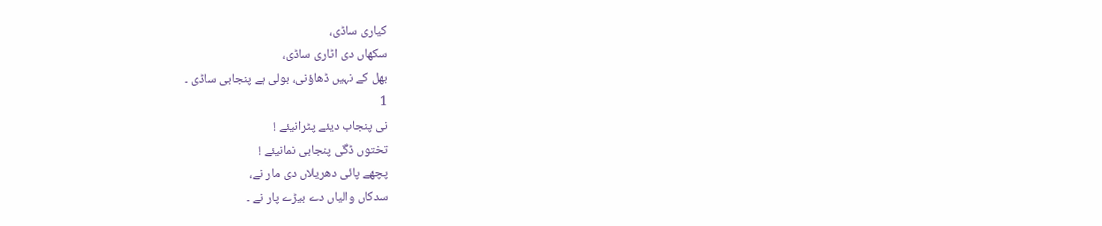کیاری ساڈی،
سکھاں دی اٹاری ساڈی،
بھل کے نہیں ڈھاؤنی، بولی ہے پنجابی ساڈی ۔
1
نی پنجاب دیئے پٹرانیئے !
تختوں ڈگی پنجابی نمانیئے !
پچھے پائی دھریلاں دی مار نے،
سدکاں والیاں دے بیڑے پار نے ۔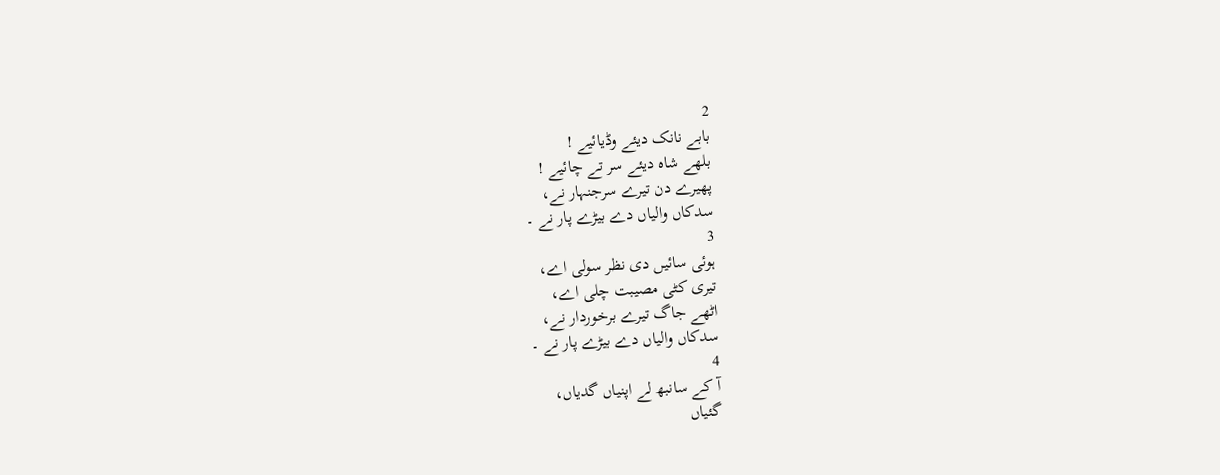2
بابے نانک دیئے وڈیائیے !
بلھے شاہ دیئے سر تے چائیے !
پھیرے دن تیرے سرجنہار نے،
سدکاں والیاں دے بیڑے پار نے ۔
3
ہوئی سائیں دی نظر سولی اے،
تیری کٹی مصیبت چلی اے،
اٹھے جاگ تیرے برخوردار نے،
سدکاں والیاں دے بیڑے پار نے ۔
4
آ کے سانبھ لے اپنیاں گدیاں،
گئیاں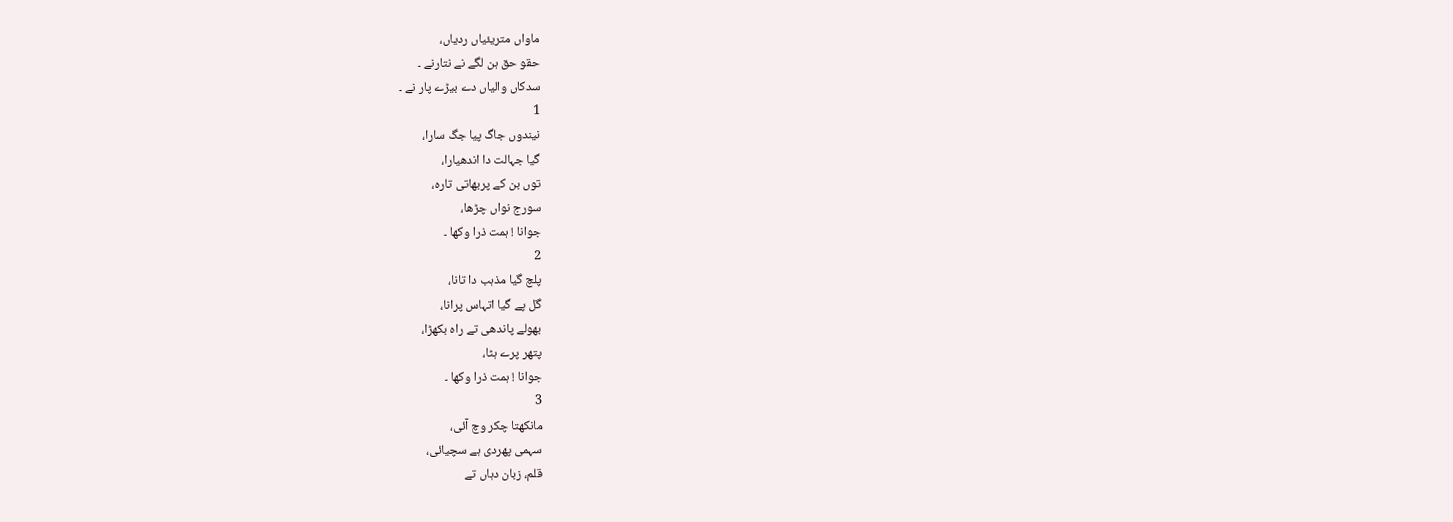ماواں متریئیاں ردیاں،
حقو حق ہن لگے نے نتارنے ۔
سدکاں والیاں دے بیڑے پار نے ۔
1
نیندوں جاگ پیا جگ سارا،
گیا جہالت دا اندھیارا،
توں بن کے پربھاتی تارہ،
سورج نواں چڑھا،
جوانا ! ہمت ذرا وکھا ۔
2
پلچ گیا مذہب دا تانا،
گل پے گیا اتہاس پرانا،
بھولے پاندھی تے راہ بکھڑا،
پتھر پرے ہٹا،
جوانا ! ہمت ذرا وکھا ۔
3
مانکھتا چکر وچ آئی،
سہمی پھردی ہے سچیائی،
قلم، زبان دہاں تے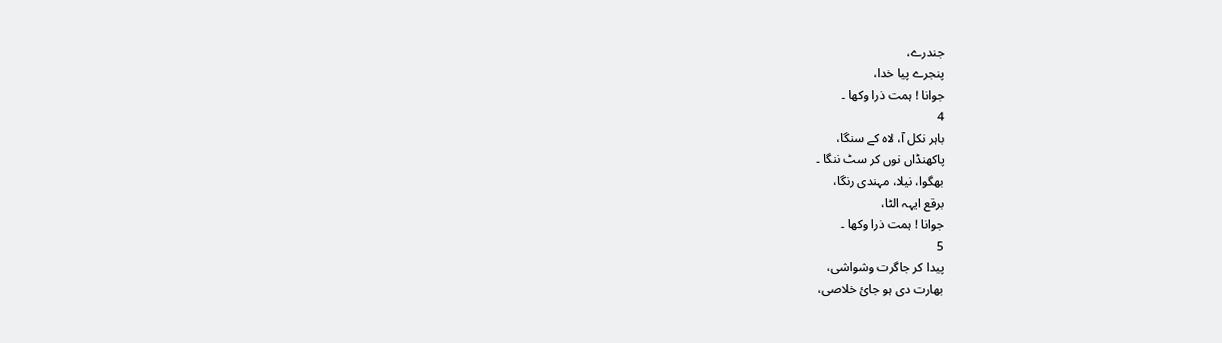جندرے،
پنجرے پیا خدا،
جوانا ! ہمت ذرا وکھا ۔
4
باہر نکل آ، لاہ کے سنگا،
پاکھنڈاں نوں کر سٹ ننگا ۔
بھگوا، نیلا، مہندی رنگا،
برقع ایہہ الٹا،
جوانا ! ہمت ذرا وکھا ۔
5
پیدا کر جاگرت وشواشی،
بھارت دی ہو جائ خلاصی،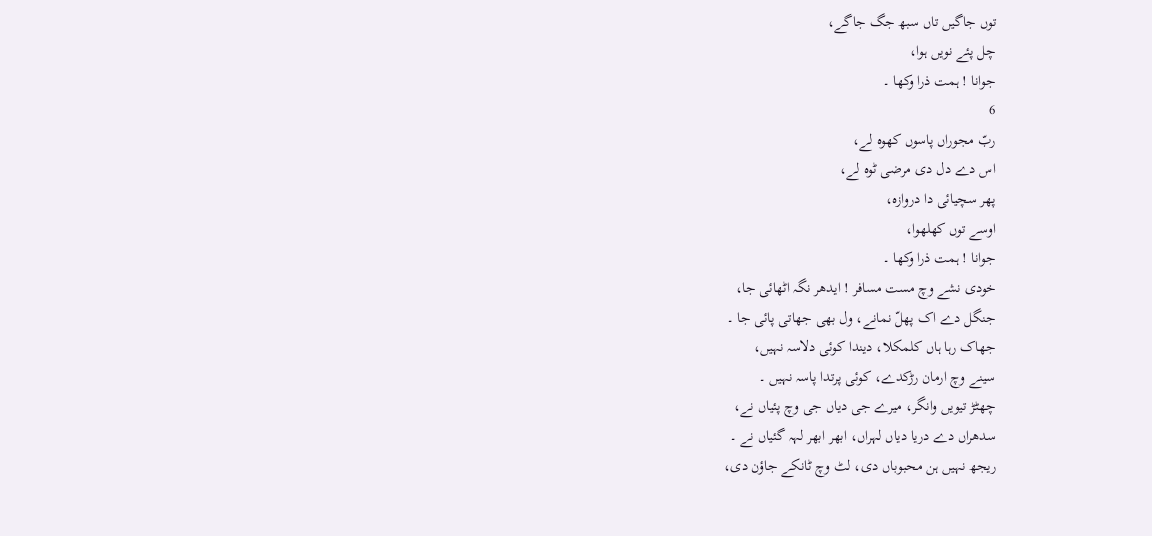توں جاگیں تاں سبھ جگ جاگے،
چل پئے نویں ہوا،
جوانا ! ہمت ذرا وکھا ۔
6
ربّ مجوراں پاسوں کھوہ لے،
اس دے دل دی مرضی ٹوہ لے،
پھر سچیائی دا دروازہ،
اوسے توں کھلھوا،
جوانا ! ہمت ذرا وکھا ۔
خودی نشے وچ مست مسافر ! ایدھر نگہ اٹھائی جا،
جنگل دے اک پھلّ نمانے، ول بھی جھاتی پائی جا ۔
جھاک رہا ہاں کلمکلا، دیندا کوئی دلاسہ نہیں،
سینے وچ ارمان رڑکدے، کوئی پرتدا پاسہ نہیں ۔
چھٹڑ تیویں وانگر، میرے جی دیاں جی وچ پئیاں نے،
سدھراں دے دریا دیاں لہراں، ابھر ابھر لہہ گئیاں نے ۔
ریجھ نہیں ہن محبوباں دی، لٹ وچ ٹانکے جاؤن دی،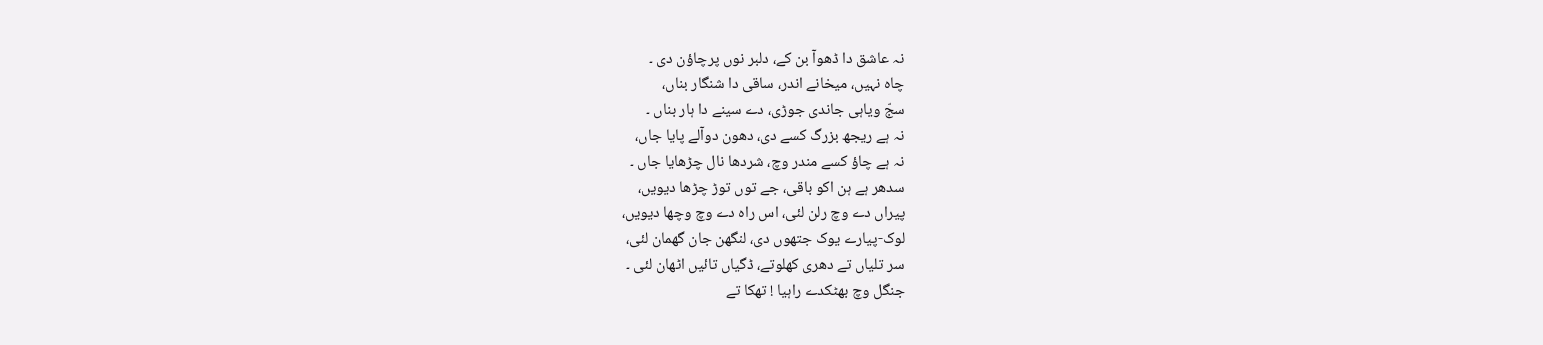نہ عاشق دا ڈھوآ بن کے، دلبر نوں پرچاؤن دی ۔
چاہ نہیں، میخانے اندر، ساقی دا شنگار بناں،
سجّ ویاہی جاندی جوڑی، دے سینے دا ہار بناں ۔
نہ ہے ریجھ بزرگ کسے دی، دھون دوآلے پایا جاں،
نہ ہے چاؤ کسے مندر وچ، شردھا نال چڑھایا جاں ۔
سدھر ہے ہن اکو باقی، جے توں توڑ چڑھا دیویں،
پیراں دے وچ رلن لئی، اس راہ دے وچ وچھا دیویں،
لوک-پیارے یوک جتھوں دی، لنگھن جان گھمان لئی،
سر تلیاں تے دھری کھلوتے، ڈگیاں تائیں اٹھان لئی ۔
جنگل وچ بھٹکدے راہیا ! تھکا تے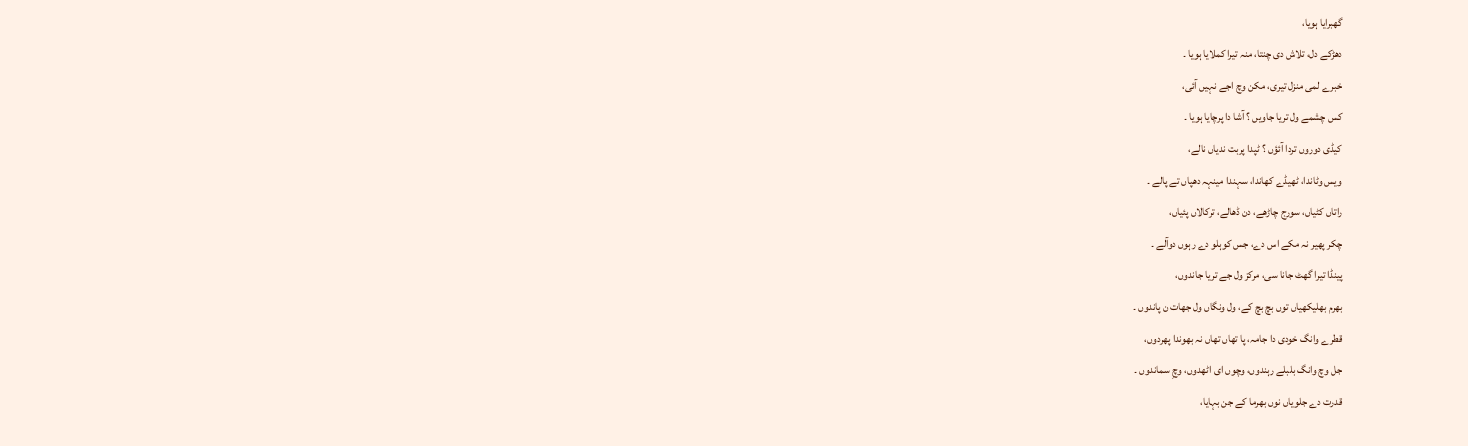گھبرایا ہویا،
دھڑکے دل، تلاش دی چنتا، منہ تیرا کملایا ہویا ۔
خبرے لمی منزل تیری، مکن وچ اجے نہیں آئی،
کس چشمے ول تریا جاویں ؟ آشا دا پرچایا ہویا ۔
کیڈی دوروں تردا آئؤں ؟ ٹپدا پربت ندیاں نالے،
ویس وٹاندا، ٹھیڈے کھاندا، سہندا مینہہ دھپاں تے پالے ۔
راتاں کٹیاں، سورج چاڑھے، دن ڈھالے، ترکالاں پئیاں،
چکر پھیر نہ مکے اس دے، جس کوہلو دے رہوں دوآلے ۔
پینڈا تیرا گھٹ جانا سی، مرکز ول جے تریا جاندوں،
بھرم بھلیکھیاں توں بچ بچ کے، ول ونگاں ول جھات ن پاندوں ۔
قطرے وانگ خودی دا جامہ، پا تھاں تھاں نہ بھوندا پھردوں،
جل وچ وانگ بلبلے رہندوں، وچوں ای اٹھدوں، وچِ سماندوں ۔
قدرت دے جلویاں نوں بھرما کے جن بہایا،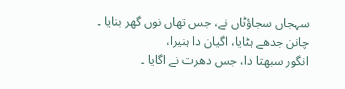سہجاں سجاؤٹاں نے، جس تھاں نوں گھر بنایا ۔
چانن جدھے ہٹایا، اگیان دا ہنیرا،
انگور سبھتا دا، جس دھرت نے اگایا ۔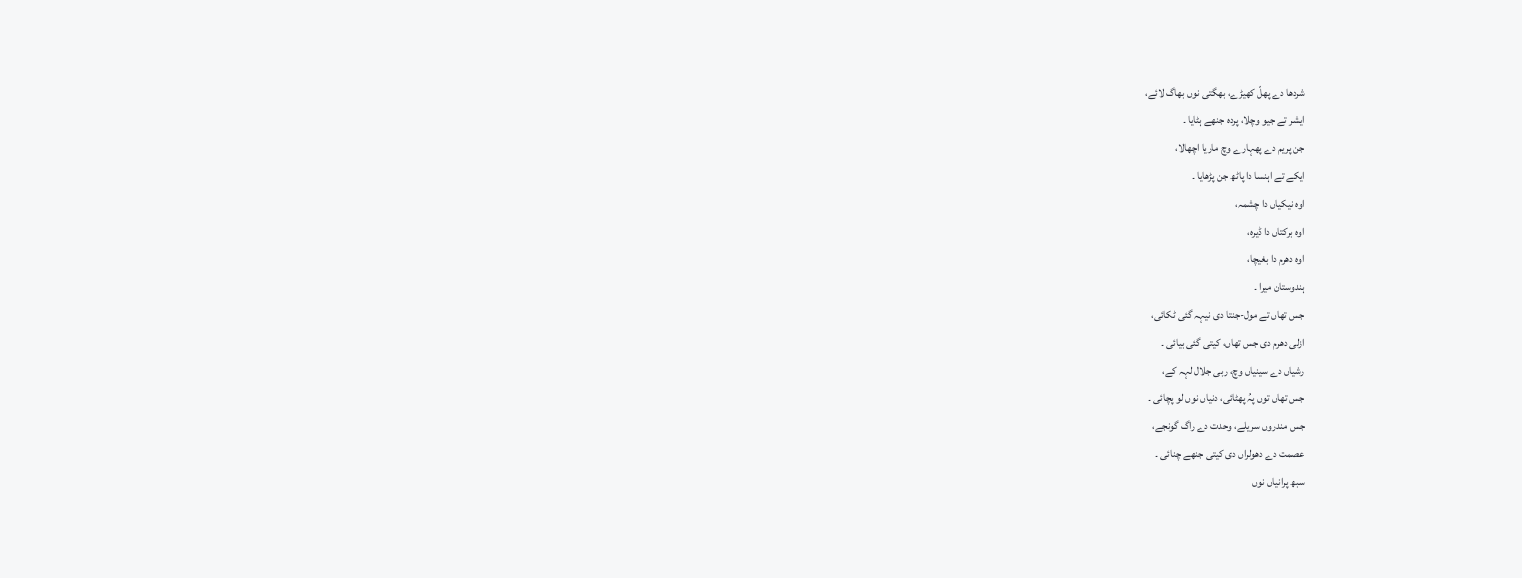شردھا دے پھلّ کھیڑے، بھگتی نوں بھاگ لائے،
ایشر تے جیو وچلا، پردہ جنھے ہٹایا ۔
جن پریم دے پھہارے وچ ماریا اچھالا،
ایکے تے اہنسا دا پاٹھ جن پڑھایا ۔
اوہ نیکیاں دا چشمہ،
اوہ برکتاں دا ڈیرہ،
اوہ دھرم دا بغیچا،
ہندوستان میرا ۔
جس تھاں تے مول-جنتا دی نیہہ گئی ٹکائی،
ازلی دھرم دی جس تھاں، کیتی گئی بیائی ۔
رشیاں دے سینیاں وچ، ربی جلال لہہ کے،
جس تھاں توں پہُ پھٹائی، دنیاں نوں لو پچائی ۔
جس مندروں سریلے، وحدت دے راگ گونجے،
عصمت دے دھولراں دی کیتی جنھے چنائی ۔
سبھ پرانیاں نوں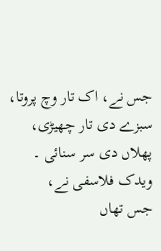جس نے، اک تار وچ پروتا،
سبزے دی تار چھیڑی، پھلاں دی سر سنائی ۔
ویدک فلاسفی نے،
جس تھاں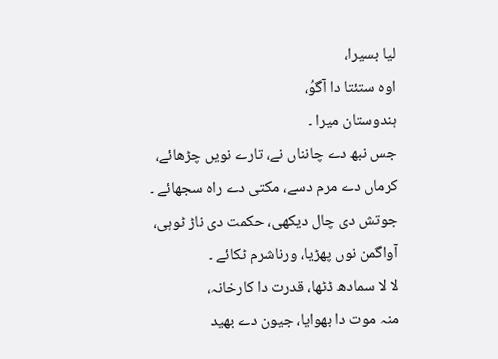لیا بسیرا،
اوہ ستئتا دا آگوُ،
ہندوستان میرا ۔
جس نبھ دے چانناں نے، تارے نویں چڑھائے،
کرماں دے مرم دسے، مکتی دے راہ سجھائے ۔
جوتش دی چال دیکھی، حکمت دی ناڑ ٹوہی،
آواگمن نوں پھڑیا، ورناشرم ٹکائے ۔
لا لا سمادھ ڈٹھا، قدرت دا کارخانہ،
منہ موت دا بھوایا، جیون دے بھید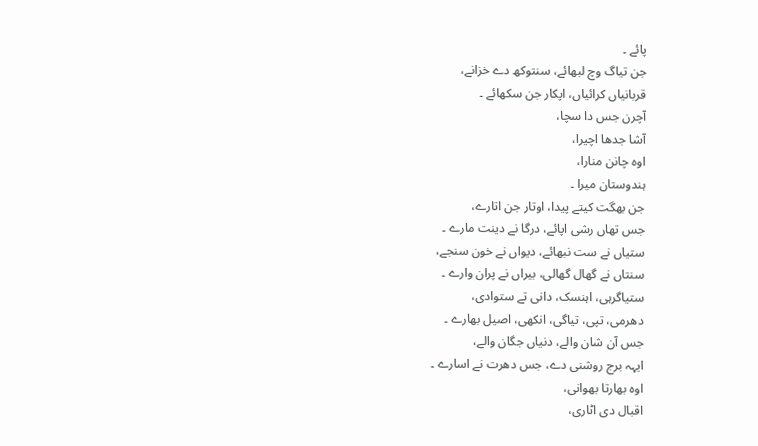پائے ۔
جن تیاگ وچ لبھائے، سنتوکھ دے خزانے،
قربانیاں کرائیاں، اپکار جن سکھائے ۔
آچرن جس دا سچا،
آشا جدھا اچیرا،
اوہ چانن منارا،
ہندوستان میرا ۔
جن بھگت کیتے پیدا، اوتار جن اتارے،
جس تھاں رشی اپائے، درگا نے دینت مارے ۔
ستیاں نے ست نبھائے، دیواں نے خون سنجے،
سنتاں نے گھال گھالی، بیراں نے پران وارے ۔
ستیاگرہی، اہنسک، دانی تے ستوادی،
دھرمی، تپی، تیاگی، انکھی، اصیل بھارے ۔
جس آن شان والے، دنیاں جگان والے،
ایہہ برج روشنی دے، جس دھرت نے اسارے ۔
اوہ بھارتا بھوانی،
اقبال دی اٹاری،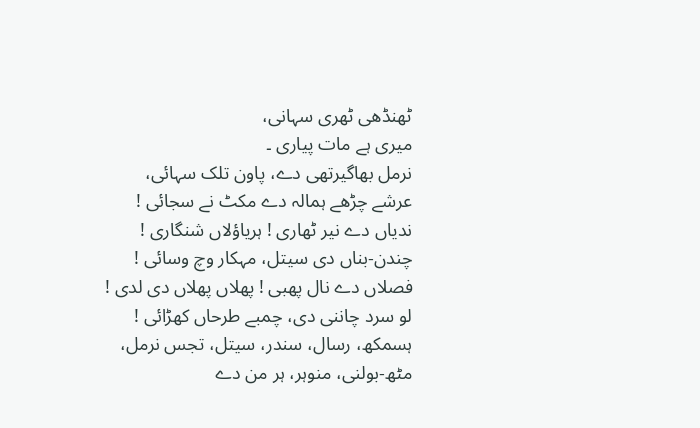ٹھنڈھی ٹھری سہانی،
میری ہے مات پیاری ۔
نرمل بھاگیرتھی دے، پاون تلک سہائی،
عرشے چڑھے ہمالہ دے مکٹ نے سجائی !
ندیاں دے نیر ٹھاری ! ہریاؤلاں شنگاری !
چندن-بناں دی سیتل، مہکار وچ وسائی !
فصلاں دے نال پھبی ! پھلاں پھلاں دی لدی !
لو سرد چاننی دی، چمبے طرحاں کھڑائی !
ہسمکھ، رسال، سندر، سیتل، تجس نرمل،
مٹھ-بولنی، منوہر، ہر من دے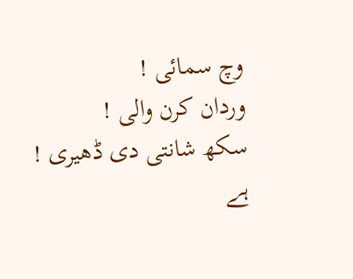وچ سمائی !
وردان کرن والی !
سکھ شانتی دی ڈھیری !
ہے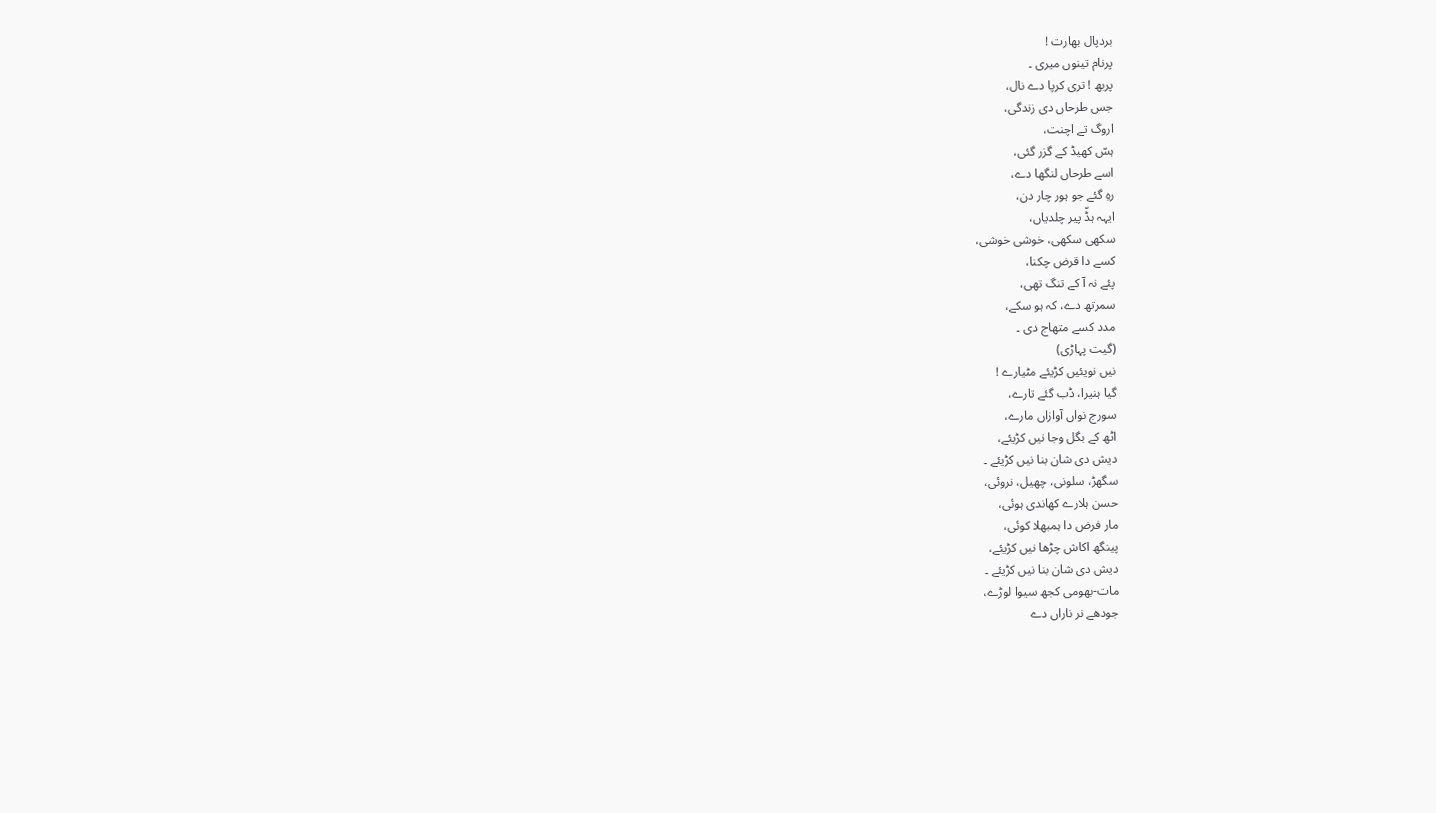بردپال بھارت !
پرنام تینوں میری ۔
پربھ ! تری کرپا دے نال،
جس طرحاں دی زندگی،
اروگ تے اچنت،
ہسّ کھیڈ کے گزر گئی،
اسے طرحاں لنگھا دے،
رہِ گئے جو ہور چار دن،
ایہہ ہڈّ پیر چلدیاں،
سکھی سکھی، خوشی خوشی،
کسے دا قرض چکنا،
پئے نہ آ کے تنگ تھی،
سمرتھ دے، کہ ہو سکے،
مدد کسے متھاج دی ۔
(گیت پہاڑی)
نیں نویئیں کڑیئے مٹیارے !
گیا ہنیرا، ڈب گئے تارے،
سورج نواں آوازاں مارے،
اٹھ کے بگل وجا نیں کڑیئے،
دیش دی شان بنا نیں کڑیئے ۔
سگھڑ، سلونی، چھیل، نروئی،
حسن ہلارے کھاندی ہوئی،
مار فرض دا ہمبھلا کوئی،
پینگھ اکاش چڑھا نیں کڑیئے،
دیش دی شان بنا نیں کڑیئے ۔
مات-بھومی کجھ سیوا لوڑے،
جودھے نر ناراں دے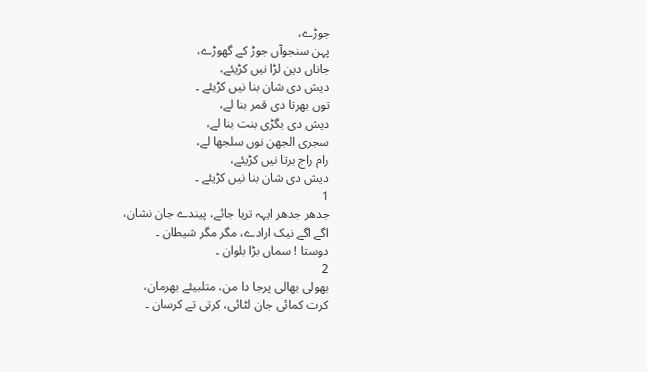جوڑے،
پہن سنجوآں جوڑ کے گھوڑے،
جاناں دین لڑا نیں کڑیئے،
دیش دی شان بنا نیں کڑیئے ۔
توں بھرتا دی قمر بنا لے،
دیش دی بگڑی بنت بنا لے،
سجری الجھن نوں سلجھا لے،
رام راج برتا نیں کڑیئے،
دیش دی شان بنا نیں کڑیئے ۔
1
جدھر جدھر ایہہ تریا جائے، پیندے جان نشان،
اگے اگے نیک ارادے، مگر مگر شیطان ۔
دوستا ! سماں بڑا بلوان ۔
2
بھولی بھالی پرجا دا من، متلبیئے بھرمان،
کرت کمائی جان لٹائی، کرتی تے کرسان ۔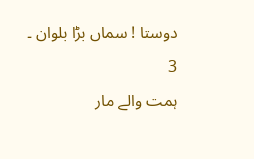دوستا ! سماں بڑا بلوان ۔
3
ہمت والے مار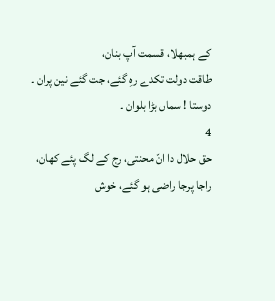کے ہمبھلا، قسمت آپ بنان،
طاقت دولت تکدے رہِ گئے، جت گئے نین پران ۔
دوستا ! سماں بڑا بلوان ۔
4
حق حلال دا انّ محنتی، رج کے لگ پئے کھان،
راجا پرجا راضی ہو گئے، خوش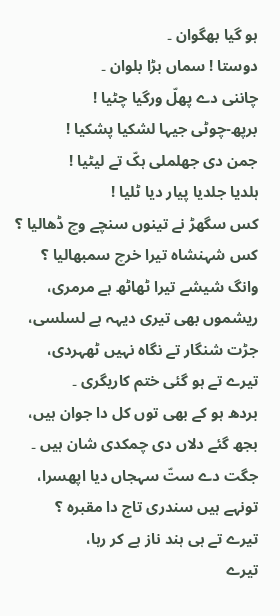ہو گیا بھگوان ۔
دوستا ! سماں بڑا بلوان ۔
چاننی دے پھلّ ورگیا چٹیا !
برپھ-چوٹی جیہا لشکیا پشکیا !
جمن دی جھلملی ہکّ تے لیٹیا !
ہلدیا جلدیا پیار دیا ٹلیا !
کس سگھڑ نے تینوں سنچے وچ ڈھالیا ؟
کس شہنشاہ تیرا خرچ سمبھالیا ؟
وانگ شیشے تیرا ٹھاٹھ ہے مرمری،
ریشموں بھی تیری دیہہ ہے لسلسی،
جڑت شنگار تے نگاہ نہیں ٹھہردی،
تیرے تے ہو گئی ختم کاریگری ۔
بردھ ہو کے بھی توں کل دا جوان ہیں،
بجھ گئے دلاں دی چمکدی شان ہیں ۔
جگت دے ستّ سہجاں دیا اپھسرا،
تونہے ہیں سندری تاج دا مقبرہ ؟
تیرے تے ہی ہند ناز ہے کر رہا،
تیرے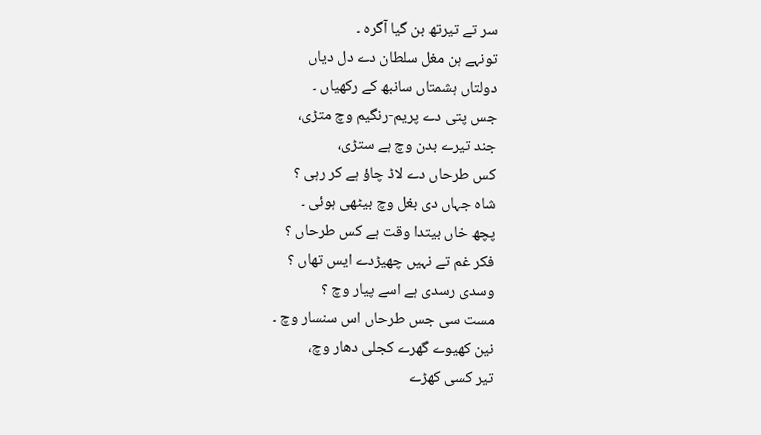سر تے تیرتھ بن گیا آگرہ ۔
تونہے ہن مغل سلطان دے دل دیاں
دولتاں ہشمتاں سانبھ کے رکھیاں ۔
جس پتی دے پریم-رنگیم وچ متڑی،
جند تیرے بدن وچ ہے ستڑی،
کس طرحاں دے لاڈ چاؤ ہے کر رہی ؟
شاہ جہاں دی بغل وچ بیٹھی ہوئی ۔
پچھ خاں بیتدا وقت ہے کس طرحاں ؟
فکر غم تے نہیں چھیڑدے ایس تھاں ؟
وسدی رسدی ہے اسے پیار وچ ؟
مست سی جس طرحاں اس سنسار وچ ۔
نین کھیوے گھرے کجلی دھار وچ،
تیر کسی کھڑے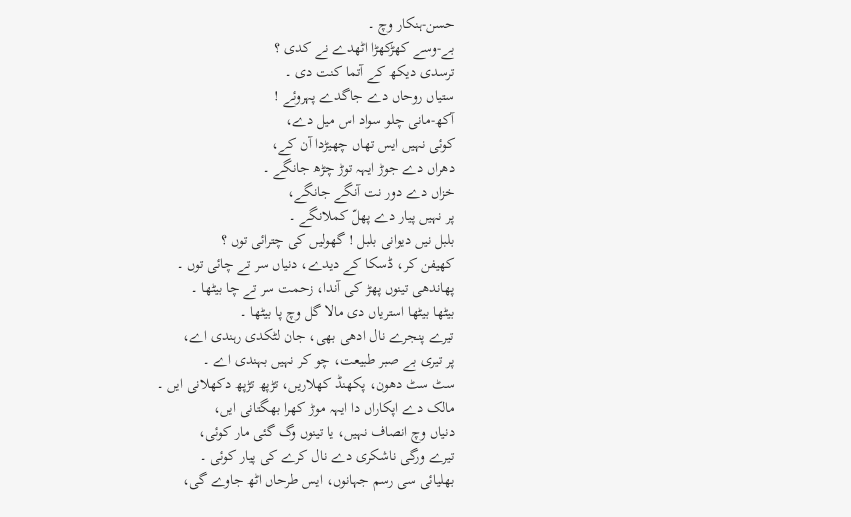حسن-ہنکار وچ ۔
بے-وسے کھڑکھڑا اٹھدے نے کدی ؟
ترسدی دیکھ کے آتما کنت دی ۔
ستیاں روحاں دے جاگدے پہروئے !
آکھ-مانی چلو سواد اس میل دے،
کوئی نہیں ایس تھاں چھیڑدا آن کے،
دھراں دے جوڑ ایہہ توڑ چڑھ جانگے ۔
خزاں دے دور نت آنگے جانگے،
پر نہیں پیار دے پھلّ کملانگے ۔
بلبل نیں دیوانی بلبل ! گھولیں کی چترائی توں ؟
کھیفن کر، ڈسکا کے دیدے، دنیاں سر تے چائی توں ۔
پھاندھی تینوں پھڑ کی آندا، زحمت سر تے چا بیٹھا ۔
بیٹھا بیٹھا استریاں دی مالا گل وچ پا بیٹھا ۔
تیرے پنجرے نال ادھی بھی، جان لٹکدی رہندی اے،
پر تیری بے صبر طبیعت، چو کر نہیں بہندی اے ۔
سٹ سٹ دھون، پکھنڈ کھلاریں، تڑپھ تڑپھ دکھلانی ایں ۔
مالک دے اپکاراں دا ایہہ موڑ کھرا بھگتانی ایں،
دنیاں وچ انصاف نہیں، یا تینوں وگ گئی مار کوئی،
تیرے ورگی ناشکری دے نال کرے کی پیار کوئی ۔
بھلیائی سی رسم جہانوں، ایس طرحاں اٹھ جاوے گی،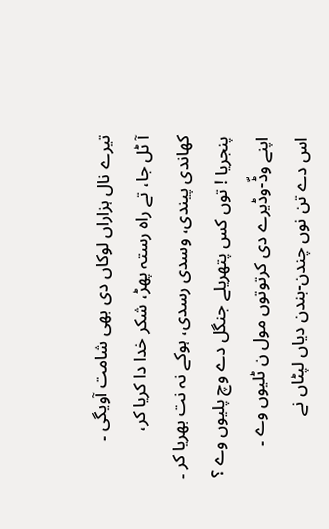تیرے نال ہزاراں لوکاں دی بھی شامت آویگی ۔
آ ٹل جا، تے راہ رستہ پھڑ، شکر خدا دا کریا کر،
کھاندی پیندی، وسدی رسدی، ہوکے نہ نت بھریا کر ۔
پنجریا ! توں کس پتھریلے جنگل دے وچ پلیوں وے ؟
اپنے وڈّ-وڈیرے دی کرتوتوں مول ن ٹلیوں وے ۔
اس دے تن نوں چندن-بندن دیاں لپٹاں نے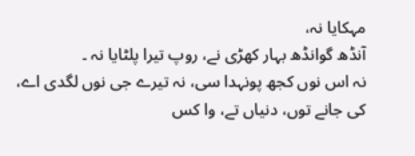مہکایا نہ،
آنڈھ گوانڈھ بہار کھڑی نے، روپ تیرا پلٹایا نہ ۔
نہ اس نوں کجھ پونہدا سی، نہ تیرے جی نوں لگدی اے،
کی جانے توں، دنیاں تے، وا کس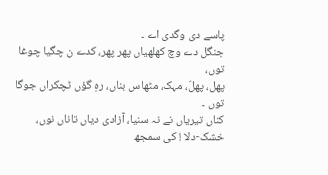پاسے دی وگدی اے ۔
جنگل دے وچ کھلھیاں پھر پھر، کدے ن چگیا چوغا توں،
پھل، پھلّ، مہک، مٹھاس بناں، رہِ گؤں ٹچکراں جوگا توں ۔
کناں تیریاں نے نہ سنیا، آزادی دیاں تاناں نوں،
خشک-دلا ! کی سمجھ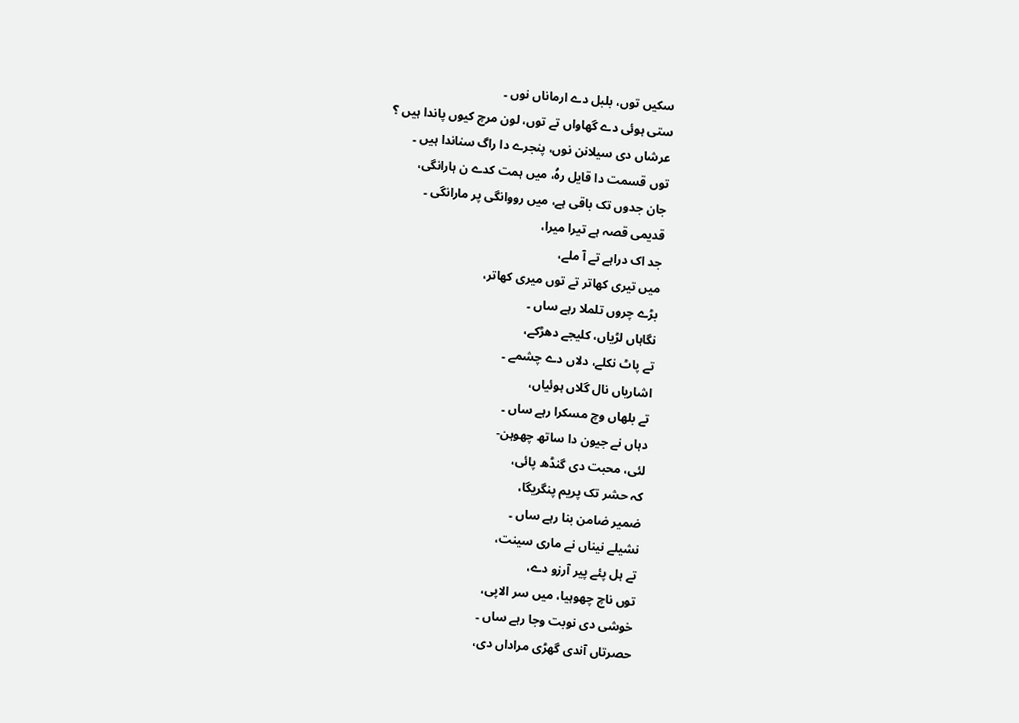سکیں توں، بلبل دے ارماناں نوں ۔
ستی ہوئی دے گھاواں تے توں، لون مرچ کیوں پاندا ہیں ؟
عرشاں دی سیلانن نوں، پنجرے دا راگ سناندا ہیں ۔
توں قسمت دا قایل رہُ، میں ہمت کدے ن ہارانگی،
جان جدوں تک باقی ہے، میں رووانگی پر مارانگی ۔
قدیمی قصہ ہے تیرا میرا،
جد اک دراہے تے آ ملے،
میں تیری کھاتر تے توں میری کھاتر،
بڑے چروں تلملا رہے ساں ۔
نگاہاں لڑیاں، کلیجے دھڑکے،
تے پاٹ نکلے، دلاں دے چشمے ۔
اشاریاں نال گلاں ہوئیاں،
تے بلھاں وچ مسکرا رہے ساں ۔
دہاں نے جیون دا ساتھ چھوہن-
لئی، محبت دی گنڈھ پائی،
کہ حشر تک پریم پنگریگا،
ضمیر ضامن بنا رہے ساں ۔
نشیلے نیناں نے ماری سینت،
تے ہل پئے پیر آرزو دے،
توں ناچ چھوہیا، میں سر الاپی،
خوشی دی نوبت وجا رہے ساں ۔
حصرتاں آندی گھڑی مراداں دی،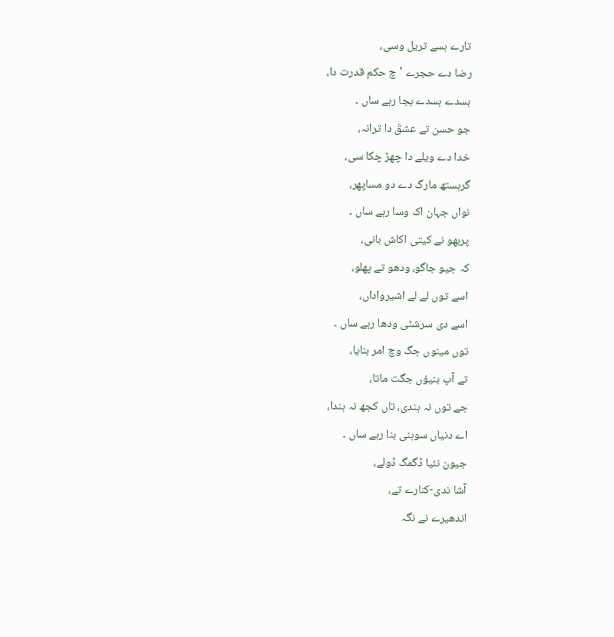تارے ہسے تریل وسی،
رضا دے حجرے 'چ حکم قدرت دا،
ہسدے ہسدے بجا رہے ساں ۔
جو حسن تے عشقَ دا ترانہ،
خدا دے ویلے دا چھڑ چکا سی،
گرہستھ مارگ دے دو مساپھر،
نواں جہان اک وسا رہے ساں ۔
پربھو نے کیتی اکاش بانی،
کہ جیو جاگو، ودھو تے پھلو،
اسے توں لے لے اشیرواداں،
اسے دی سرشٹی ودھا رہے ساں ۔
توں مینوں جگ وچ امر بنایا،
تے آپ بنیؤں جگت ماتا،
جے توں نہ ہندی، تاں کجھ نہ ہندا،
اے دنیاں سوہنی بنا رہے ساں ۔
جیون نئیا ڈگمگ ڈولے،
آشا ندی-کنارے تے،
اندھیرے نے نگہ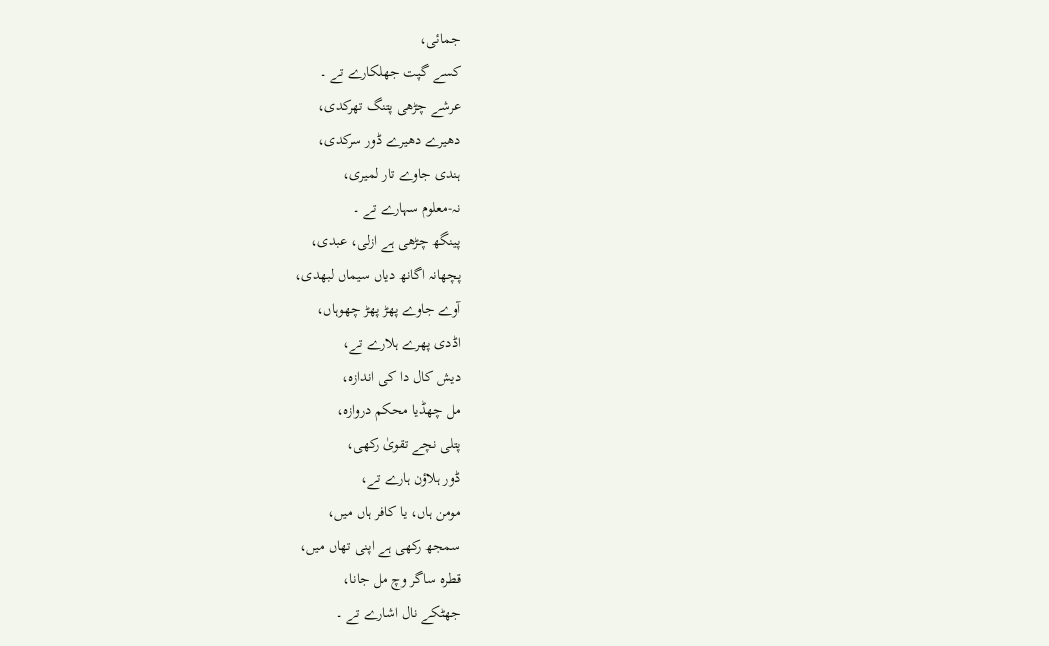جمائی،
کسے گپت جھلکارے تے ۔
عرشے چڑھی پتنگ تھرکدی،
دھیرے دھیرے ڈور سرکدی،
ہندی جاوے تار لمیری،
نہ-معلوم سہارے تے ۔
پینگھ چڑھی ہے ازلی، عبدی،
پچھانہ اگانھ دیاں سیماں لبھدی،
آوے جاوے پھڑ پھڑ چھوہاں،
اڈدی پھرے ہلارے تے،
دیش کال دا کی اندازہ،
مل چھڈیا محکم دروازہ،
پتلی نچے تقویٰ رکھی،
ڈور ہلاؤن ہارے تے،
مومن ہاں، یا کافر ہاں میں،
سمجھ رکھی ہے اپنی تھاں میں،
قطرہ ساگر وچ مل جانا،
جھٹکے نال اشارے تے ۔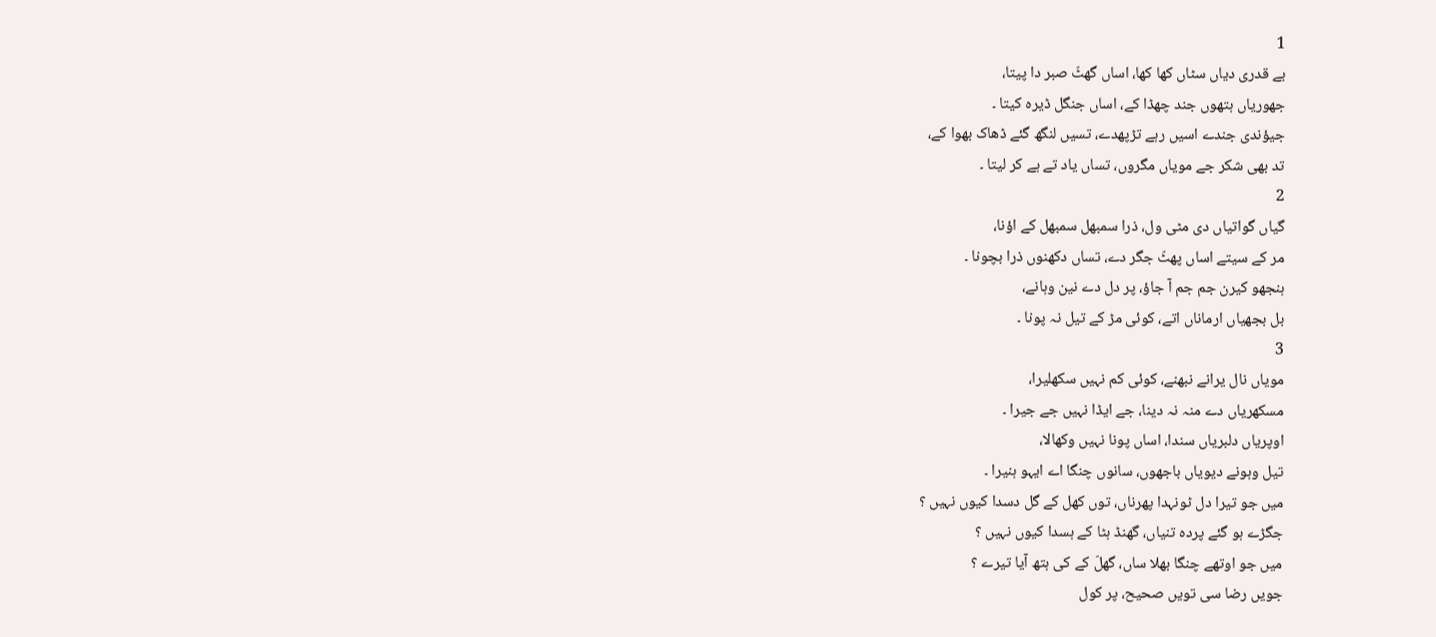1
بے قدری دیاں سٹاں کھا کھا، اساں گھٹّ صبر دا پیتا،
جھوریاں ہتھوں جند چھڈا کے، اساں جنگل ڈیرہ کیتا ۔
جیؤندی جندے اسیں رہے تڑپھدے، تسیں لنگھ گئے ڈھاک بھوا کے،
تد بھی شکر جے مویاں مگروں، تساں یاد تے ہے کر لیتا ۔
2
گیاں گواتیاں دی مٹی ول، ذرا سمبھل سمبھل کے اؤنا،
مر کے سیتے اساں پھٹّ جگر دے، تساں دکھنوں ذرا بچونا ۔
ہنجھو کیرن جم جم آ جاؤ، پر دل دے نین وہانے،
بل بجھیاں ارماناں اتے، کوئی مڑ کے تیل نہ پونا ۔
3
مویاں نال یرانے نبھنے، کوئی کم نہیں سکھلیرا،
مسکھریاں دے منہ نہ دینا، جے ایڈا نہیں جے جیرا ۔
اوپریاں دلبریاں سندا، اساں پونا نہیں وکھالا،
تیل وہونے دیویاں باجھوں، سانوں چنگا اے ایہو ہنیرا ۔
میں جو تیرا دل ٹونہدا پھرناں، توں کھل کے گل دسدا کیوں نہیں ؟
جگڑے ہو گئے پردہ تنیاں، گھنڈ ہٹا کے ہسدا کیوں نہیں ؟
میں جو اوتھے چنگا بھلا ساں، گھلّ کے کی ہتھ آیا تیرے ؟
جویں رضا سی تویں صحیح، پر کول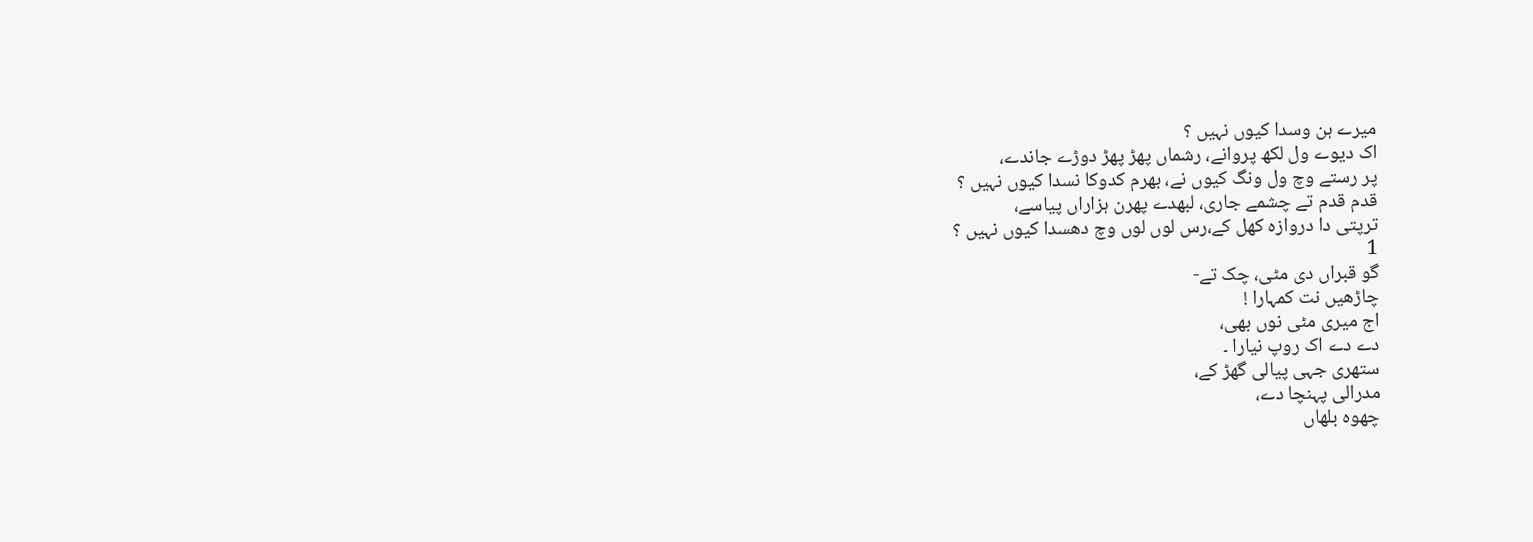میرے ہن وسدا کیوں نہیں ؟
اک دیوے ول لکھ پروانے، رشماں پھڑ پھڑ دوڑے جاندے،
پر رستے وچ ول ونگ کیوں نے، بھرم کدوکا نسدا کیوں نہیں ؟
قدم قدم تے چشمے جاری، لبھدے پھرن ہزاراں پیاسے،
ترپتی دا دروازہ کھل کے،رس لوں لوں وچ دھسدا کیوں نہیں ؟
1
گو قبراں دی مٹی، چک تے-
چاڑھیں نت کمہارا !
اج میری مٹی نوں بھی،
دے دے اک روپ نیارا ۔
ستھری جہی پیالی گھڑ کے،
مدرالی پہنچا دے،
چھوہ بلھاں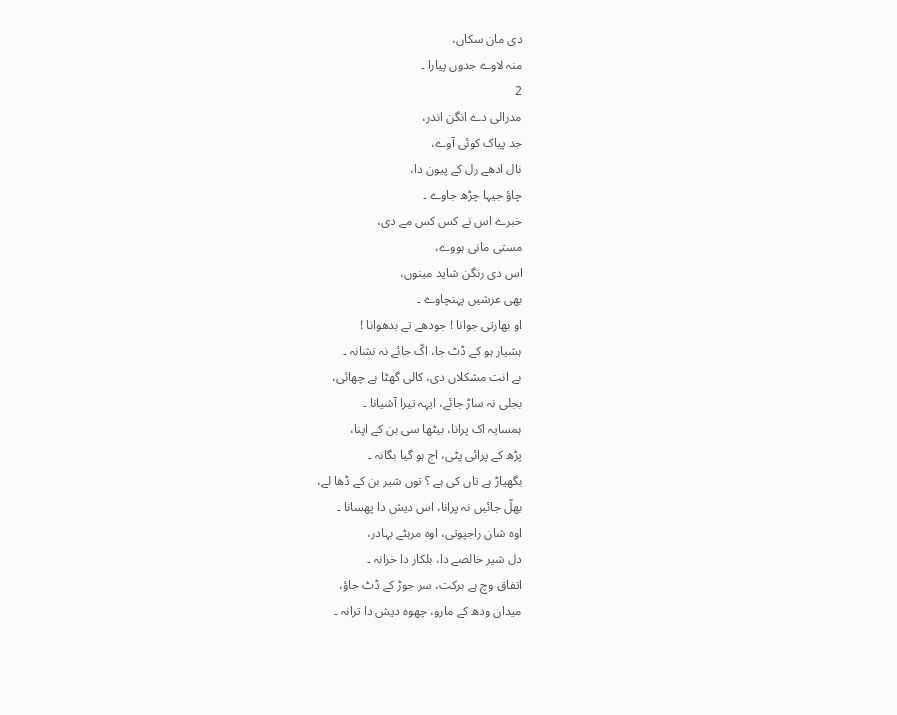دی مان سکاں،
منہ لاوے جدوں پیارا ۔
2
مدرالی دے انگن اندر،
جد پیاک کوئی آوے،
نال ادھے رل کے پیون دا،
چاؤ جیہا چڑھ جاوے ۔
خبرے اس نے کس کس مے دی،
مستی مانی ہووے،
اس دی رنگن شاید مینوں،
بھی عرشیں پہنچاوے ۔
او بھارتی جوانا ! جودھے تے بدھوانا !
ہشیار ہو کے ڈٹ جا، اکّ جائے نہ نشانہ ۔
بے انت مشکلاں دی، کالی گھٹا ہے چھائی،
بجلی نہ ساڑ جائے، ایہہ تیرا آشیانا ۔
ہمسایہ اک پرانا، بیٹھا سی بن کے اپنا،
پڑھ کے پرائی پٹی، اج ہو گیا بگانہ ۔
بگھیاڑ ہے تاں کی ہے ؟ توں شیر بن کے ڈھا لے،
بھلّ جائیں نہ پرانا، اس دیش دا پھسانا ۔
اوہ شان راجپوتی، اوہ مرہٹے بہادر،
دل شیر خالصے دا، بلکار دا خزانہ ۔
اتفاق وچ ہے برکت، سر جوڑ کے ڈٹ جاؤ،
میدان ودھ کے مارو، چھوہ دیش دا ترانہ ۔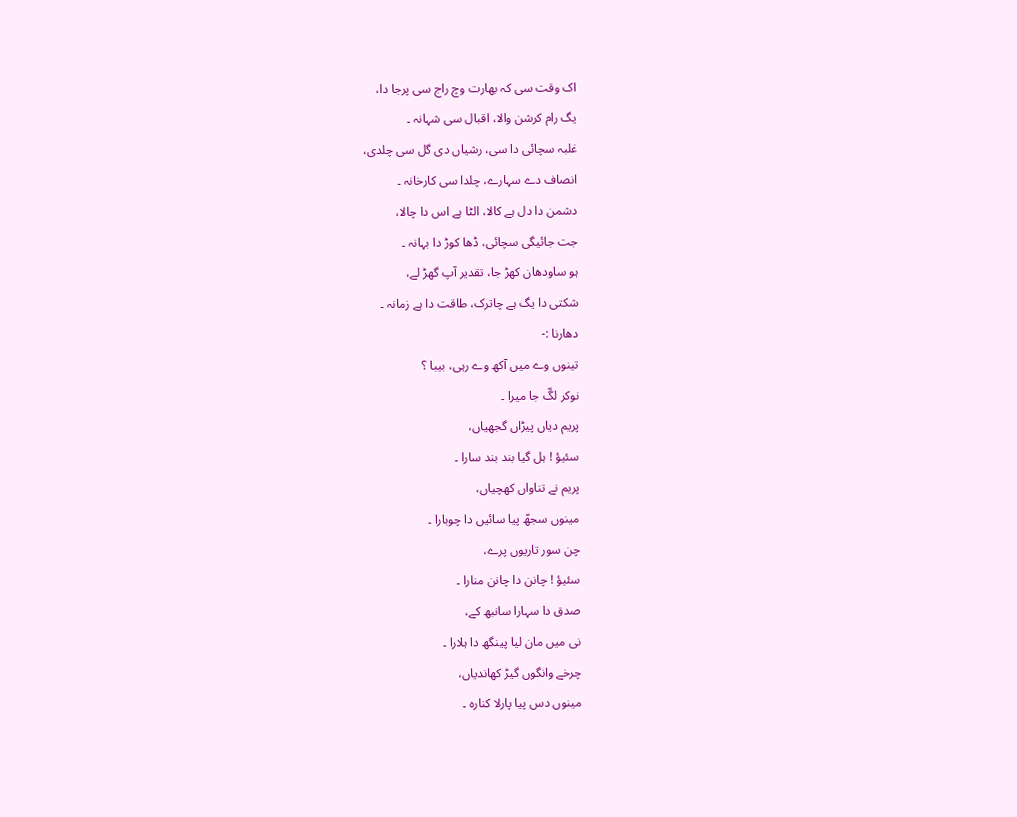اک وقت سی کہ بھارت وچ راج سی پرجا دا،
یگ رام کرشن والا، اقبال سی شہانہ ۔
غلبہ سچائی دا سی، رشیاں دی گل سی چلدی،
انصاف دے سہارے، چلدا سی کارخانہ ۔
دشمن دا دل ہے کالا، الٹا ہے اس دا چالا،
جت جائیگی سچائی، ڈھا کوڑ دا بہانہ ۔
ہو ساودھان کھڑ جا، تقدیر آپ گھڑ لے،
شکتی دا یگ ہے چاترک، طاقت دا ہے زمانہ ۔
دھارنا :-
تینوں وے میں آکھ وے رہی، بیبا ؟
نوکر لگّ جا میرا ۔
پریم دیاں پیڑاں گجھیاں،
سئیؤ ! ہل گیا بند بند سارا ۔
پریم نے تناواں کھچیاں،
مینوں سجھّ پیا سائیں دا چوبارا ۔
چن سور تاریوں پرے،
سئیؤ ! چانن دا چانن منارا ۔
صدق دا سہارا سانبھ کے،
نی میں مان لیا پینگھ دا ہلارا ۔
چرخے وانگوں گیڑ کھاندیاں،
مینوں دس پیا پارلا کنارہ ۔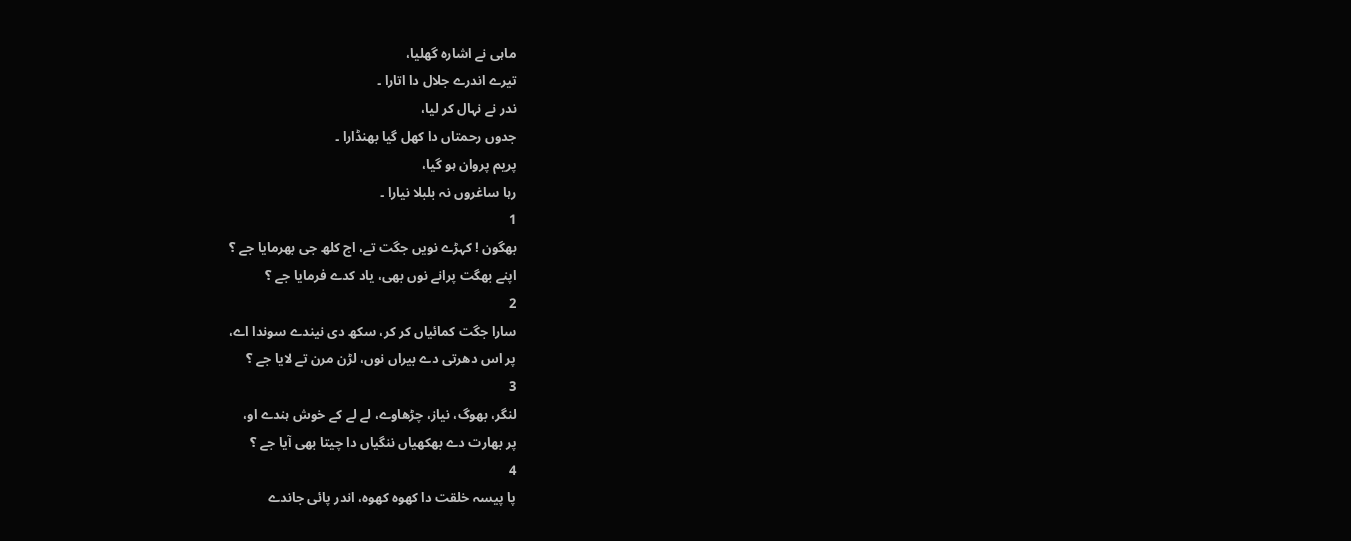ماہی نے اشارہ گھلیا،
تیرے اندرے جلال دا اتارا ۔
ندر نے نہال کر لیا،
جدوں رحمتاں دا کھل گیا بھنڈارا ۔
پریم پروان ہو گیا،
رہا ساغروں نہ بلبلا نیارا ۔
1
بھگون ! کہڑے نویں جگت تے، اج کلھ جی بھرمایا جے ؟
اپنے بھگت پرانے نوں بھی، یاد کدے فرمایا جے ؟
2
سارا جگت کمائیاں کر کر، سکھ دی نیندے سوندا اے،
پر اس دھرتی دے بیراں نوں، لڑن مرن تے لایا جے ؟
3
لنگر، بھوگ، نیاز، چڑھاوے، لے لے کے خوش ہندے او،
پر بھارت دے بھکھیاں ننگیاں دا چیتا بھی آیا جے ؟
4
پا پیسہ خلقت دا کھوہ کھوہ، اندر پائی جاندے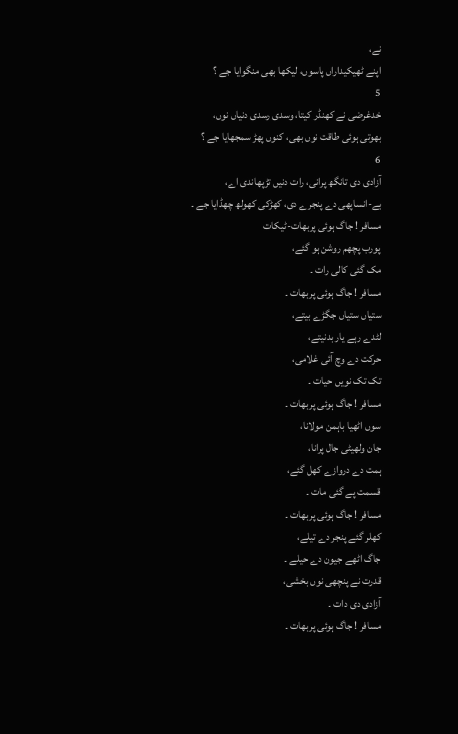نے،
اپنے ٹھیکیداراں پاسوں، لیکھا بھی منگوایا جے ؟
5
خدغرضی نے کھنڈر کیتا، وسدی رسدی دنیاں نوں،
بھوتی ہوئی طاقت نوں بھی، کنوں پھڑ سمجھایا جے ؟
6
آزادی دی تانگھ پرانی، رات دنیں تڑپھاندی اے،
بے-انساپھی دے پنجرے دی، کھڑکی کھولھ چھڈایا جے ۔
مسافر ! جاگ ہوئی پربھات-ٹیکات
پورب پچھم روشن ہو گئے،
مک گئی کالی رات ۔
مسافر ! جاگ ہوئی پربھات ۔
ستیاں ستیاں جگڑے بیتے،
لٹدے رہے یار بدنیتے،
حرکت دے وچ آئی غلامی،
تک تک نویں حیات ۔
مسافر ! جاگ ہوئی پربھات ۔
سوں اٹھیا باہمن مولانا،
جان ولھیٹی جال پرانا،
ہمت دے دروازے کھل گئے،
قسمت پے گئی مات ۔
مسافر ! جاگ ہوئی پربھات ۔
کھلر گئے پنجر دے تیلے،
جاگ اٹھے جیون دے حیلے ۔
قدرت نے پنچھی نوں بخشی،
آزادی دی دات ۔
مسافر ! جاگ ہوئی پربھات ۔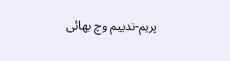پریم-ندییم وچ بھائی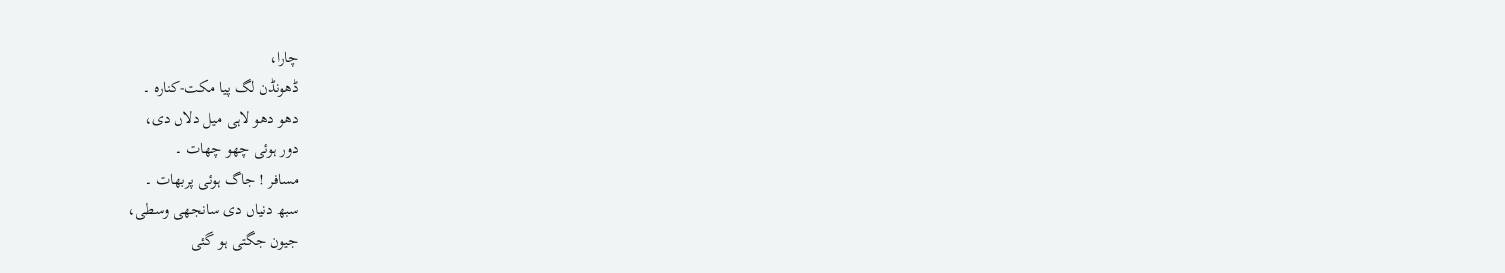چارا،
ڈھونڈن لگ پیا مکت-کنارہ ۔
دھو دھو لاہی میل دلاں دی،
دور ہوئی چھو چھات ۔
مسافر ! جاگ ہوئی پربھات ۔
سبھ دنیاں دی سانجھی وسطی،
جیون جگتی ہو گئی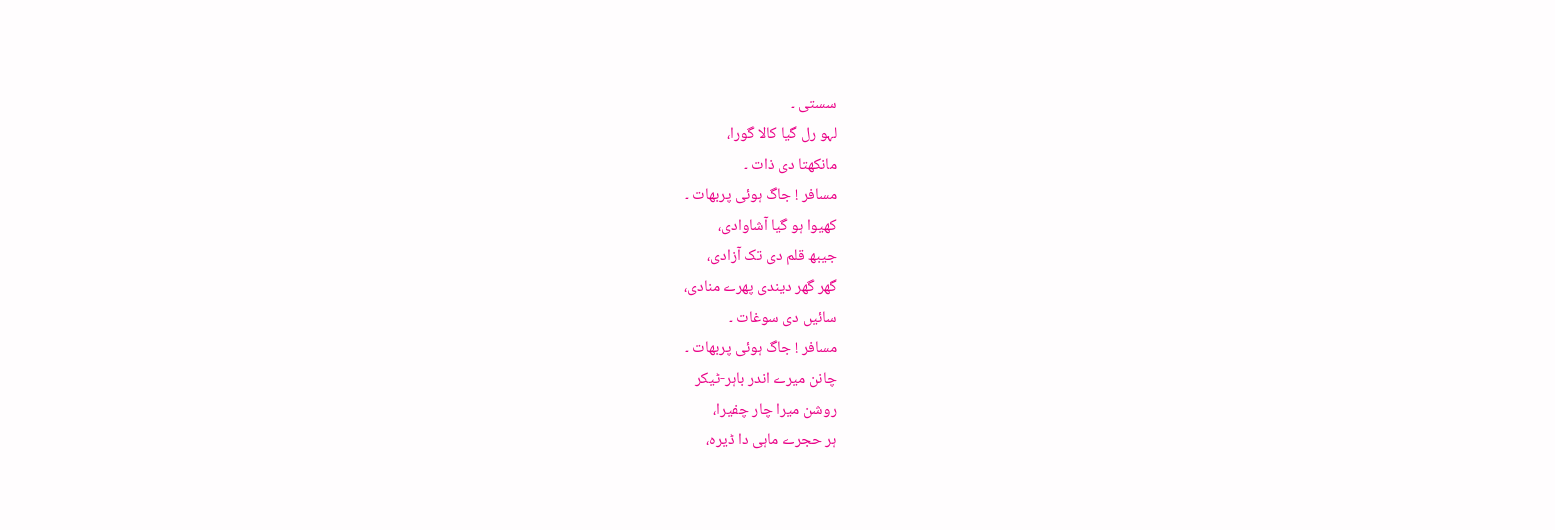سستی ۔
لہو رل گیا کالا گورا،
مانکھتا دی ذات ۔
مسافر ! جاگ ہوئی پربھات ۔
کھیوا ہو گیا آشاوادی،
جیبھ قلم دی تک آزادی،
گھر گھر دیندی پھرے منادی،
سائیں دی سوغات ۔
مسافر ! جاگ ہوئی پربھات ۔
چانن میرے اندر باہر-ٹیکر
روشن میرا چار چفیرا،
ہر حجرے ماہی دا ڈیرہ،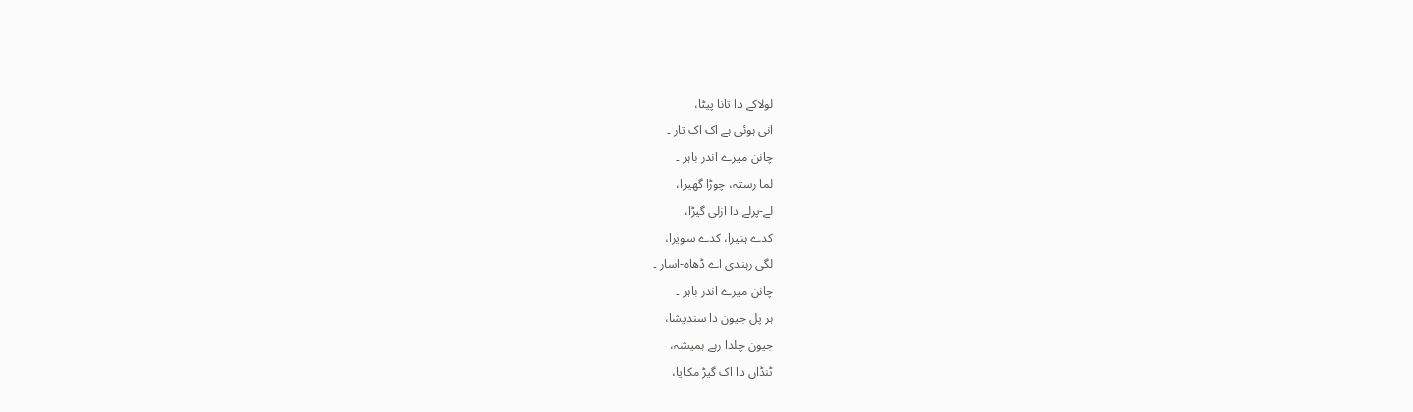لولاکے دا تانا پیٹا،
انی ہوئی ہے اک اک تار ۔
چانن میرے اندر باہر ۔
لما رستہ، چوڑا گھیرا،
لے-پرلے دا ازلی گیڑا،
کدے ہنیرا، کدے سویرا،
لگی رہندی اے ڈھاہ-اسار ۔
چانن میرے اندر باہر ۔
ہر پل جیون دا سندیشا،
جیون چلدا رہے ہمیشہ،
ٹنڈاں دا اک گیڑ مکایا،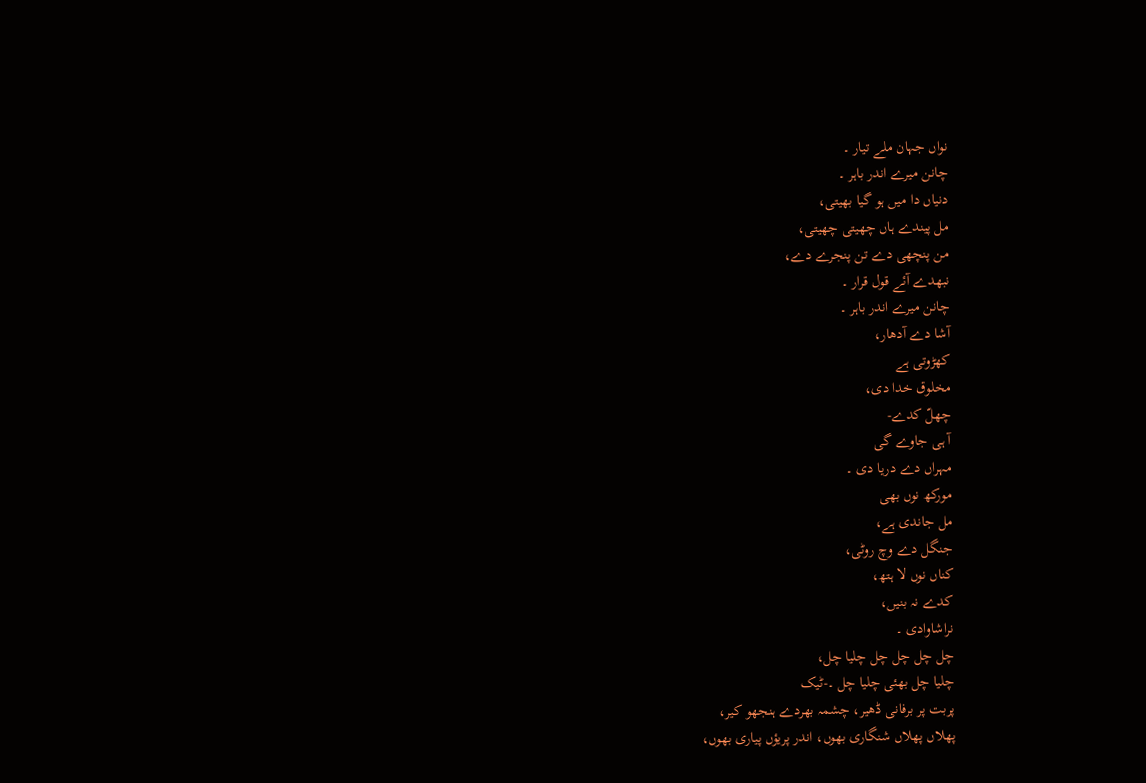نواں جہان ملے تیار ۔
چانن میرے اندر باہر ۔
دنیاں دا میں ہو گیا بھیتی،
مل پیندے ہاں چھیتی چھیتی،
من پنچھی دے تن پنجرے دے،
نبھدے آئے قول قرار ۔
چانن میرے اندر باہر ۔
آشا دے آدھار،
کھڑوتی ہے
مخلوق خدا دی،
چھلّ کدے-
آ ہی جاوے گی
مہراں دے دریا دی ۔
مورکھ نوں بھی
مل جاندی ہے،
جنگل دے وچ روٹی،
کناں نوں لا ہتھ،
کدے نہ بنیں،
نراشاوادی ۔
چل چل چل چل چلیا چل،
چلیا چل بھئی چلیا چل ۔-ٹیک
پربت پر برفانی ڈھیر، چشمہ بھردے ہنجھو کیر،
پھلاں پھلاں شنگاری بھوں، اندر پریؤں پیاری بھوں،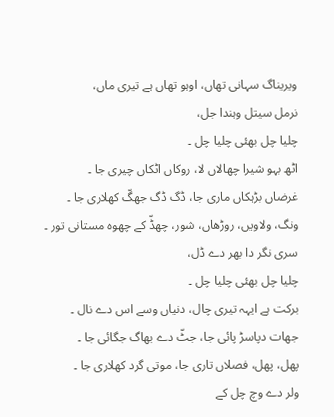ویریناگ سہانی تھاں، اوہو تھاں ہے تیری ماں،
نرمل سیتل وہندا جل،
چلیا چل بھئی چلیا چل ۔
اٹھ بہو شیرا چھالاں لا، روکاں اٹکاں چیری جا ۔
غرضاں بڑہکاں ماری جا، ڈگ ڈگ جھگّ کھلاری جا ۔
ونگ، ولاویں، روڑھاں، شور، چھڈّ کے چھوہ مستانی تور ۔
سری نگر دا بھر دے ڈل،
چلیا چل بھئی چلیا چل ۔
برکت ہے ایہہ تیری چال، دنیاں وسے اس دے نال ۔
جھات دپاسڑ پائی جا، جٹّ دے بھاگ جگائی جا ۔
پھل، پھل، فصلاں تاری جا، موتی گرد کھلاری جا ۔
ولر دے وچ چل کے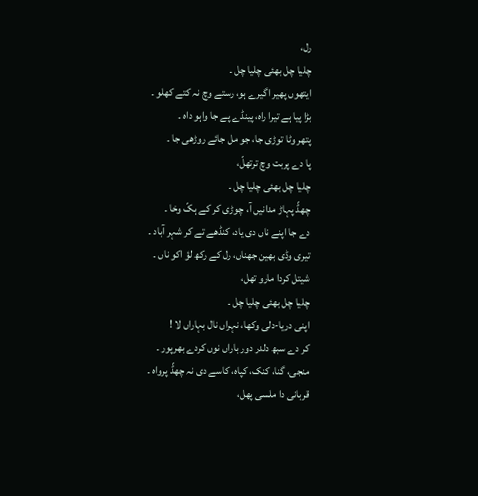رل،
چلیا چل بھئی چلیا چل ۔
ایتھوں پھیر اگیرے ہو، رستے وچ نہ کتے کھلو ۔
بڑا پیا ہے تیرا راہ، پینڈے پے جا واہو داہ ۔
پتھر وٹا توڑی جا، جو مل جائے روڑھی جا ۔
پا دے پربت وچ ترتھلّ،
چلیا چل بھئی چلیا چل ۔
چھڈّ پہاڑ مدانیں آ، چوڑی کر کے ہکّ وخا ۔
دے جا اپنے ناں دی یاد، کنڈھے تے کر شہر آباد ۔
تیری وڈی بھین جھناں، رل کے رکھ لؤ اکو ناں ۔
شیتل کردا مارو تھل،
چلیا چل بھئی چلیا چل ۔
اپنی دریا-دلی وکھا، نہراں نال بہاراں لا !
کر دے سبھ دلدر دور باراں نوں کردے بھرپور ۔
منجی، گنا، کنک، کپاہ، کاسے دی نہ چھڈّ پرواہ ۔
قربانی دا ملسی پھل،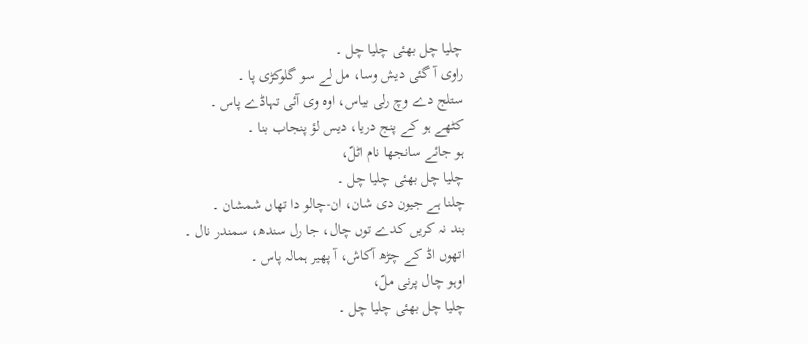چلیا چل بھئی چلیا چل ۔
راوی آ گئی دیش وسا، مل لے سو گلوکڑی پا ۔
ستلج دے وچ رلی بیاس، اوہ وی آئی تہاڈے پاس ۔
کٹھے ہو کے پنج دریا، دیس لؤ پنجاب بنا ۔
ہو جائے سانجھا نام اٹلّ،
چلیا چل بھئی چلیا چل ۔
چلنا ہے جیون دی شان، ان-چالو دا تھاں شمشان ۔
بند نہ کریں کدے توں چال، جا رل سندھ، سمندر نال ۔
اتھوں اڈ کے چڑھ آکاش، آ پھیر ہمالہ پاس ۔
اوہو چال پرنی ملّ،
چلیا چل بھئی چلیا چل ۔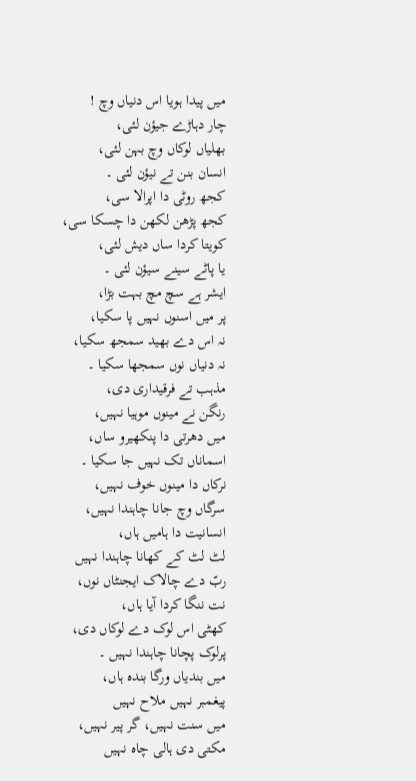میں پیدا ہویا اس دنیاں وچ !
چار دہاڑے جیؤن لئی،
بھلیاں لوکاں وچ بہن لئی،
انسان بنن تے نیؤن لئی ۔
کجھ روٹی دا اپرالا سی،
کجھ پڑھن لکھن دا چسکا سی،
کویتا کردا ساں دیش لئی،
یا پاٹے سینے سیؤن لئی ۔
ایشر ہے سچ مچ بہت بڑا،
پر میں اسنوں نہیں پا سکیا،
نہ اس دے بھید سمجھ سکیا،
نہ دنیاں نوں سمجھا سکیا ۔
مذہب تے فرقیداری دی،
رنگن نے مینوں موہیا نہیں،
میں دھرتی دا پنکھیرو ساں،
اسماناں تک نہیں جا سکیا ۔
نرکاں دا مینوں خوف نہیں،
سرگاں وچ جانا چاہندا نہیں،
انسانیت دا ہامیں ہاں،
لٹ لٹ کے کھانا چاہندا نہیں
ربّ دے چالاک ایجنٹاں نوں،
نت ننگا کردا آیا ہاں،
کھٹی اس لوک دے لوکاں دی،
پرلوک پچانا چاہندا نہیں ۔
میں بندیاں ورگا بندہ ہاں،
پیغمبر نہیں ملاح نہیں
میں سنت نہیں، گر پیر نہیں،
مکتی دی ہالی چاہ نہیں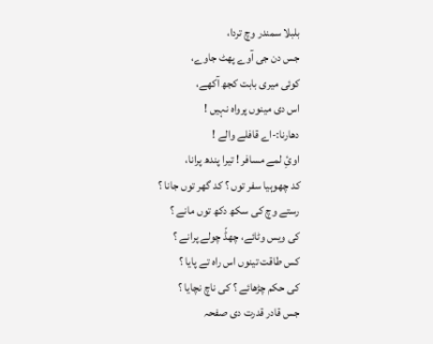بلبلا سمندر وچ تردا،
جس دن جی آوے پھٹ جاوے،
کوئی میری بابت کجھ آکھے،
اس دی مینوں پرواہ نہیں !
دھارنا:-اے قافلے والے !
اوئِ لمے مسافر ! تیرا پندھ پرانا،
کد چھوہیا سفر توں ؟ کد گھر توں جانا ؟
رستے وچ کی سکھ دکھ توں مانے ؟
کی ویس وٹائے، چھڈّ چولے پرانے ؟
کس طاقت تینوں اس راہ تے پایا ؟
کی حکم چڑھائے ؟ کی ناچ نچایا ؟
جس قادر قدرت دی صفحہ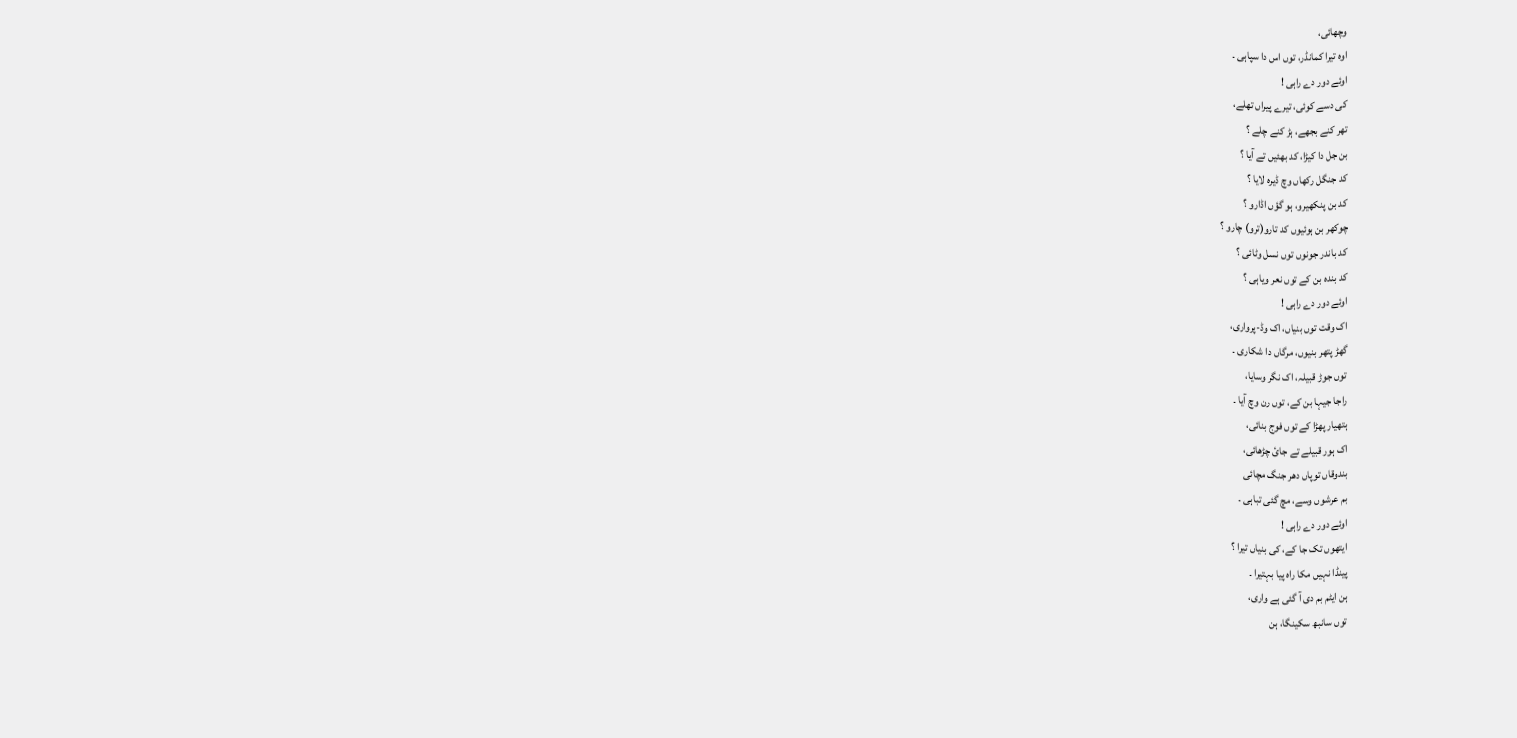وچھائی،
اوہ تیرا کمانڈر، توں اس دا سپاہی ۔
اوئے دور دے راہی !
کی دسے کوئی، تیرے پیراں تھلے،
تھر کنے بجھے، ہڑ کنے چلے ؟
بن جل دا کیڑا، کد بھئیں تے آیا ؟
کد جنگل رکھاں وچ ڈیرہ لایا ؟
کد بن پنکھیرو، ہو گؤں اڈارو ؟
چوکھر بن ہوئیوں کد تارو(ترو) چارو ؟
کد باندر جونوں توں نسل وٹائی ؟
کد بندہ بن کے توں نعر ویاہی ؟
اوئے دور دے راہی !
اک وقت توں بنیاں، اک وڈ-پرواری،
گھڑ پتھر بنیوں، مرگاں دا شکاری ۔
توں جوڑ قبیلہ، اک نگر وسایا،
راجا جیہا بن کے، توں رن وچ آیا ۔
ہتھیار پھڑا کے توں فوج بنائی،
اک ہور قبیلے تے جائ چڑھائی،
بندوقاں توپاں دھر جنگ مچائی
بم عرشوں وسے، مچ گئی تباہی ۔
اوئے دور دے راہی !
ایتھوں تک جا کے، کی بنیاں تیرا ؟
پینڈا نہیں مکا راہ پیا بہتیرا ۔
ہن ایٹم بم دی آ گئی ہے واری،
توں سانبھ سکینگا، ہن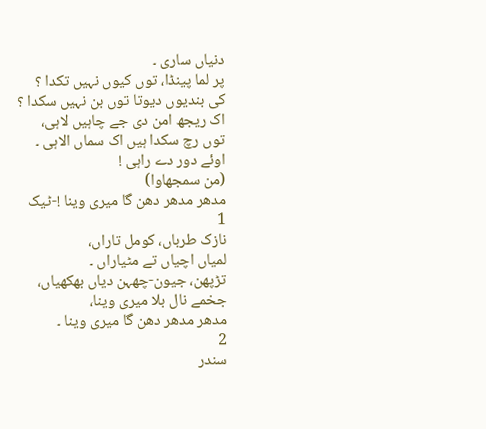دنیاں ساری ۔
پر لما پینڈا، توں کیوں نہیں تکدا ؟
کی بندیوں دیوتا توں بن نہیں سکدا ؟
اک ریجھ امن دی جے چاہیں لاہی،
توں رچ سکدا ہیں اک سماں الاہی ۔
اوئے دور دے راہی !
(من سمجھاوا)
مدھر مدھر دھن گا میری وینا !-ٹیک
1
نازک طرباں، کومل تاراں،
لمیاں اچیاں تے مٹیاراں ۔
تڑپھن، جیون-چھہن دیاں بھکھیاں،
جخمے نال بلا میری وینا،
مدھر مدھر دھن گا میری وینا ۔
2
سندر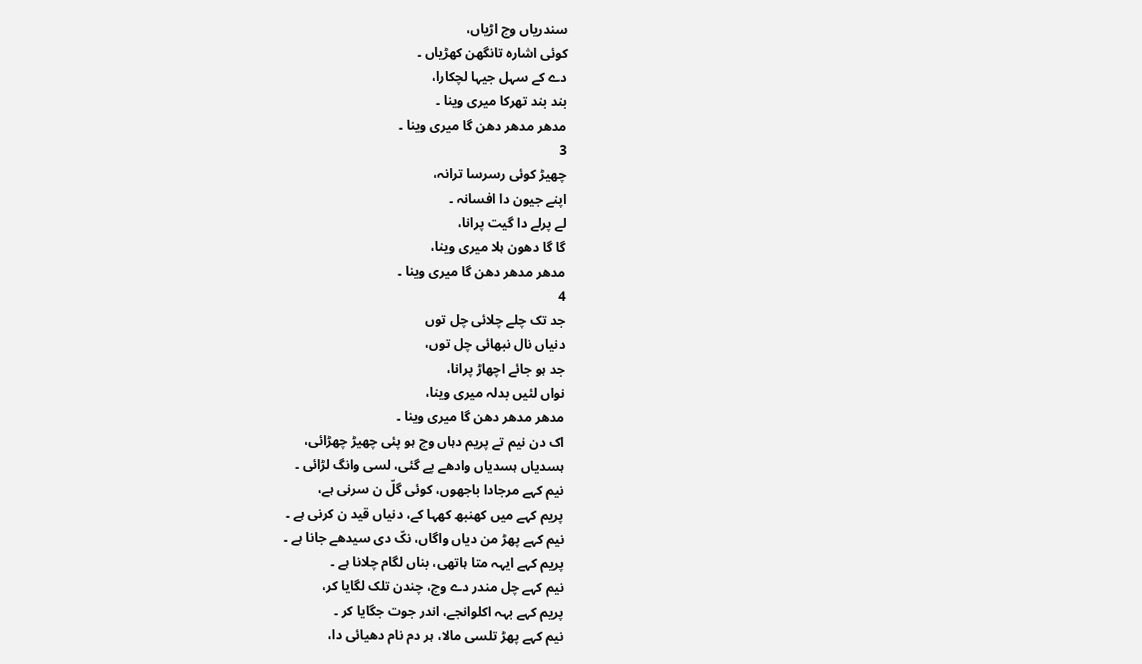سندریاں وچ اڑیاں،
کوئی اشارہ تانگھن کھڑیاں ۔
دے کے سہل جیہا لچکارا،
بند بند تھرکا میری وینا ۔
مدھر مدھر دھن گا میری وینا ۔
3
چھیڑ کوئی رسرسا ترانہ،
اپنے جیون دا افسانہ ۔
لے پرلے دا گیت پرانا،
گا گا دھون ہلا میری وینا،
مدھر مدھر دھن گا میری وینا ۔
4
جد تک چلے چلائی چل توں
دنیاں نال نبھائی چل توں،
جد ہو جائے اچھاڑ پرانا،
نواں لئیں بدلہ میری وینا،
مدھر مدھر دھن گا میری وینا ۔
اک دن نیم تے پریم دہاں وچ ہو پئی چھیڑ چھڑائی،
ہسدیاں ہسدیاں وادھے پے گئی، لسی وانگ لڑائی ۔
نیم کہے مرجادا باجھوں، کوئی گلّ ن سرنی ہے،
پریم کہے میں کھنبھ کھہا کے، دنیاں قید ن کرنی ہے ۔
نیم کہے پھڑ من دیاں واگاں، نکّ دی سیدھے جانا ہے ۔
پریم کہے ایہہ متا ہاتھی، بناں لگام چلانا ہے ۔
نیم کہے چل مندر دے وچ، چندن تلک لگایا کر،
پریم کہے بہہ اکلوانجے، اندر جوت جگایا کر ۔
نیم کہے پھڑ تلسی مالا، ہر دم نام دھیائی دا،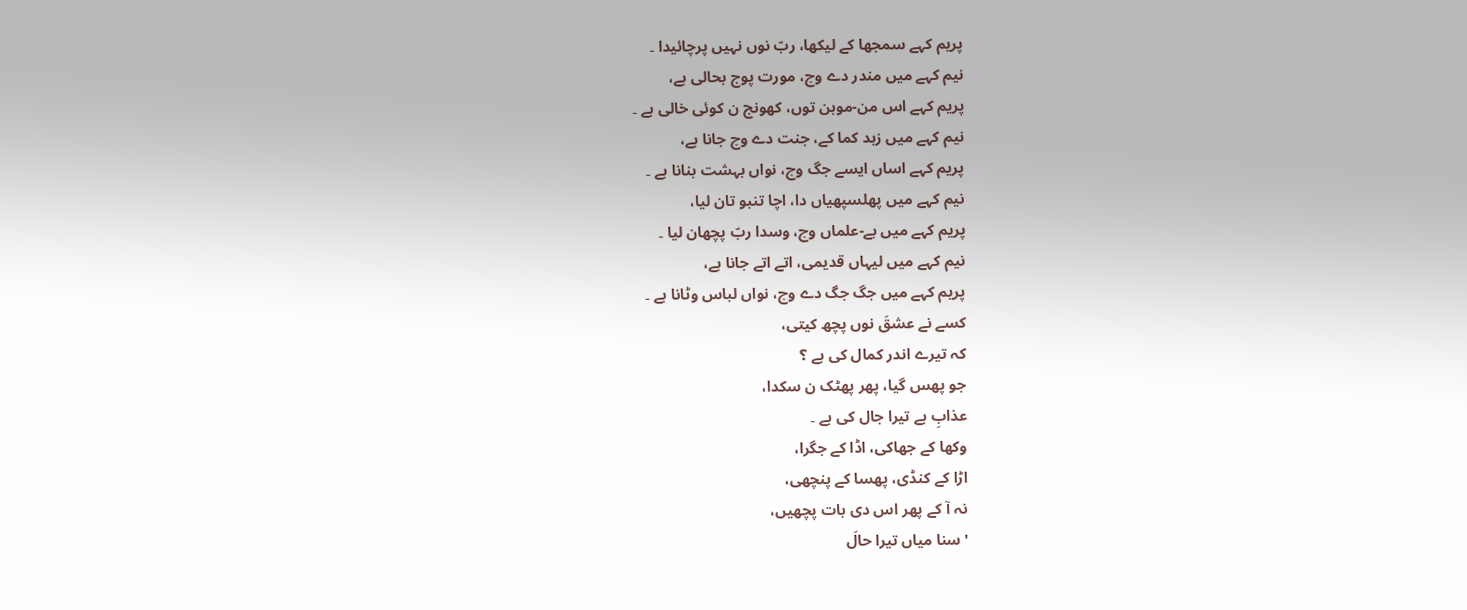پریم کہے سمجھا کے لیکھا، ربّ نوں نہیں پرچائیدا ۔
نیم کہے میں مندر دے وچ، مورت پوج بحالی ہے،
پریم کہے اس من-موہن توں، کھونج ن کوئی خالی ہے ۔
نیم کہے میں زہد کما کے، جنت دے وچ جانا ہے،
پریم کہے اساں ایسے جگ وچ، نواں بہشت بنانا ہے ۔
نیم کہے میں پھلسپھیاں دا، اچا تنبو تان لیا،
پریم کہے میں بے-علماں وچ، وسدا ربّ پچھان لیا ۔
نیم کہے میں لیہاں قدیمی، اتے اتے جانا ہے،
پریم کہے میں جگ جگ دے وچ، نواں لباس وٹانا ہے ۔
کسے نے عشقَ نوں پچھ کیتی،
کہ تیرے اندر کمال کی ہے ؟
جو پھس گیا، پھر پھٹک ن سکدا،
عذابِ ہے تیرا جال کی ہے ۔
وکھا کے جھاکی، اڈا کے جگرا،
اڑا کے کنڈی، پھسا کے پنچھی،
نہ آ کے پھر اس دی بات پچھیں،
'سنا میاں تیرا حالَ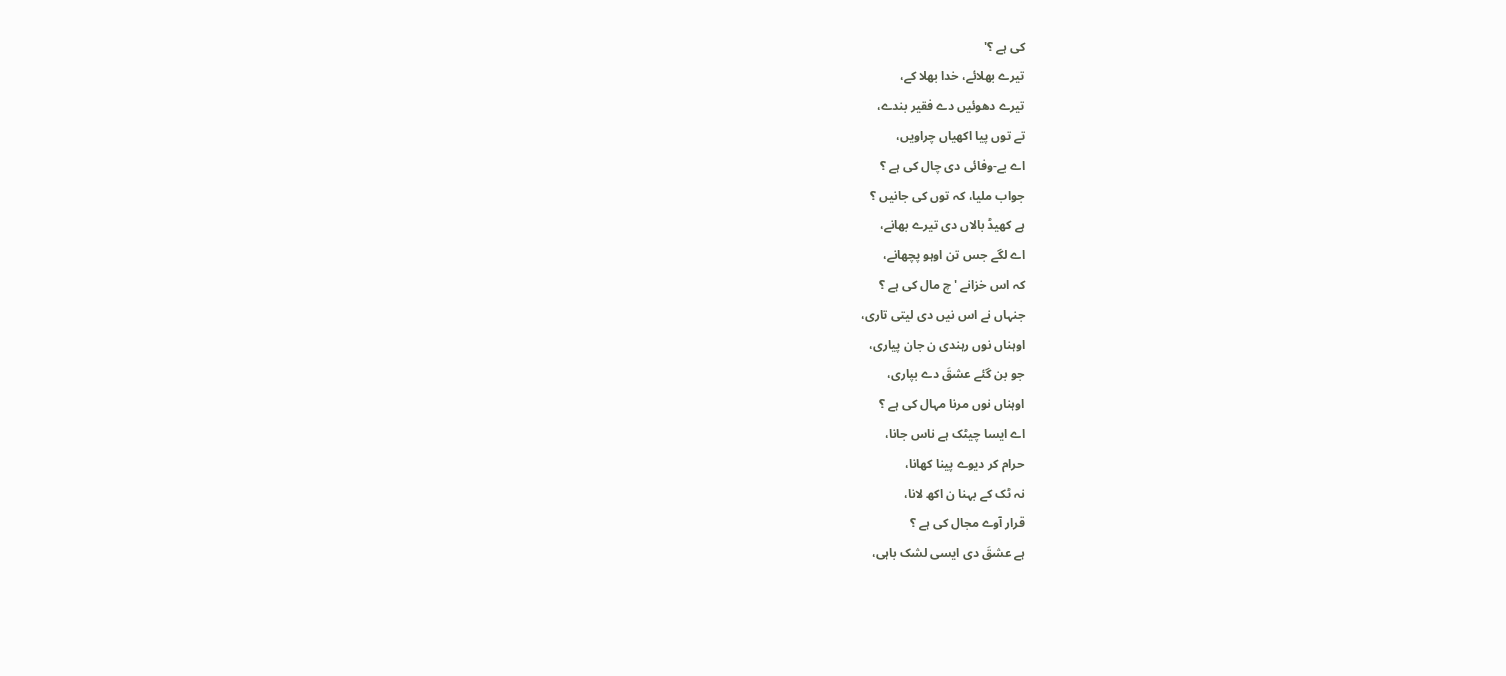کی ہے ؟'
تیرے بھلائے، خدا بھلا کے،
تیرے دھوئیں دے فقیر بندے،
تے توں پیا اکھیاں چراویں،
اے بے-وفائی دی چال کی ہے ؟
جواب ملیا، کہ توں کی جانیں ؟
ہے کھیڈ بالاں دی تیرے بھانے،
اے لگے جس تن اوہو پچھانے،
کہ اس خزانے 'چ مال کی ہے ؟
جنہاں نے اس نیں دی لیتی تاری،
اوہناں نوں رہندی ن جان پیاری،
جو بن گئے عشقَ دے بپاری،
اوہناں نوں مرنا مہال کی ہے ؟
اے ایسا چیٹک ہے ناس جانا،
حرام کر دیوے پینا کھانا،
نہ ٹک کے بہنا ن اکھ لانا،
قرار آوے مجال کی ہے ؟
ہے عشقَ دی ایسی لشک باہی،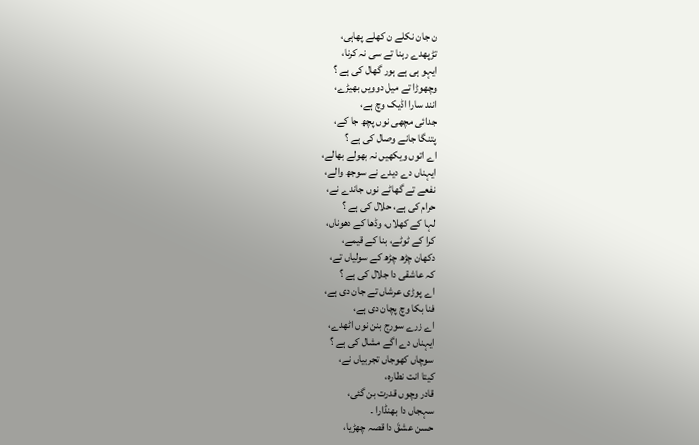ن جان نکلے ن کھلے پھاہی،
تڑپھدے رہنا تے سی نہ کرنا،
ایہو ہی ہے ہور گھال کی ہے ؟
وچھوڑا تے میل دوویں بھیڑے،
انند سارا اڈیک وچ ہے،
جدائی مچھی نوں پچھ جا کے،
پتنگا جانے وصال کی ہے ؟
اے اتوں ویکھیں نہ بھولے بھالے،
ایہناں دے دیدے نے سوجھ والے،
نفعے تے گھاٹے نوں جاندے نے،
حرام کی ہے، حلال کی ہے ؟
لہا کے کھلاں، وڈھا کے دھوناں،
کرا کے ٹوٹے، بنا کے قیمے،
دکھان چڑھ چڑھ کے سولیاں تے،
کہ عاشقی دا جلال کی ہے ؟
اے پوڑی عرشاں تے جان دی ہے،
فنا بکا وچ پچان دی ہے،
اے زرے سورج بنن نوں اٹھدے،
ایہناں دے اگے مشال کی ہے ؟
سوچاں کھوجاں تجربیاں نے،
کیتا انت نطارہ،
قادر وچوں قدرت بن گئی،
سہجاں دا بھنڈارا ۔
حسن عشقَ دا قصہ چھڑیا،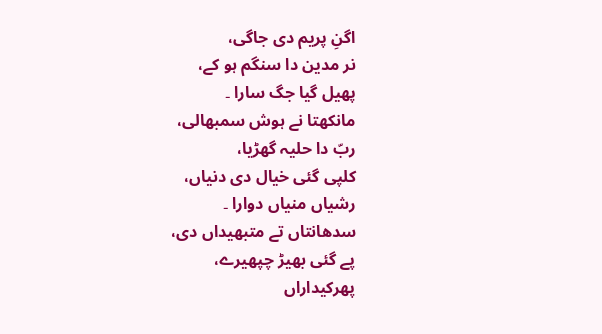اگنِ پریم دی جاگی،
نر مدین دا سنگم ہو کے،
پھیل گیا جگ سارا ۔
مانکھتا نے ہوش سمبھالی،
ربّ دا حلیہ گھڑیا،
کلپی گئی خیال دی دنیاں،
رشیاں منیاں دوارا ۔
سدھانتاں تے متبھیداں دی،
پے گئی بھیڑ چپھیرے،
پھرکیداراں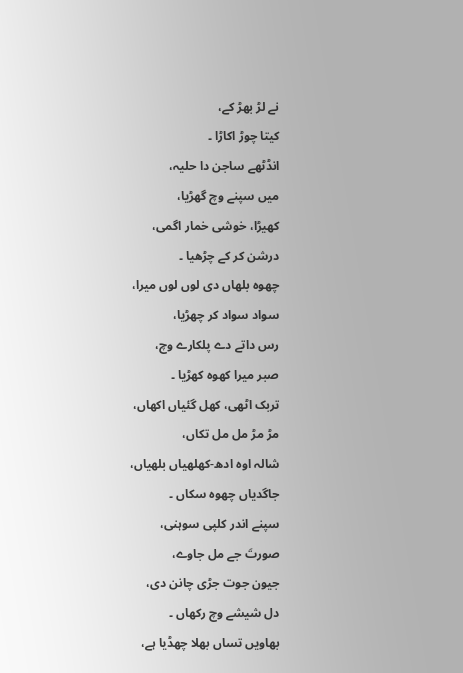نے لڑ بھڑ کے،
کیتا چوڑ اکاڑا ۔
انڈٹھے ساجن دا حلیہ،
میں سپنے وچ گھڑیا،
کھیڑا، خوشی خمار اگمی،
درشن کر کے چڑھیا ۔
چھوہ بلھاں دی لوں لوں میرا،
سواد سواد کر چھڑیا،
رس داتے دے پلکارے وچ،
صبر میرا کھوہ کھڑیا ۔
تربک اٹھی، کھل گئیاں اکھاں،
مڑ مڑ مل مل تکاں،
شالہ اوہ ادھ-کھلھیاں بلھیاں،
جاگدیاں چھوہ سکاں ۔
سپنے اندر کلپی سوہنی،
صورتَ جے مل جاوے،
جیون جوت جڑی چانن دی،
دل شیشے وچ رکھاں ۔
بھاویں تساں بھلا چھڈیا ہے،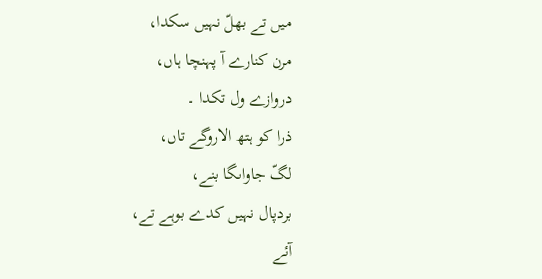میں تے بھلّ نہیں سکدا،
مرن کنارے آ پہنچا ہاں،
دروازے ول تکدا ۔
ذرا کو ہتھ الاروگے تاں،
لگّ جاواںگا بنے،
بردپال نہیں کدے بوہے تے،
آئے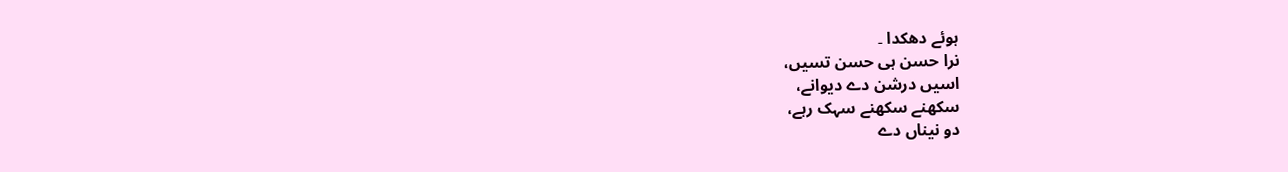ہوئے دھکدا ۔
نرا حسن ہی حسن تسیں،
اسیں درشن دے دیوانے،
سکھنے سکھنے سہک رہے،
دو نیناں دے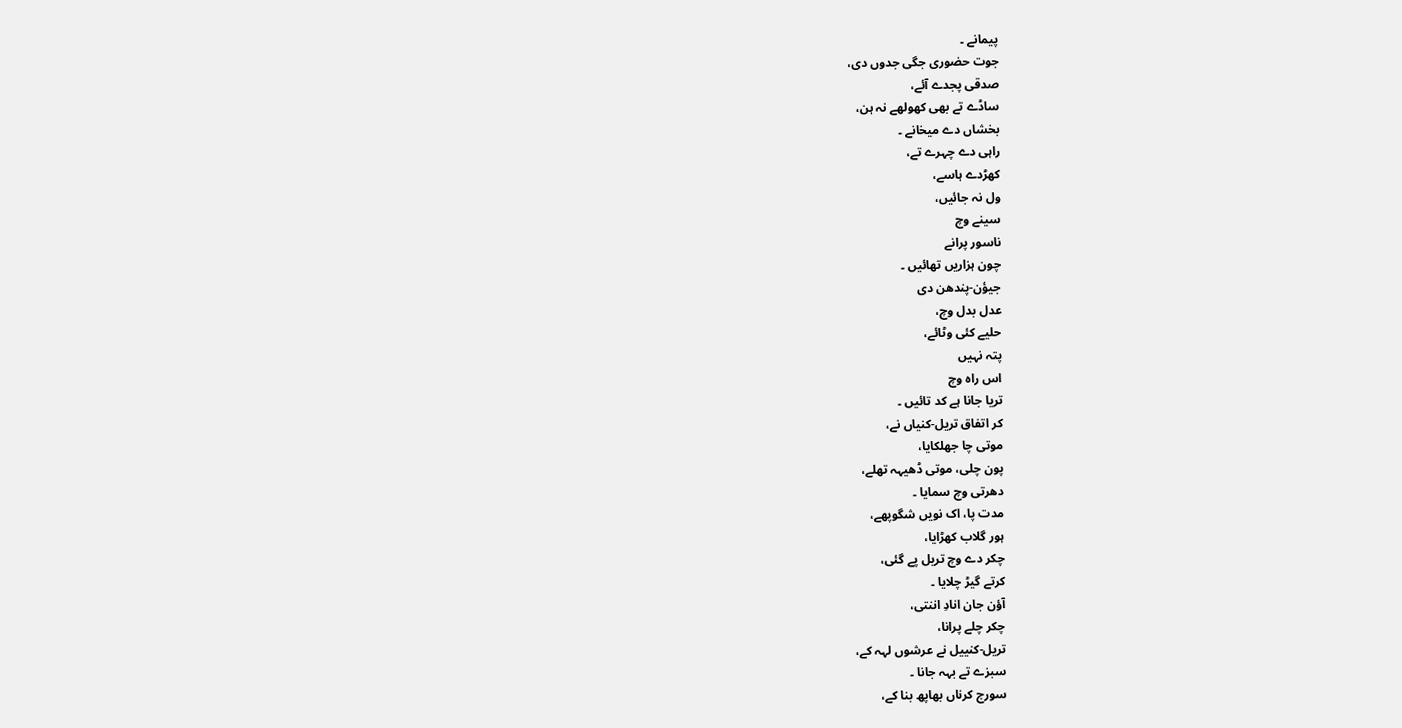پیمانے ۔
جوت حضوری جگی جدوں دی،
صدقی پجدے آئے،
ساڈے تے بھی کھولھے نہ ہن،
بخشاں دے میخانے ۔
راہی دے چہرے تے،
کھڑدے ہاسے،
ول نہ جائیں،
سینے وچ
ناسور پرانے
چون ہزاریں تھائیں ۔
جیؤن-پندھن دی
عدل بدل وچ،
حلیے کئی وٹائے،
پتہ نہیں
اس راہ وچ
تریا جانا ہے کد تائیں ۔
کر اتفاق تریل-کنیاں نے،
موتی چا جھلکایا،
پون چلی، موتی ڈھیہہ تھلے،
دھرتی وچ سمایا ۔
مدت پا، اک نویں شگوپھے،
ہور گلاب کھڑایا،
چکر دے وچ تریل پے گئی،
کرتے گیڑ چلایا ۔
آؤن جان انادِ اننتی،
چکر چلے پرانا،
تریل-کنییل نے عرشوں لہہ کے،
سبزے تے بہہ جانا ۔
سورج کرناں بھاپھ بنا کے،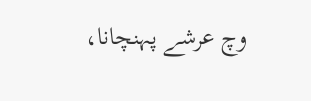وچ عرشے پہنچانا،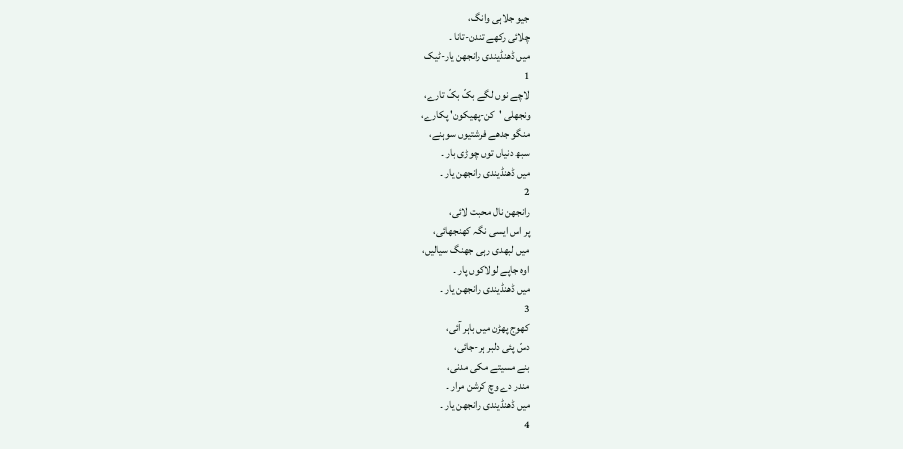جیو جلاہی وانگ،
چلائی رکھے تندن-تانا ۔
میں ڈھنڈیندی رانجھن یار-ٹیک
1
لاچے نوں لگے بکّ بکّ تارے،
ونجھلی 'کن-پھیکون' پکارے،
منگو جدھے فرشتیوں سوہنے،
سبھ دنیاں توں چوڑی بار ۔
میں ڈھنڈیندی رانجھن یار ۔
2
رانجھن نال محبت لائی،
پر اس ایسی نگہ کھنجھائی،
میں لبھدی رہی جھنگ سیالیں،
اوہ جاپے لولاکوں پار ۔
میں ڈھنڈیندی رانجھن یار ۔
3
کھوج پھڑن میں باہر آئی،
دسّ پئی دلبر ہر-جائی،
بنے مسیتے مکی مدنی،
مندر دے وچ کرشن مرار ۔
میں ڈھنڈیندی رانجھن یار ۔
4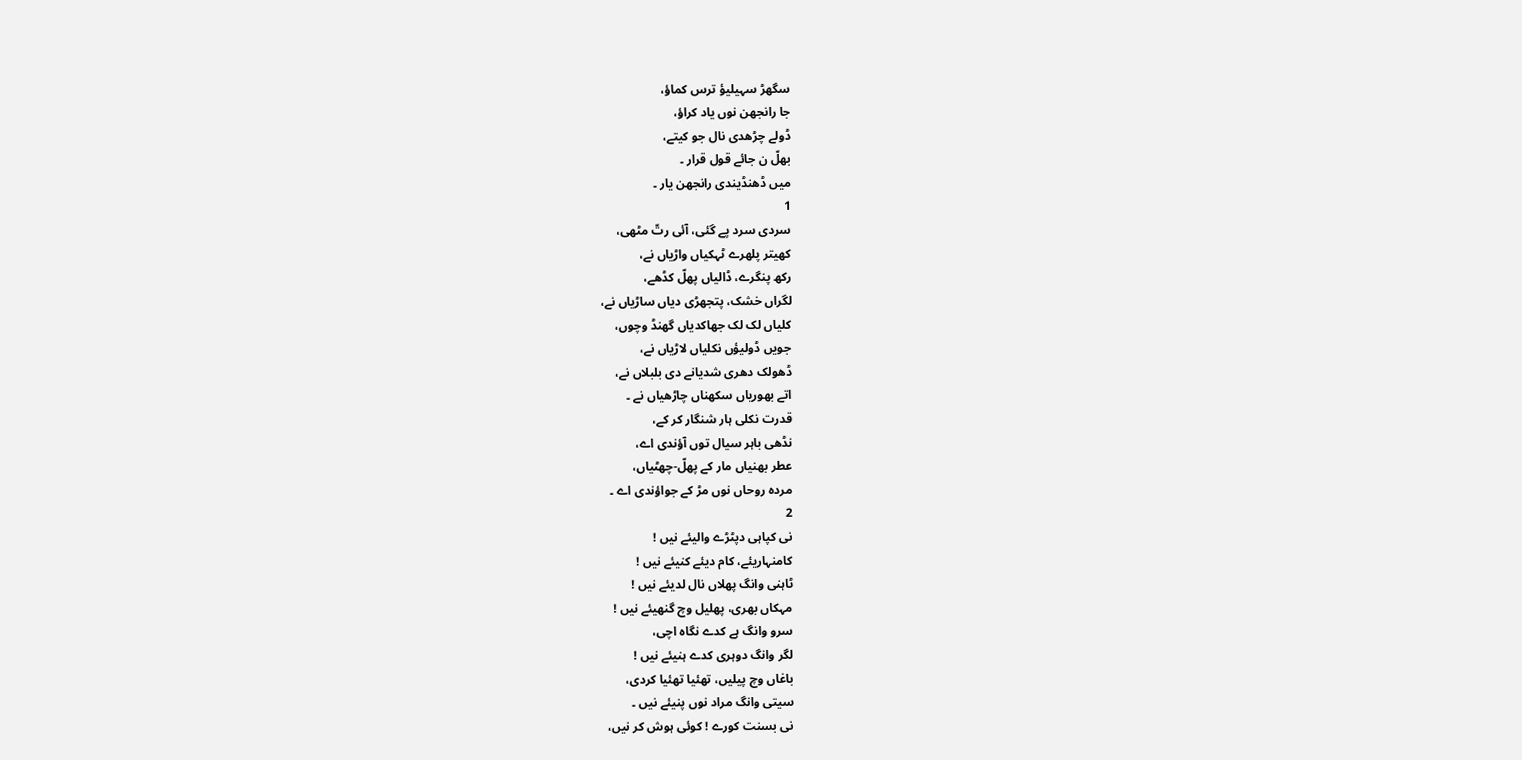سگھڑ سہیلیؤ ترس کماؤ،
جا رانجھن نوں یاد کراؤ،
ڈولے چڑھدی نال جو کیتے،
بھلّ ن جائے قول قرار ۔
میں ڈھنڈیندی رانجھن یار ۔
1
سردی سرد پے گئی، آئی رتّ مٹھی،
کھیتر پلھرے ٹہکیاں واڑیاں نے،
رکھ پنگرے، ڈالیاں پھلّ کڈھے،
لگراں خشک، پتجھڑی دیاں ساڑیاں نے،
کلیاں لک لک جھاکدیاں گھنڈ وچوں،
جویں ڈولیؤں نکلیاں لاڑیاں نے،
ڈھولک دھری شدیانے دی بلبلاں نے،
اتے بھوریاں سکھناں چاڑھیاں نے ۔
قدرت نکلی ہار شنگار کر کے،
نڈھی باہر سیال توں آؤندی اے،
عطر بھنیاں مار کے پھلّ-چھٹیاں،
مردہ روحاں نوں مڑ کے جواؤندی اے ۔
2
نی کپاہی دپٹڑے والیئے نیں !
کامنہاریئے، کام دیئے کنیئے نیں !
ٹاہنی وانگ پھلاں نال لدیئے نیں !
مہکاں بھری، پھلیل وچ گنھیئے نیں !
سرو وانگ ہے کدے نگاہ اچی،
لگر وانگ دوہری کدے ہنیئے نیں !
باغاں وچ پیلیں، تھئیا تھئیا کردی،
سیتی وانگ مراد نوں پنیئے نیں ۔
نی بسنت کورے ! کوئی ہوش کر نیں،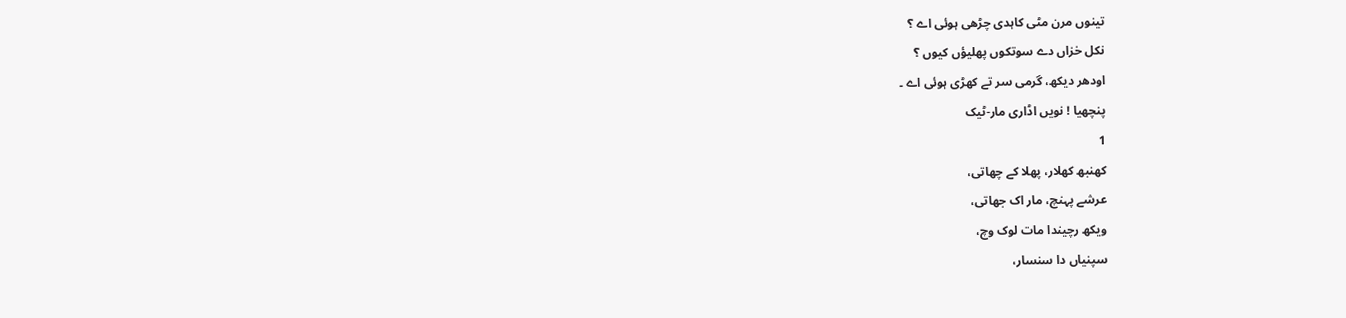تینوں مرن مٹی کاہدی چڑھی ہوئی اے ؟
نکل خزاں دے سوتکوں پھلیؤں کیوں ؟
اودھر دیکھ، گرمی سر تے کھڑی ہوئی اے ۔
پنچھیا ! نویں اڈاری مار-ٹیک
1
کھنبھ کھلار، پھلا کے چھاتی،
عرشے پہنچ، مار اک جھاتی،
ویکھ رچیندا مات لوک وچ،
سپنیاں دا سنسار،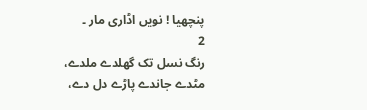پنچھیا ! نویں اڈاری مار ۔
2
رنگ نسل تک گھلدے ملدے،
مٹدے جاندے پاڑے دل دے،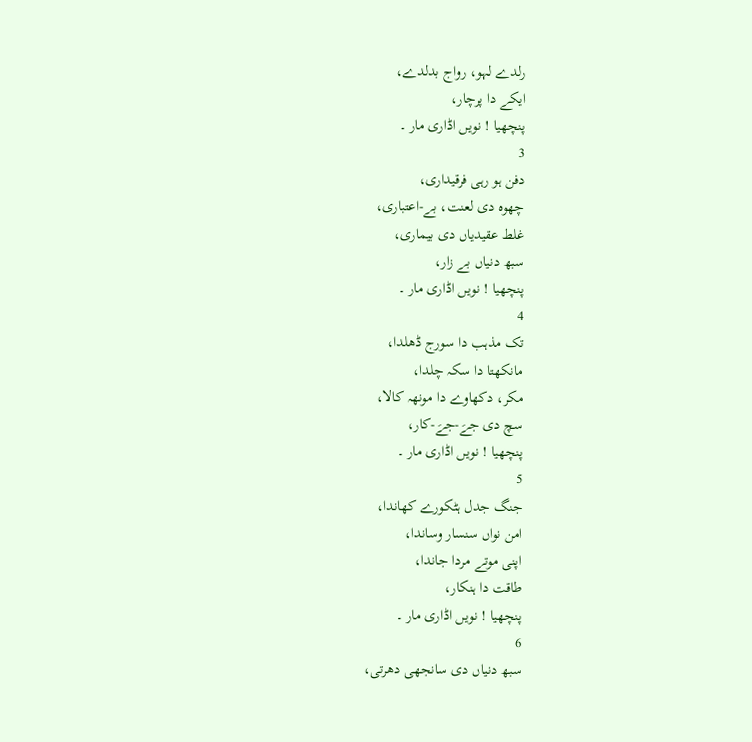رلدے لہو، رواج بدلدے،
ایکے دا پرچار،
پنچھیا ! نویں اڈاری مار ۔
3
دفن ہو رہی فرقیداری،
چھوہ دی لعنت، بے-اعتباری،
غلط عقیدیاں دی بیماری،
سبھ دنیاں بے زار،
پنچھیا ! نویں اڈاری مار ۔
4
تک مذہب دا سورج ڈھلدا،
مانکھتا دا سکہ چلدا،
مکر، دکھاوے دا مونھہ کالا،
سچ دی جےَ-جےَ-کار،
پنچھیا ! نویں اڈاری مار ۔
5
جنگ جدل ہٹکورے کھاندا،
امن نواں سنسار وساندا،
اپنی موتے مردا جاندا،
طاقت دا ہنکار،
پنچھیا ! نویں اڈاری مار ۔
6
سبھ دنیاں دی سانجھی دھرتی،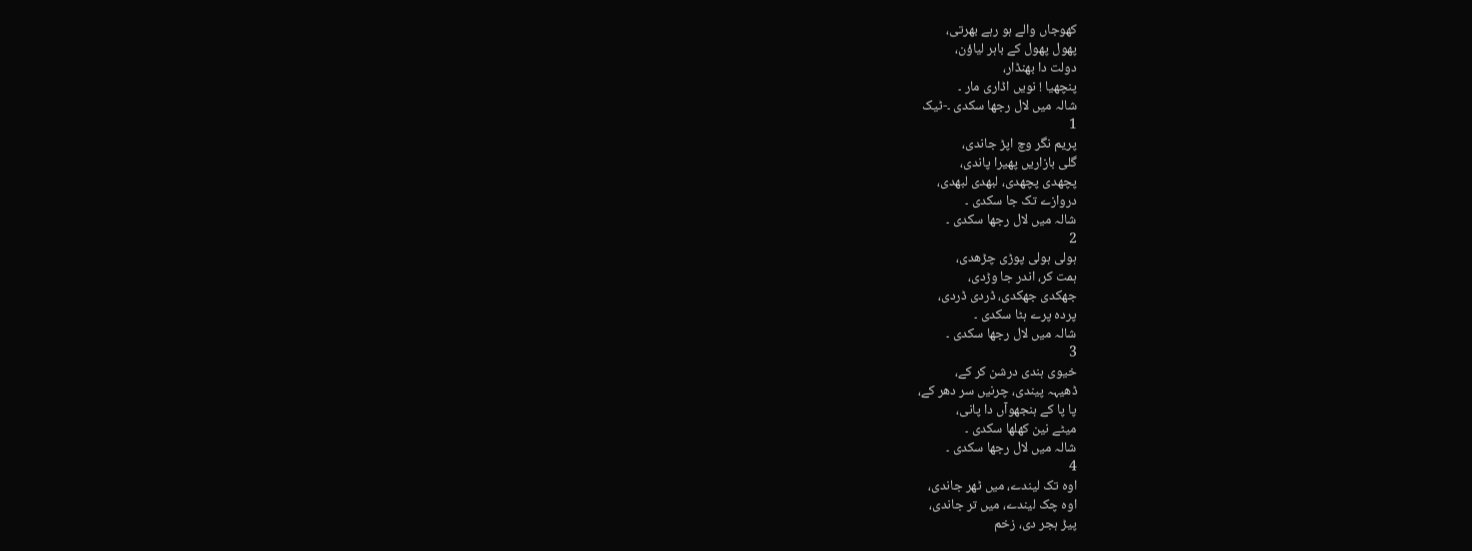کھوجاں والے ہو رہے بھرتی،
پھول پھول کے باہر لیاؤن،
دولت دا بھنڈار،
پنچھیا ! نویں اڈاری مار ۔
شالہ میں لال رجھا سکدی ۔-ٹیک
1
پریم نگر وچ اپڑ جاندی،
گلی بازاریں پھیرا پاندی،
پچھدی پچھدی، لبھدی لبھدی،
دروازے تک جا سکدی ۔
شالہ میں لال رجھا سکدی ۔
2
ہولی ہولی پوڑی چڑھدی،
ہمت کر، اندر جا وڑدی،
جھکدی جھکدی، ڈردی ڈردی،
پردہ پرے ہٹا سکدی ۔
شالہ میں لال رجھا سکدی ۔
3
خیوی ہندی درشن کر کے،
ڈھیہہ پیندی، چرنیں سر دھر کے،
پا پا کے ہنجھوآں دا پانی،
میٹے نین کھلھا سکدی ۔
شالہ میں لال رجھا سکدی ۔
4
اوہ تک لیندے، میں ٹھر جاندی،
اوہ چک لیندے، میں تر جاندی،
پیڑ ہجر دی، زخم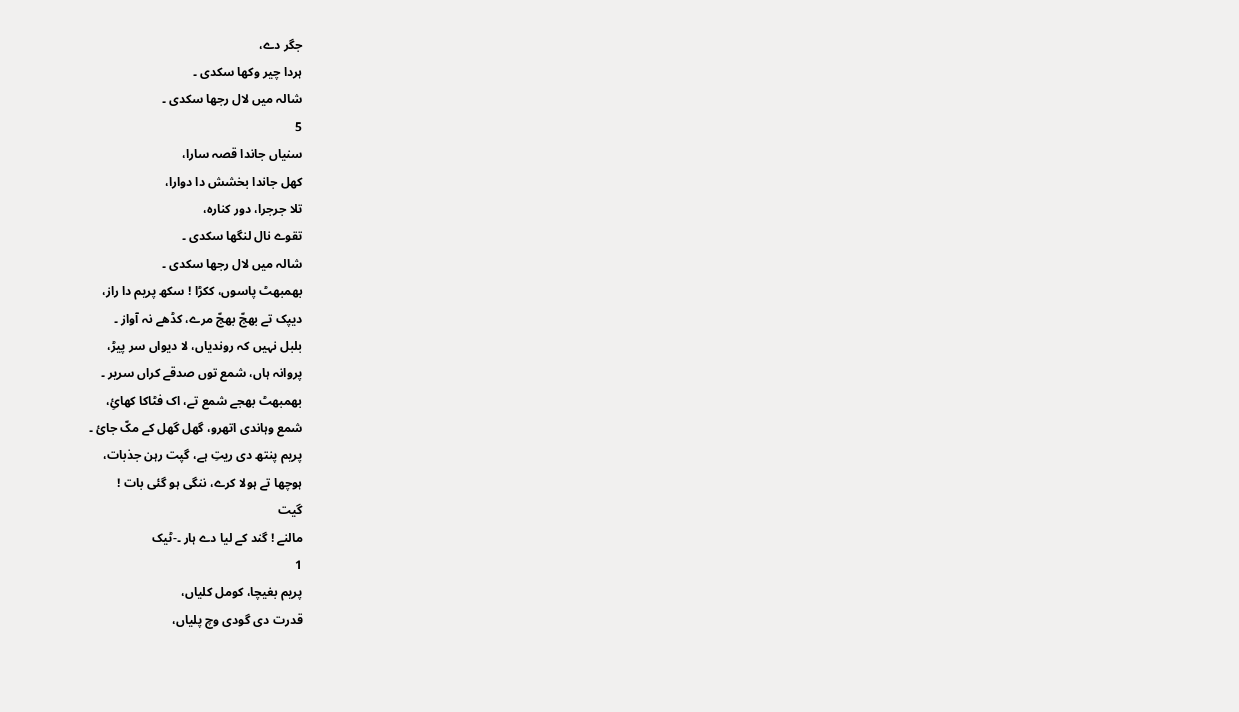جگر دے،
ہردا چیر وکھا سکدی ۔
شالہ میں لال رجھا سکدی ۔
5
سنیاں جاندا قصہ سارا،
کھل جاندا بخشش دا دوارا،
تلا جرجرا، دور کنارہ،
تقوے نال لنگھا سکدی ۔
شالہ میں لال رجھا سکدی ۔
بھمبھٹ پاسوں، ککڑا ! سکھ پریم دا راز،
دیپک تے بھجّ بھجّ مرے، کڈھے نہ آواز ۔
بلبل نہیں کہ روندیاں، لا دیواں سر پیڑ،
پروانہ ہاں، شمع توں صدقے کراں سریر ۔
بھمبھٹ بھجے شمع تے، اک فٹاکا کھائِ،
شمع وہاندی اتھرو، گھل گھل کے مکّ جائ ۔
پریم پنتھ دی ریتِ ہے، گپت رہن جذبات،
ہوچھا تے ہولا کرے، ننگی ہو گئی بات !
گیت
مالنے ! گند کے لیا دے ہار ۔-ٹیک
1
پریم بغیچا، کومل کلیاں،
قدرت دی گودی وچ پلیاں،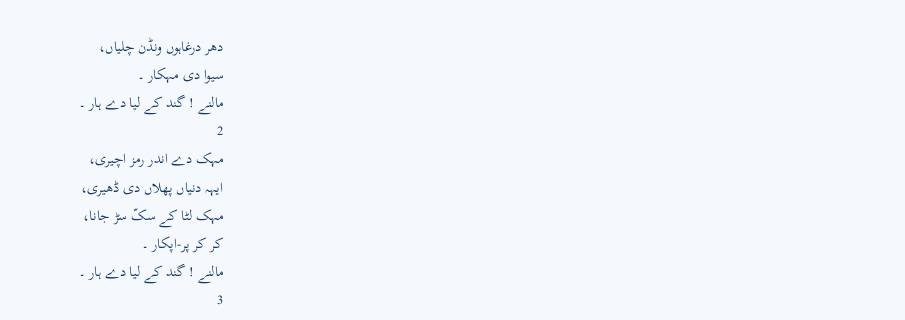دھر درغاہوں ونڈن چلیاں،
سیوا دی مہکار ۔
مالنے ! گند کے لیا دے ہار ۔
2
مہک دے اندر رمز اچیری،
ایہہ دنیاں پھلاں دی ڈھیری،
مہک لٹا کے سکّ سڑ جانا،
کر کر پر-اپکار ۔
مالنے ! گند کے لیا دے ہار ۔
3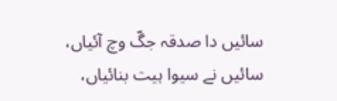سائیں دا صدقہ جگّ وچ آئیاں،
سائیں نے سیوا ہیت بنائیاں،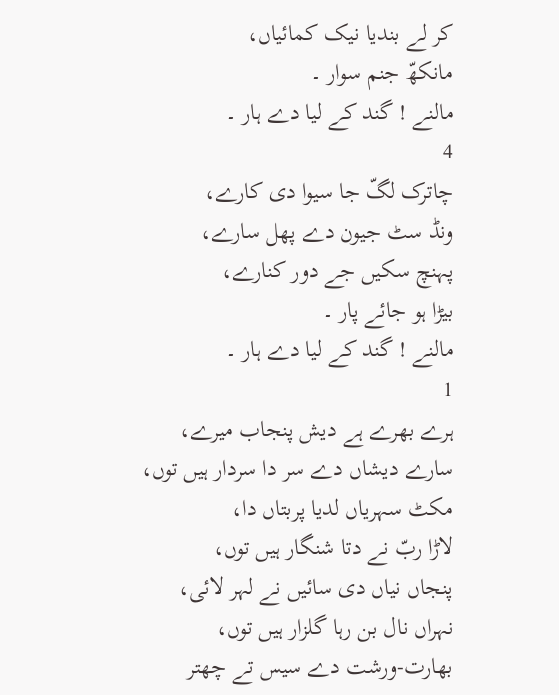کر لے بندیا نیک کمائیاں،
مانکھّ جنم سوار ۔
مالنے ! گند کے لیا دے ہار ۔
4
چاترک لگّ جا سیوا دی کارے،
ونڈ سٹ جیون دے پھل سارے،
پہنچ سکیں جے دور کنارے،
بیڑا ہو جائے پار ۔
مالنے ! گند کے لیا دے ہار ۔
1
ہرے بھرے ہے دیش پنجاب میرے،
سارے دیشاں دے سر دا سردار ہیں توں،
مکٹ سہریاں لدیا پربتاں دا،
لاڑا ربّ نے دتا شنگار ہیں توں،
پنجاں نیاں دی سائیں نے لہر لائی،
نہراں نال بن رہا گلزار ہیں توں،
بھارت-ورشت دے سیس تے چھتر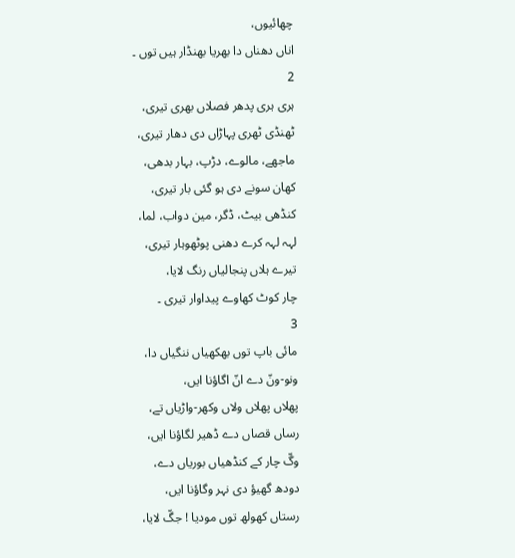چھائیوں،
اناں دھناں دا بھریا بھنڈار ہیں توں ۔
2
ہری ہری پدھر فصلاں بھری تیری،
ٹھنڈی ٹھری پہاڑاں دی دھار تیری،
ماجھے، مالوے، دڑپ، بہار بدھی،
کھان سونے دی ہو گئی بار تیری،
کنڈھی بیٹ، ڈگر، مین دواب، لما،
لہہ لہہ کرے دھنی پوٹھوہار تیری،
تیرے ہلاں پنجالیاں رنگ لایا،
چار کوٹ کھاوے پیداوار تیری ۔
3
مائی باپ توں بھکھیاں ننگیاں دا،
ونو-ونّ دے انّ اگاؤنا ایں،
پھلاں پھلاں ولاں وکھر-واڑیاں تے،
رساں قصاں دے ڈھیر لگاؤنا ایں،
وگّ چار کے کنڈھیاں بوریاں دے،
دودھ گھیؤ دی نہر وگاؤنا ایں،
رستاں کھولھ توں مودیا ! جگّ لایا،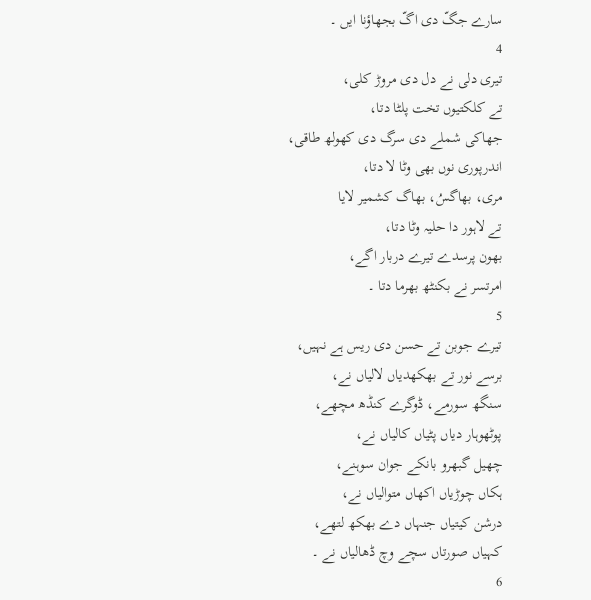سارے جگّ دی اگّ بجھاؤنا ایں ۔
4
تیری دلی نے دل دی مروڑ کلی،
تے کلکتیوں تخت پلٹا دتا،
جھاکی شملے دی سرگ دی کھولھ طاقی،
اندرپوری نوں بھی وٹا لا دتا،
مری، بھاگسُ، بھاگ کشمیر لایا
تے لاہور دا حلیہ وٹا دتا،
بھون پرسدے تیرے دربار اگے،
امرتسر نے بکنٹھ بھرما دتا ۔
5
تیرے جوبن تے حسن دی ریس ہے نہیں،
برسے نور تے بھکھدیاں لالیاں نے،
سنگھ سورمے، ڈوگرے کنڈھ مچھے،
پوٹھوہار دیاں پٹیاں کالیاں نے،
چھیل گبھرو بانکے جوان سوہنے،
ہکاں چوڑیاں اکھاں متوالیاں نے،
درشن کیتیاں جنہاں دے بھکھ لتھے،
کہیاں صورتاں سچے وچ ڈھالیاں نے ۔
6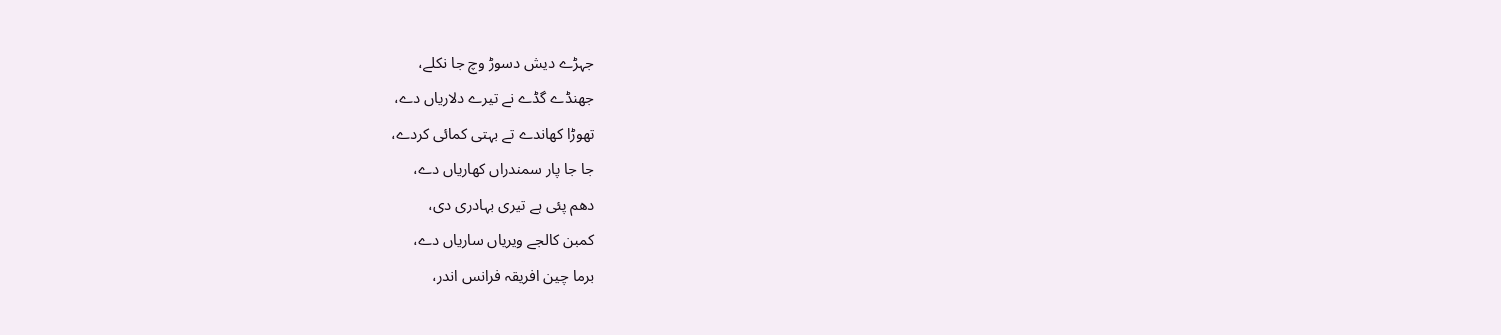جہڑے دیش دسوڑ وچ جا نکلے،
جھنڈے گڈے نے تیرے دلاریاں دے،
تھوڑا کھاندے تے بہتی کمائی کردے،
جا جا پار سمندراں کھاریاں دے،
دھم پئی ہے تیری بہادری دی،
کمبن کالجے ویریاں ساریاں دے،
برما چین افریقہ فرانس اندر،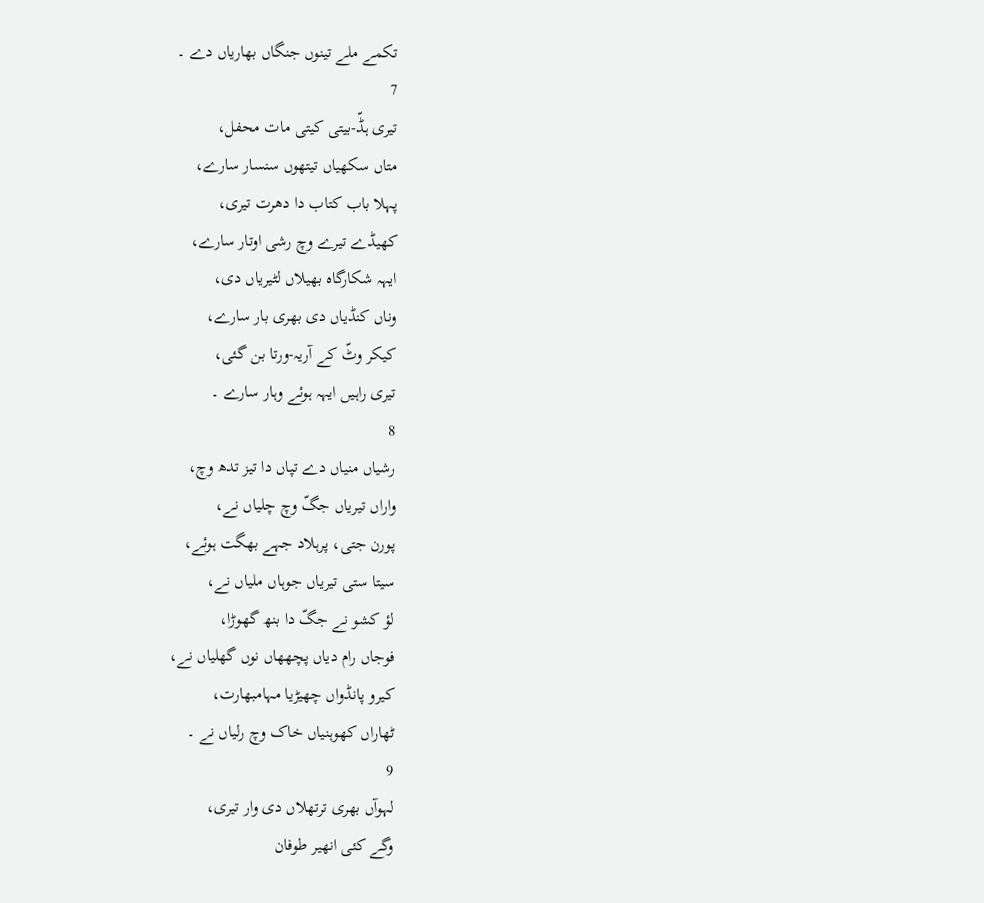تکمے ملے تینوں جنگاں بھاریاں دے ۔
7
تیری ہڈّ-بیتی کیتی مات محفل،
متاں سکھیاں تیتھوں سنسار سارے،
پہلا باب کتاب دا دھرت تیری،
کھیڈے تیرے وچ رشی اوتار سارے،
ایہہ شکارگاہ بھیلاں لٹیریاں دی،
وناں کنڈیاں دی بھری بار سارے،
کیکر وٹّ کے آریہ-ورتا بن گئی،
تیری راہیں ایہہ ہوئے وہار سارے ۔
8
رشیاں منیاں دے تپاں دا تیز تدھ وچ،
واراں تیریاں جگّ وچ چلیاں نے،
پورن جتی، پرہلاد جہے بھگت ہوئے،
سیتا ستی تیریاں جوہاں ملیاں نے،
لؤ کشو نے جگّ دا بنھ گھوڑا،
فوجاں رام دیاں پچھھاں نوں گھلیاں نے،
کیرو پانڈواں چھیڑیا مہامبھارت،
ٹھاراں کھوہنیاں خاک وچ رلیاں نے ۔
9
لہوآں بھری ترتھلاں دی وار تیری،
وگے کئی انھیر طوفان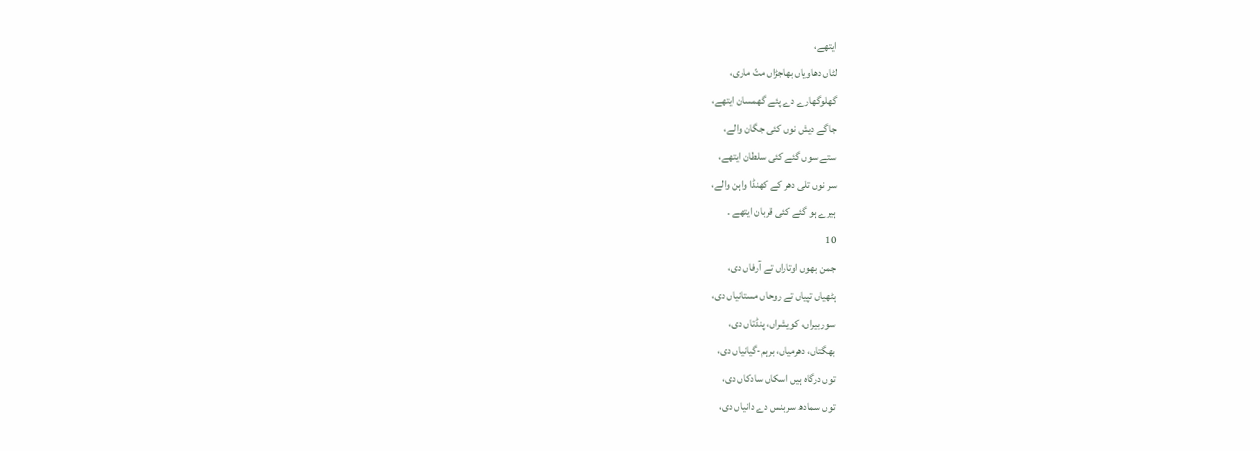ایتھے،
لٹاں دھاویاں بھاجڑاں متّ ماری،
گھلوگھارے دے پئے گھمسان ایتھے،
جاگے دیش نوں کئی جگان والے،
ستے سوں گئے کئی سلطان ایتھے،
سر نوں تلی دھر کے کھنڈا واہن والے،
ہیرے ہو گئے کئی قربان ایتھے ۔
10
جمن بھوں اوتاراں تے آرفاں دی،
ہٹھیاں تپیاں تے روحاں مستانیاں دی،
سوربیراں، کویشراں، پنڈتاں دی،
بھگتاں، دھرمیاں، برہم-گیانیاں دی،
توں درگاہ ہیں اسکاں سادکاں دی،
توں سمادھ سربنس دے دانیاں دی،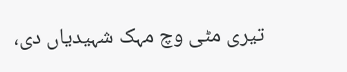تیری مٹی وچ مہک شہیدیاں دی،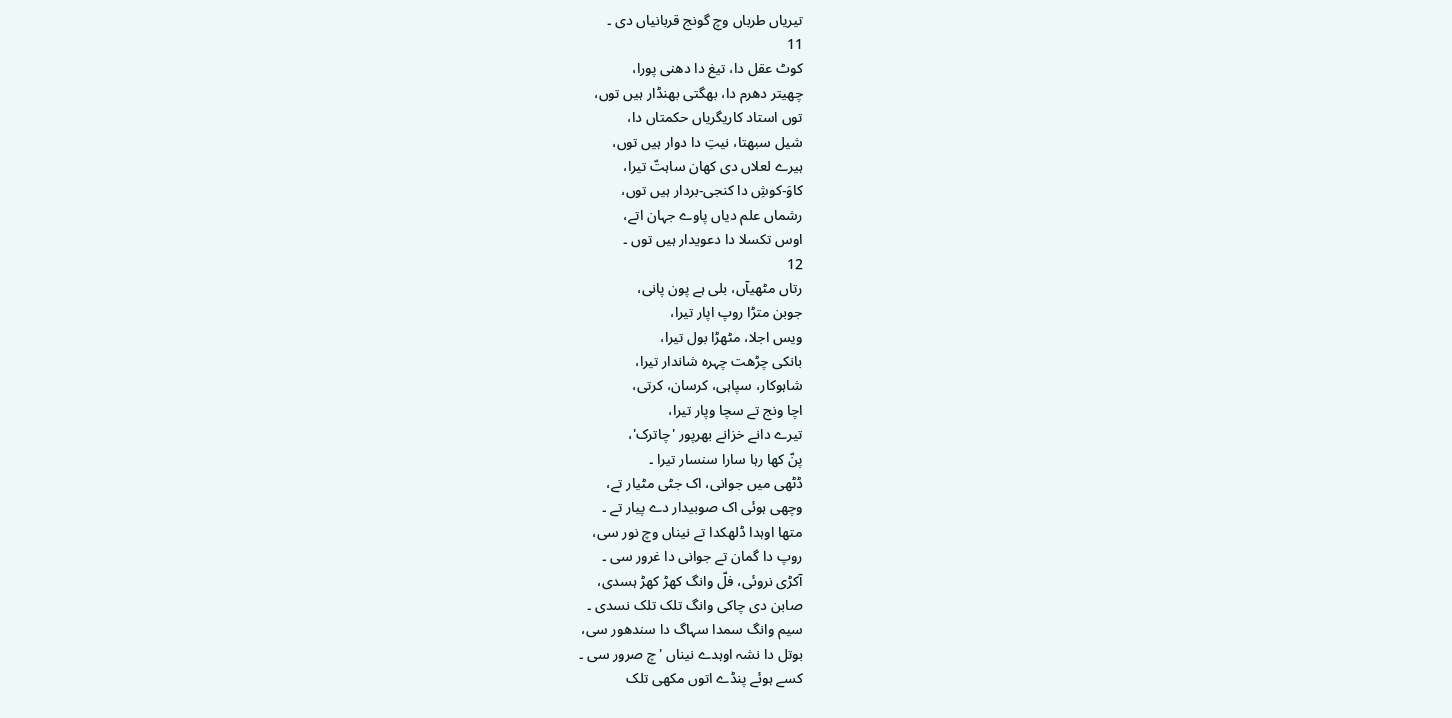تیریاں طرباں وچ گونج قربانیاں دی ۔
11
کوٹ عقل دا، تیغ دا دھنی پورا،
چھیتر دھرم دا، بھگتی بھنڈار ہیں توں،
توں استاد کاریگریاں حکمتاں دا،
شیل سبھتا، نیتِ دا دوار ہیں توں،
ہیرے لعلاں دی کھان ساہتّ تیرا،
کاوَ-کوشِ دا کنجی-بردار ہیں توں،
رشماں علم دیاں پاوے جہان اتے،
اوس تکسلا دا دعویدار ہیں توں ۔
12
رتاں مٹھیآں، بلی ہے پون پانی،
جوبن متڑا روپ اپار تیرا،
ویس اجلا، مٹھڑا بول تیرا،
بانکی چڑھت چہرہ شاندار تیرا،
شاہوکار، سپاہی، کرسان، کرتی،
اچا ونج تے سچا وپار تیرا،
تیرے دانے خزانے بھرپور 'چاترک'،
پنّ کھا رہا سارا سنسار تیرا ۔
ڈٹھی میں جوانی، اک جٹی مٹیار تے،
وچھی ہوئی اک صوبیدار دے پیار تے ۔
متھا اوہدا ڈلھکدا تے نیناں وچ نور سی،
روپ دا گمان تے جوانی دا غرور سی ۔
آکڑی نروئی، فلّ وانگ کھڑ کھڑ ہسدی،
صابن دی چاکی وانگ تلک تلک نسدی ۔
سیم وانگ سمدا سہاگ دا سندھور سی،
بوتل دا نشہ اوہدے نیناں 'چ صرور سی ۔
کسے ہوئے پنڈے اتوں مکھی تلک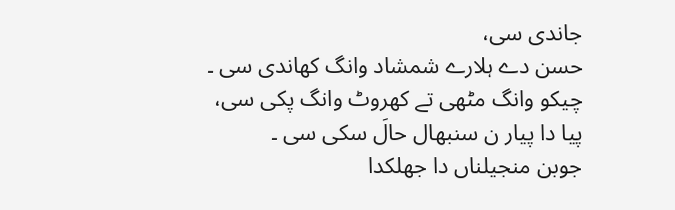جاندی سی،
حسن دے ہلارے شمشاد وانگ کھاندی سی ۔
چیکو وانگ مٹھی تے کھروٹ وانگ پکی سی،
پیا دا پیار ن سنبھال حالَ سکی سی ۔
جوبن منجیلناں دا جھلکدا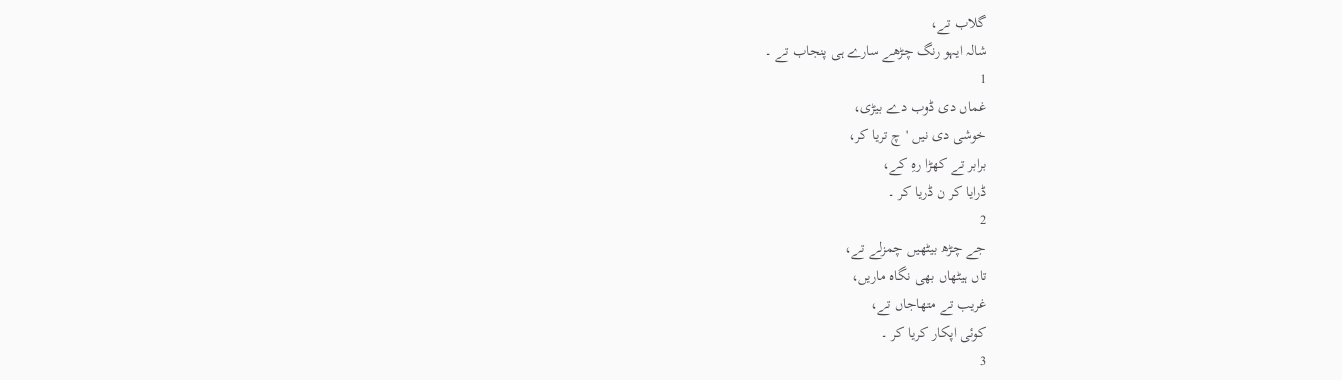گلاب تے،
شالہ ایہو رنگ چڑھے سارے ہی پنجاب تے ۔
1
غماں دی ڈوب دے بیڑی،
خوشی دی نیں 'چ تریا کر،
برابر تے کھڑا رہِ کے،
ڈرایا کر ن ڈریا کر ۔
2
جے چڑھ بیٹھیں چمزلے تے،
تاں ہیٹھاں بھی نگاہ ماریں،
غریب تے متھاجاں تے،
کوئی اپکار کریا کر ۔
3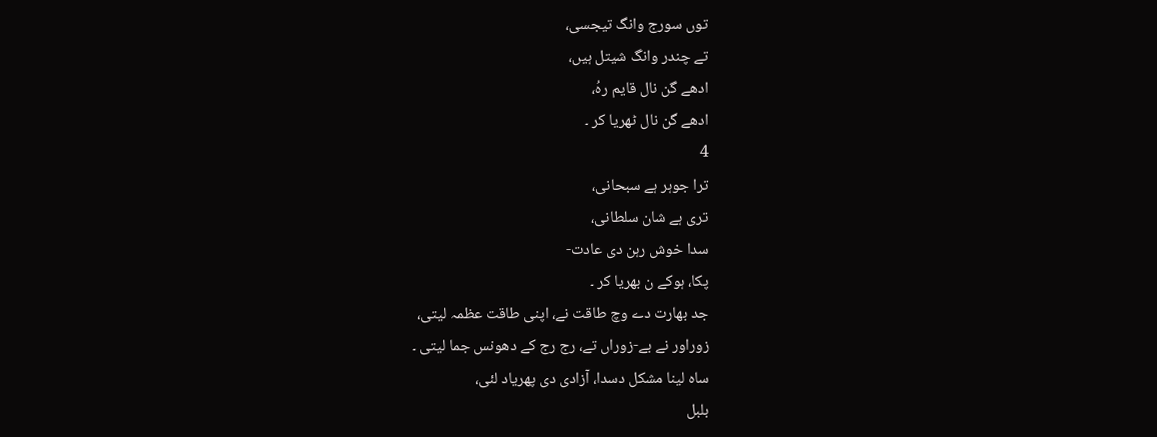توں سورج وانگ تیجسی،
تے چندر وانگ شیتل ہیں،
ادھے گن نال قایم رہُ،
ادھے گن نال ٹھریا کر ۔
4
ترا جوہر ہے سبحانی،
تری ہے شان سلطانی،
سدا خوش رہن دی عادت-
پکا، ہوکے ن بھریا کر ۔
جد بھارت دے وچ طاقت نے، اپنی طاقت عظمہ لیتی،
زوراور نے بے-زوراں تے، رج رج کے دھونس جما لیتی ۔
ساہ لینا مشکل دسدا، آزادی دی پھریاد لئی،
بلبل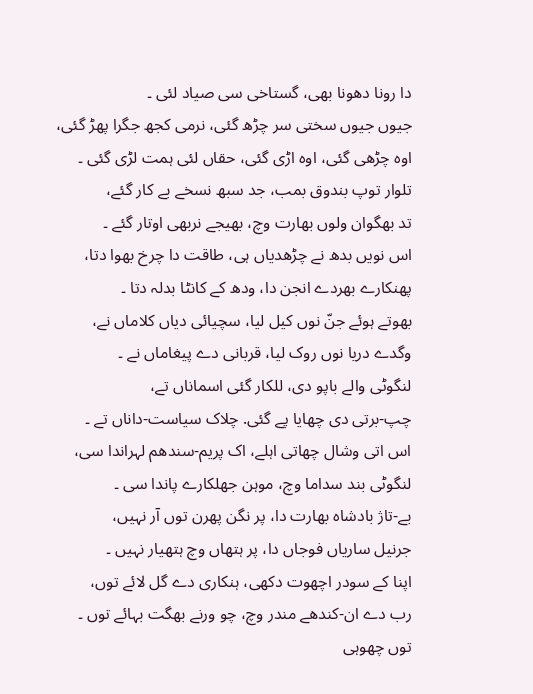دا رونا دھونا بھی، گستاخی سی صیاد لئی ۔
جیوں جیوں سختی سر چڑھ گئی، نرمی کجھ جگرا پھڑ گئی،
اوہ چڑھی گئی، اوہ اڑی گئی، حقاں لئی ہمت لڑی گئی ۔
تلوار توپ بندوق بمب، جد سبھ نسخے بے کار گئے،
تد بھگوان ولوں بھارت وچ، بھیجے نربھی اوتار گئے ۔
اس نویں بدھ نے چڑھدیاں ہی، طاقت دا چرخ بھوا دتا،
پھنکارے بھردے انجن دا، ودھ کے کانٹا بدلہ دتا ۔
بھوتے ہوئے جنّ نوں کیل لیا، سچیائی دیاں کلاماں نے،
وگدے دریا نوں روک لیا، قربانی دے پیغاماں نے ۔
لنگوٹی والے باپو دی، للکار گئی اسماناں تے،
چپ-برتی دی چھایا پے گئی. چلاک سیاست-داناں تے ۔
اس اتی وشال چھاتی اہلے، اک پریم-سندھم لہراندا سی،
لنگوٹی بند سداما وچ، موہن جھلکارے پاندا سی ۔
بے-تاژ بادشاہ بھارت دا، پر نگن پھرن توں آر نہیں،
جرنیل ساریاں فوجاں دا، پر ہتھاں وچ ہتھیار نہیں ۔
اپنا کے سودر اچھوت دکھی، ہنکاری دے گل لائے توں،
رب دے ان-کندھے مندر وچ، چو ورنے بھگت بہائے توں ۔
توں چھوہی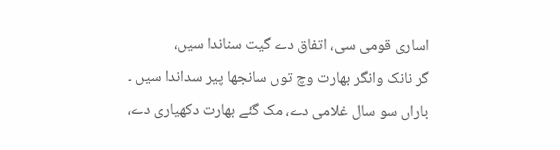اساری قومی سی، اتفاق دے گیت سناندا سیں،
گر نانک وانگر بھارت وچ توں سانجھا پیر سداندا سیں ۔
باراں سو سال غلامی دے، مک گئے بھارت دکھیاری دے،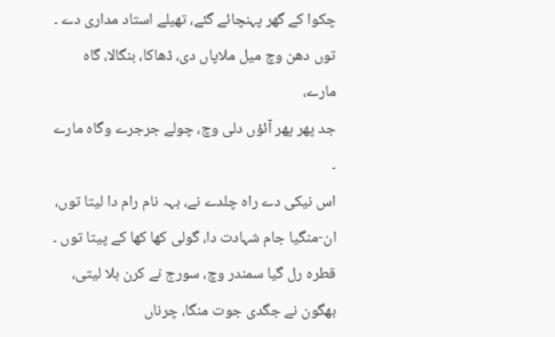چکوا کے گھر پہنچائے گئے، تھیلے استاد مداری دے ۔
توں دھن وچ میل ملاپاں دی، ڈھاکا، بنگالا، گاہ مارے،
جد پھر پھر آئؤں دلی وچ، چولے جرجرے وگاہ مارے ۔
اس نیکی دے راہ چلدے نے، بہہ نام رام دا لیتا توں،
ان-منگیا جام شہادت دا، گولی کھا کھا کے پیتا توں ۔
قطرہ رل گیا سمندر وچ، سورج نے کرن بلا لیتی،
بھگون نے جگدی جوت منگا، چرناں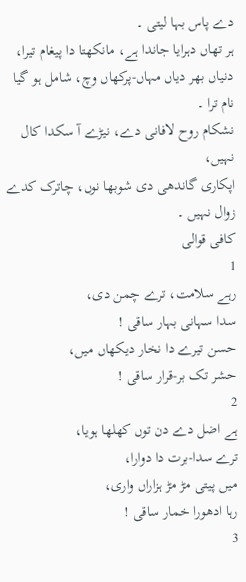دے پاس بہا لیتی ۔
ہر تھاں دہرایا جاندا ہے، مانکھتا دا پیغام تیرا،
دنیاں بھر دیاں مہاں-پرکھاں وچ، شامل ہو گیا نام ترا ۔
نشکام روح لافانی دے، نیڑے آ سکدا کال نہیں،
اپکاری گاندھی دی شوبھا نوں، چاترک کدے زوال نہیں ۔
کافی قوالی
1
رہے سلامت، ترے چمن دی،
سدا سہانی بہار ساقی !
حسن تیرے دا نخار دیکھاں میں،
حشر تک بر-قرار ساقی !
2
ہے اضل دے دن توں کھلھا ہویا،
ترے سدا-برت دا دوارا،
میں پیتی مڑ مڑ ہزاراں واری،
رہا ادھورا خمار ساقی !
3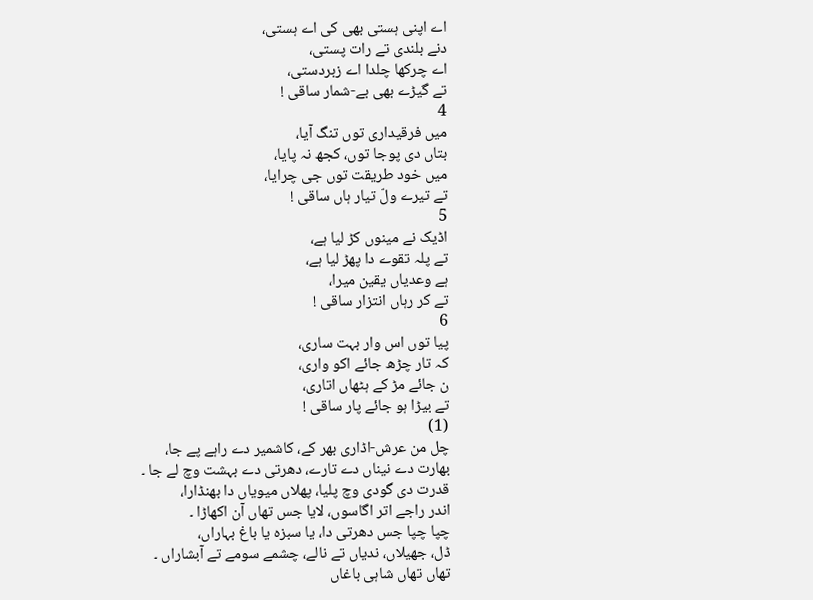اے اپنی ہستی بھی کی اے ہستی،
دنے بلندی تے رات پستی،
اے چرکھا چلدا اے زبردستی،
تے گیڑے بھی بے-شمار ساقی !
4
میں فرقیداری توں تنگ آیا،
بتاں دی پوجا توں، کجھ نہ پایا،
میں خود طریقت توں جی چرایا،
تے تیرے ولّ تیار ہاں ساقی !
5
اڈیک نے مینوں کڑ لیا ہے،
تے پلہ تقوے دا پھڑ لیا ہے،
ہے وعدیاں یقین میرا،
تے کر رہاں انتزار ساقی !
6
پیا توں اس وار بہت ساری،
کہ تار چڑھ جائے اکو واری،
ن جائے مڑ کے ہٹھاں اتاری،
تے بیڑا ہو جائے پار ساقی !
(1)
چل من عرش-اڈاری بھر کے، کاشمیر دے راہے پے جا،
بھارت دے نیناں دے تارے، دھرتی دے بہشت وچ لے جا ۔
قدرت دی گودی وچ پلیا، پھلاں میویاں دا بھنڈارا،
اندر راجے اتر اگاسوں، لایا جس تھاں آن اکھاڑا ۔
چپا چپا جس دھرتی دا، یا سبزہ یا باغ بہاراں،
ڈل، جھیلاں، ندیاں تے نالے، چشمے سومے تے آبشاراں ۔
تھاں تھاں شاہی باغاں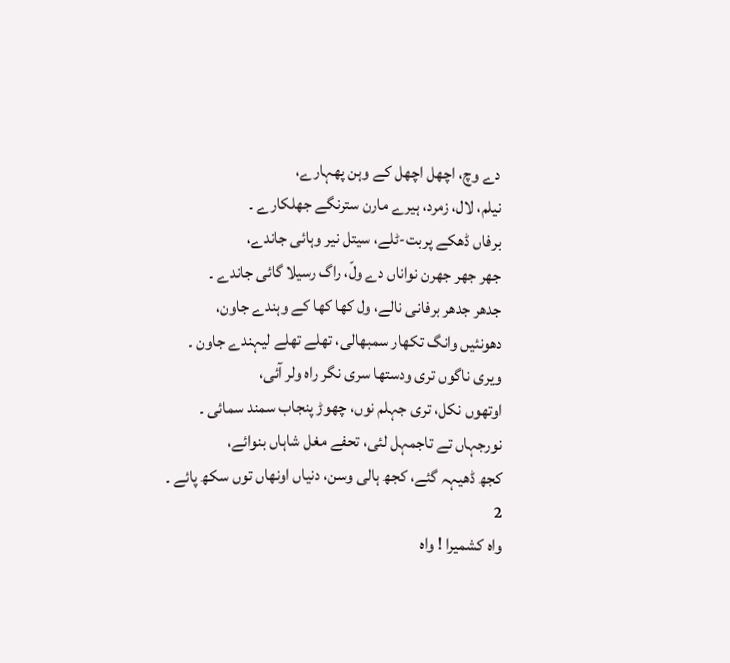دے وچ، اچھل اچھل کے وہن پھہارے،
نیلم، لال، زمرد، ہیرے مارن سترنگے جھلکارے ۔
برفاں ڈھکے پربت-ٹلے، سیتل نیر وہائی جاندے،
جھر جھر جھرن نواناں دے ولّ، راگ رسیلا گائی جاندے ۔
جدھر جدھر برفانی نالے، ول کھا کھا کے وہندے جاون،
دھونئیں وانگ تکھار سمبھالی، تھلے تھلے لیہندے جاون ۔
ویری ناگوں تری ودستھا سری نگر راہ ولر آئی،
اوتھوں نکل، تری جہلم نوں، چھوڑ پنجاب سمند سمائی ۔
نورجہاں تے تاجمہل لئی، تحفے مغل شاہاں بنوائے،
کجھ ڈھیہہ گئے، کجھ ہالی وسن، دنیاں اونھاں توں سکھ پائے ۔
2
واہ کشمیرا ! واہ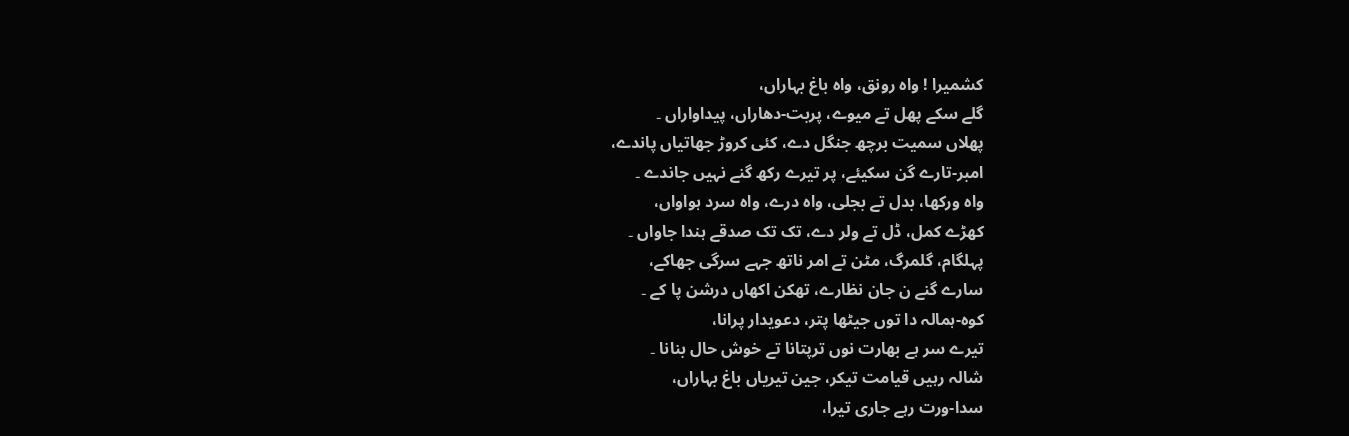کشمیرا ! واہ رونق، واہ باغ بہاراں،
گلے سکے پھل تے میوے، پربت-دھاراں، پیداواراں ۔
پھلاں سمیت برچھ جنگل دے، کئی کروڑ جھاتیاں پاندے،
امبر-تارے گن سکیئے، پر تیرے رکھ گنے نہیں جاندے ۔
واہ ورکھا، بدل تے بجلی، واہ درے، واہ سرد ہواواں،
کھڑے کمل، ڈل تے ولر دے، تک تک صدقے ہندا جاواں ۔
پہلگام، گلمرگ، مٹن تے امر ناتھ جہے سرگی جھاکے،
سارے گنے ن جان نظارے، تھکن اکھاں درشن پا کے ۔
کوہ-ہمالہ دا توں جیٹھا پتر، دعویدار پرانا،
تیرے سر ہے بھارت نوں ترپتانا تے خوش حال بنانا ۔
شالہ رہیں قیامت تیکر، جین تیریاں باغ بہاراں،
سدا-ورت رہے جاری تیرا،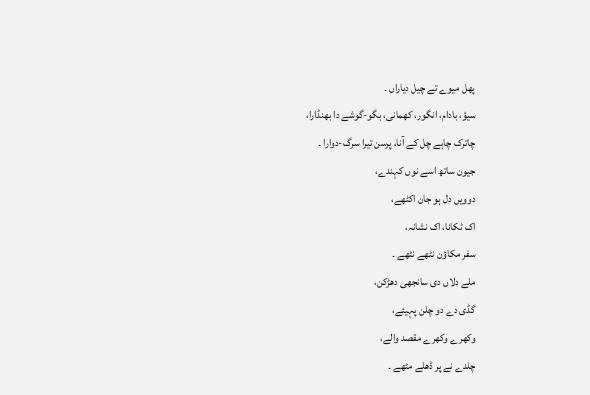پھل میوے تے چیل دیاراں ۔
سیؤ، بادام، انگور، کھمانی، بگو-گوشے دا بھنڈارا،
چاترک چاہے چل کے آنا، پرسن تیرا سرگ-دوارا ۔
جیون ساتھ اسے نوں کہندے،
دوویں دل ہو جان اکٹھے،
اک ٹکانا، اک نشانہ،
سفر مکاؤن نٹھے نٹھے ۔
ملے دلاں دی سانجھی دھڑکن،
گڈی دے دو چلن پہیئے،
وکھرے وکھرے مقصد والے،
چلدے نے پر ڈھلے مٹھے ۔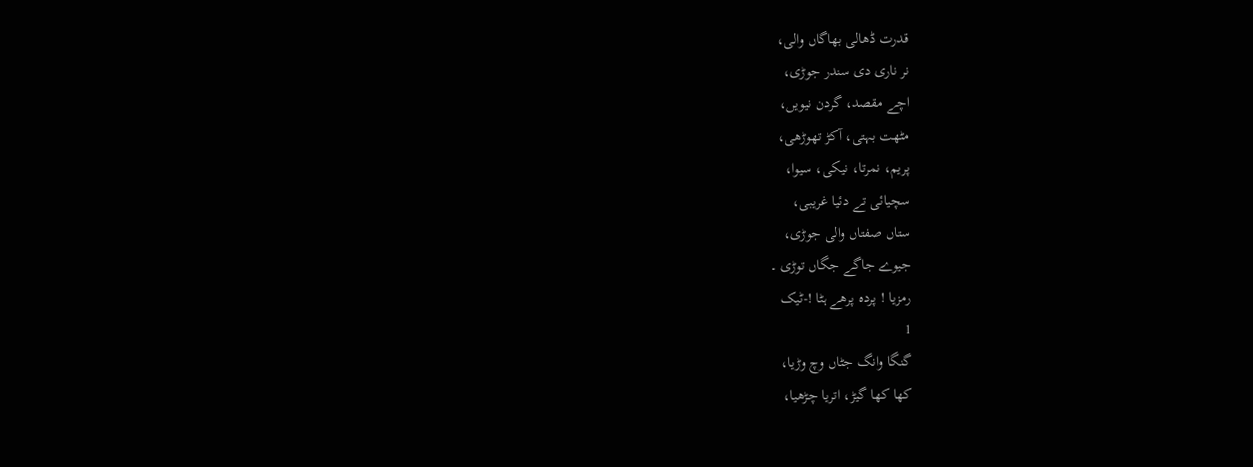قدرت ڈھالی بھاگاں والی،
نر ناری دی سندر جوڑی،
اچے مقصد، گردن نیویں،
مٹھت بہتی، آکڑ تھوڑھی،
پریم، نمرتا، نیکی، سیوا،
سچیائی تے دئیا غریبی،
ستاں صفتاں والی جوڑی،
جیوے جاگے جگاں توڑی ۔
رمزیا ! پردہ پرھے ہٹا !-ٹیک
1
گنگا وانگ جٹاں وچ وڑیا،
کھا کھا گیڑ، اتریا چڑھیا،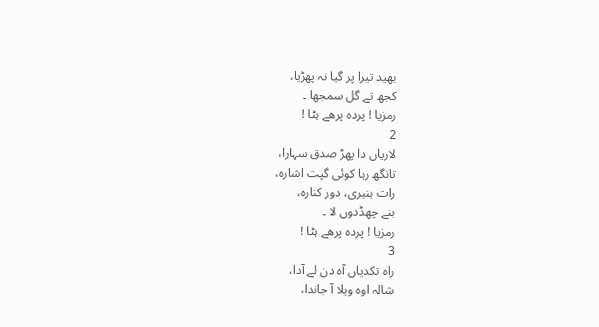بھید تیرا پر گیا نہ پھڑیا،
کجھ تے گل سمجھا ۔
رمزیا ! پردہ پرھے ہٹا !
2
لاریاں دا پھڑ صدق سہارا،
تانگھ رہا کوئی گپت اشارہ،
رات ہنیری، دور کنارہ،
بنے چھڈدوں لا ۔
رمزیا ! پردہ پرھے ہٹا !
3
راہ تکدیاں آہ دن لے آدا،
شالہ اوہ ویلا آ جاندا،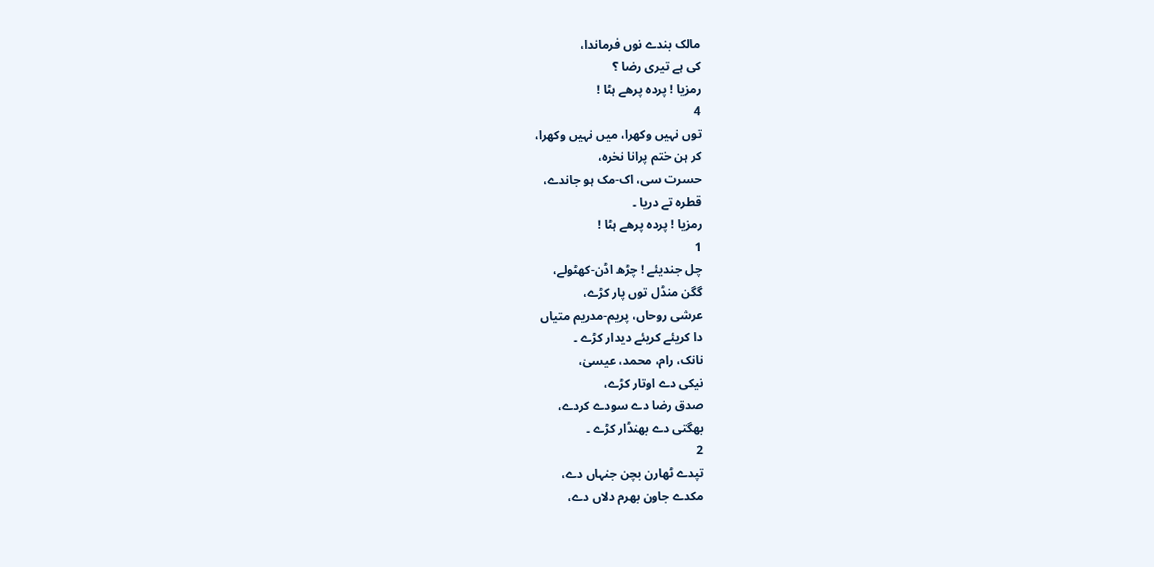مالک بندے نوں فرماندا،
کی ہے تیری رضا ؟
رمزیا ! پردہ پرھے ہٹا !
4
توں نہیں وکھرا، میں نہیں وکھرا،
کر ہن ختم پرانا نخرہ،
حسرت سی، اک-مک ہو جاندے،
قطرہ تے دریا ۔
رمزیا ! پردہ پرھے ہٹا !
1
چل جندیئے ! چڑھ اڈن-کھٹولے،
گگن منڈل توں پار کڑے،
عرشی روحاں، پریم-مدریم متیاں
دا کریئے کریئے دیدار کڑے ۔
نانک، رام، محمد، عیسیٰ،
نیکی دے اوتار کڑے،
صدق رضا دے سودے کردے،
بھگتی دے بھنڈار کڑے ۔
2
تپدے ٹھارن بچن جنہاں دے،
مکدے جاون بھرم دلاں دے،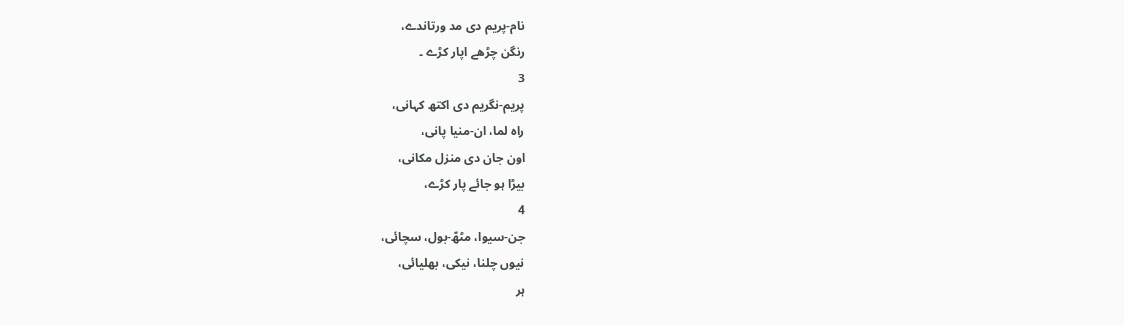نام-پریم دی مد ورتاندے،
رنگن چڑھے اپار کڑے ۔
3
پریم-نگریم دی اکتھ کہانی،
راہ لما، ان-منیا پانی،
اون جان دی منزل مکانی،
بیڑا ہو جائے پار کڑے،
4
جن-سیوا، مٹھّ-بول، سچائی،
نیوں چلنا، نیکی، بھلیائی،
ہر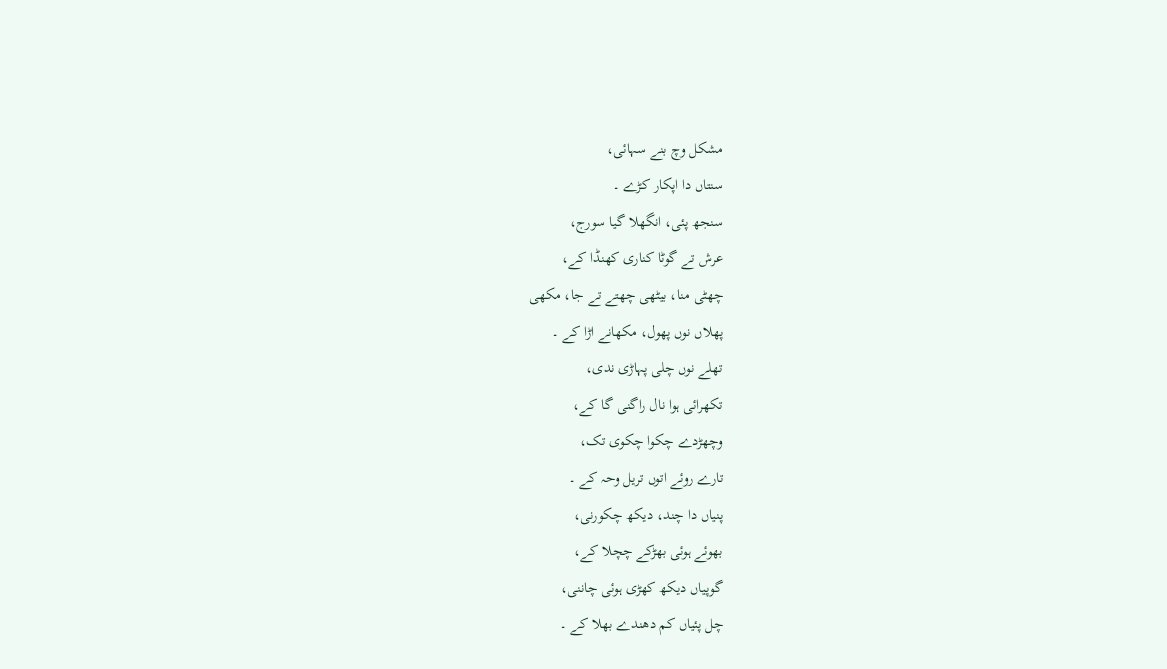مشکل وچ بنے سہائی،
سنتاں دا اپکار کڑے ۔
سنجھ پئی، انگھلا گیا سورج،
عرش تے گوٹا کناری کھنڈا کے،
چھٹی منا، بیٹھی چھتے تے جا، مکھی
پھلاں نوں پھول، مکھانے اڑا کے ۔
تھلے نوں چلی پہاڑی ندی،
تکھرائی ہوا نال راگنی گا کے،
وچھڑدے چکوا چکوی تک،
تارے روئے اتوں تریل وحہ کے ۔
پنیاں دا چند، دیکھ چکورنی،
بھوئے ہوئی بھڑکے چچلا کے،
گوپیاں دیکھ کھڑی ہوئی چاننی،
چل پئیاں کم دھندے بھلا کے ۔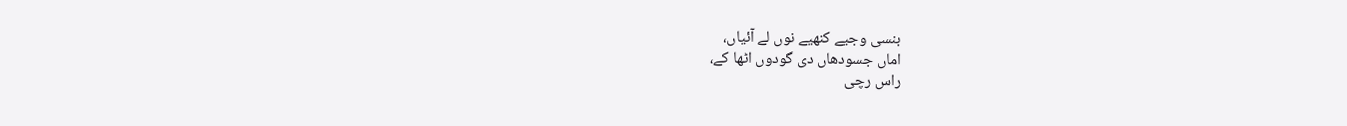بنسی وجیے کنھیے نوں لے آئیاں،
اماں جسودھاں دی گودوں اٹھا کے،
راس رچی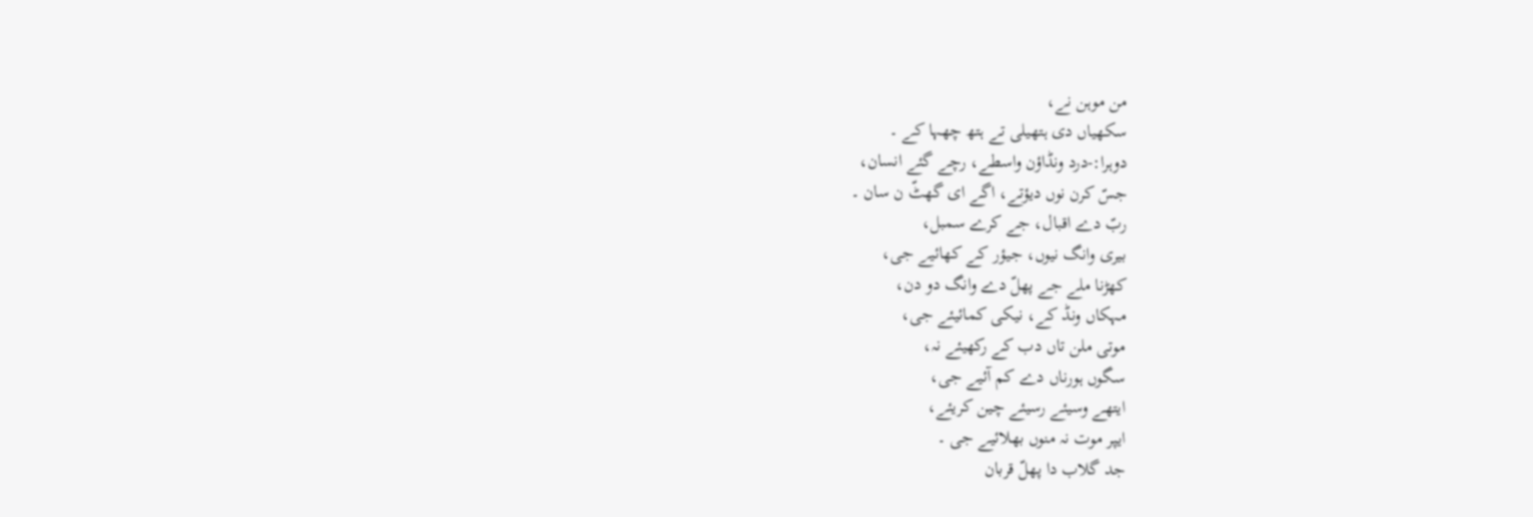من موہن نے،
سکھیاں دی ہتھیلی تے ہتھ چھہا کے ۔
دوہرا:-درد ونڈاؤن واسطے، رچے گئے انسان،
جسّ کرن نوں دیؤتے، اگے ای گھٹّ ن سان ۔
ربّ دے اقبال، جے کرے سمبل،
بیری وانگ نیوں، جیؤر کے کھائیے جی،
کھڑنا ملے جے پھلّ دے وانگ دو دن،
مہکاں ونڈ کے، نیکی کمائیئے جی،
موتی ملن تاں دب کے رکھیئے نہ،
سگوں ہورناں دے کم آئیے جی،
ایتھے وسیئے رسیئے چین کریئے،
ایپر موت نہ منوں بھلائیے جی ۔
جد گلاب دا پھلّ قربان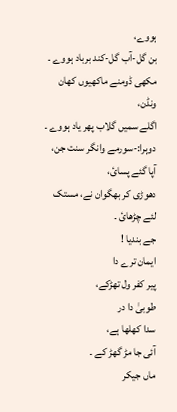ہووے،
بن گل-آب گل-کند برباد ہووے ۔
مکھی ڈومنے ماکھیوں کھان ونڈن،
اگلے سمیں گلاب پھر یاد ہووے ۔
دوہرا:-سورمے وانگر سنت جن، آپا گئے پسائ،
دھوڑی کر بھگوان نے، مستک لئے چڑھائ ۔
جے بندیا !
ایمان ترے دا
پیر کفر ول تھڑکے،
طوبیٰ دا در
سدا کھلھا ہے،
آئی جا مڑ گھڑ کے ۔
ماں جیکر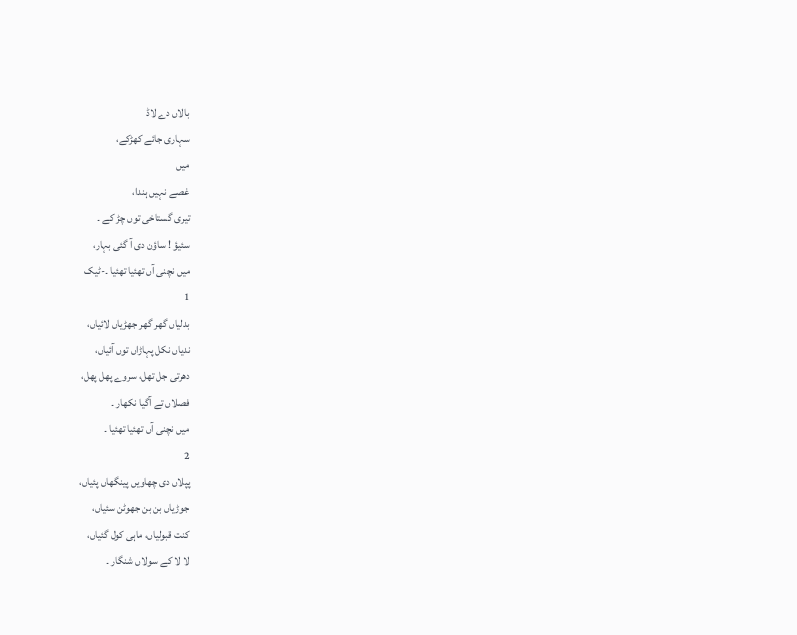بالاں دے لاڈ
سہاری جائے کھڑکے،
میں
غصے نہیں ہندا،
تیری گستاخی توں چڑ کے ۔
سئیؤ ! ساؤن دی آ گئی بہار،
میں نچنی آں تھئیا تھئیا ۔-ٹیک
1
بدلیاں گھر گھر جھڑیاں لائیاں،
ندیاں نکل پہاڑاں توں آئیاں،
دھرتی جل تھل، سروے پھل پھل،
فصلاں تے آگیا نکھار ۔
میں نچنی آں تھئیا تھئیا ۔
2
پپلاں دی چھاویں پینگھاں پئیاں،
جوڑیاں بن بن جھوٹن سئیاں،
کنت قبولیاں، ماہی کول گئیاں،
لا لا کے سولاں شنگار ۔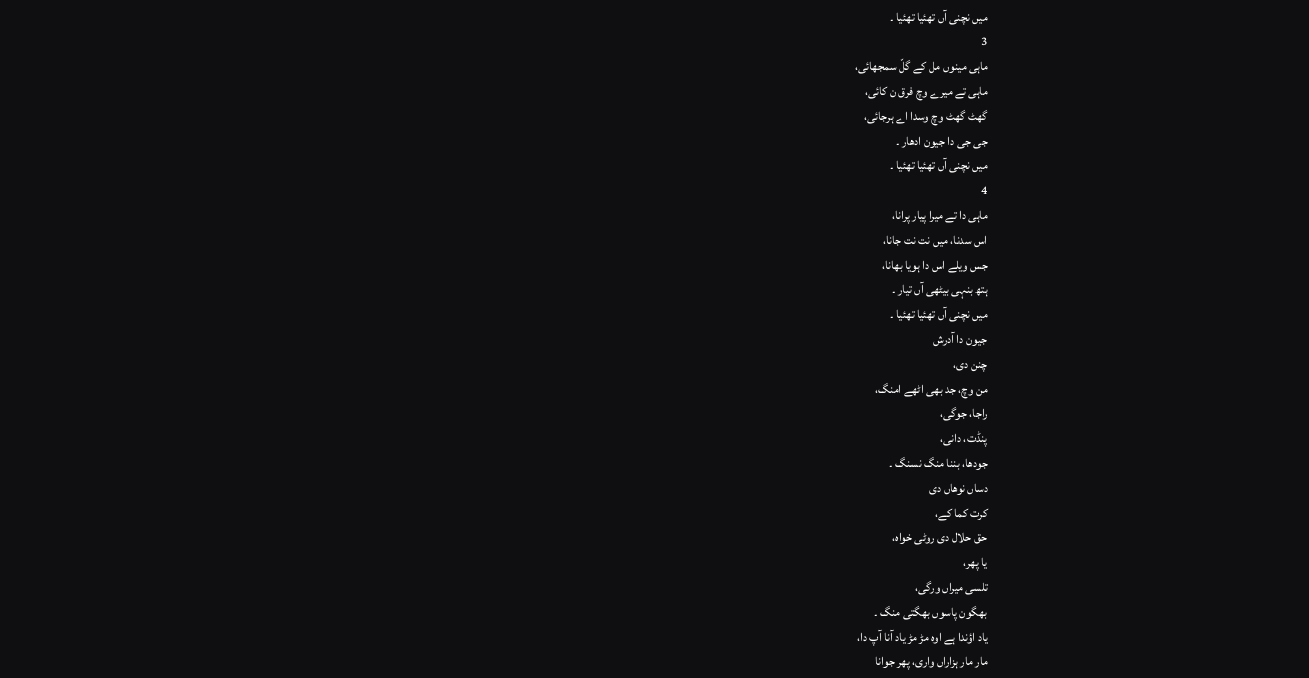میں نچنی آں تھئیا تھئیا ۔
3
ماہی مینوں مل کے گلّ سمجھائی،
ماہی تے میرے وچ فرق ن کائی،
گھٹ گھٹ وچ وسدا اے ہرجائی،
جی جی دا جیون ادھار ۔
میں نچنی آں تھئیا تھئیا ۔
4
ماہی دا تے میرا پیار پرانا،
اس سدنا، میں نت نت جانا،
جس ویلے اس دا ہویا بھانا،
ہتھ بنہی بیٹھی آں تیار ۔
میں نچنی آں تھئیا تھئیا ۔
جیون دا آدرش
چنن دی،
من وچ، جد بھی اٹھے امنگ،
راجا، جوگی،
پنڈت، دانی،
جودھا، بننا منگ نسنگ ۔
دساں نوھاں دی
کرت کما کے،
حق حلال دی روٹی خواہ،
یا پھر،
تلسی میراں ورگی،
بھگون پاسوں بھگتی منگ ۔
یاد اؤندا ہے اوہ مڑ مڑ یاد آنا آپ دا،
مار مار ہزاراں واری، پھر جوانا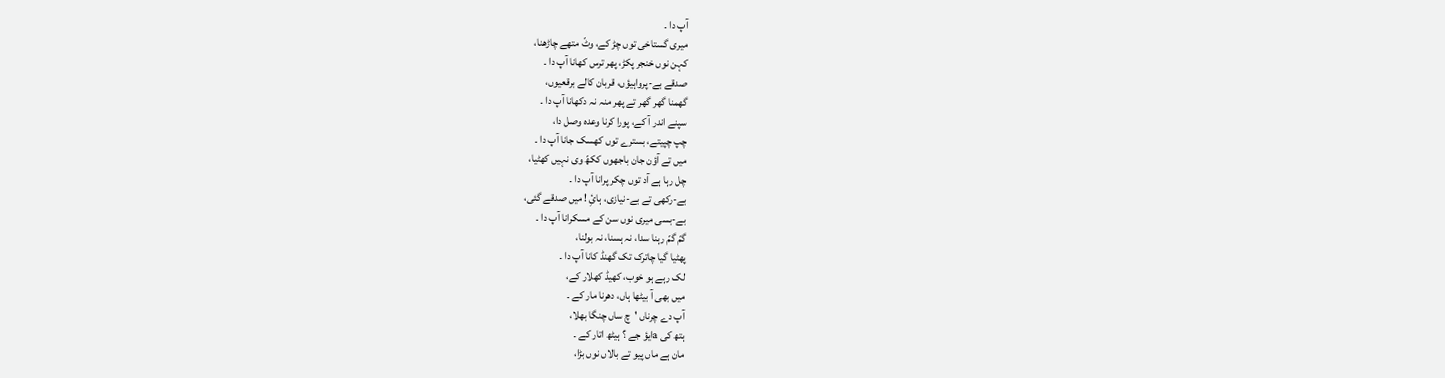آپ دا ۔
میری گستاخی توں چڑ کے، وٹّ متھے چاڑھنا،
کہن نوں خنجر پکڑ، پھر ترس کھانا آپ دا ۔
صدقے بے-پرواہیؤں، قربان کالے برقعیوں،
گھمنا گھر گھر تے پھر منہ نہ دکھانا آپ دا ۔
سپنے اندر آ کے، پورا کرنا وعدہ وصل دا،
چپ چپیتے، بسترے توں کھسک جانا آپ دا ۔
میں تے آؤن جان باجھوں ککھّ وی نہیں کھٹیا،
چل رہا ہے آد توں چکر پرانا آپ دا ۔
بے-رکھی تے بے-نیازی، ہائِ ! میں صدقے گئی،
بے-بسی میری نوں سن کے مسکرانا آپ دا ۔
گمّ گمّ رہنا سدا، نہ ہسنا، نہ بولنا،
پھٹیا گیا چاترک تک گھنڈ کانا آپ دا ۔
لک رہے ہو خوب، کھیڈ کھلار کے،
میں بھی آ بیٹھا ہاں، دھرنا مار کے ۔
آپ دے چرناں 'چ ساں چنگا بھلا،
ہتھ کی aایؤ جے ؟ ہیٹھ اتار کے ۔
مان ہے ماں پیو تے بالاں نوں بڑا،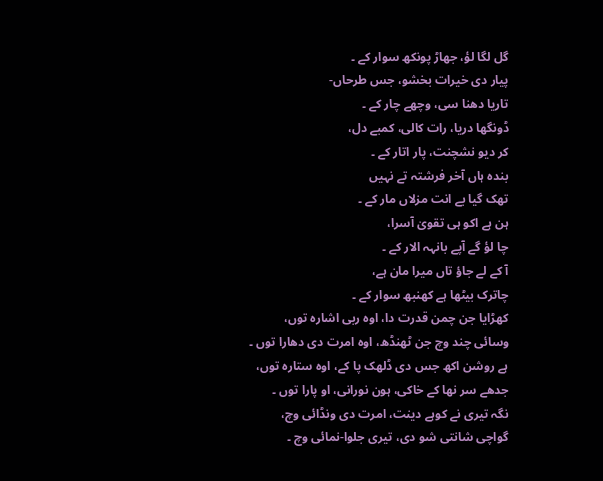گل لگا لؤ، جھاڑ پونکھ سوار کے ۔
پیار دی خیرات بخشو، جس طرحاں-
تاریا دھنا سی، وچھے چار کے ۔
ڈونگھا دریا، رات کالی، کمبے دل،
کر دیو نشچنت، پار اتار کے ۔
بندہ ہاں آخر فرشتہ تے نہیں
تھک گیا بے انت مزلاں مار کے ۔
ہن ہے اکو ہی تقویٰ آسرا،
چا لؤ گے آپے بانہہ الار کے ۔
آ کے لے جاؤ تاں میرا مان ہے،
چاترک بیٹھا ہے کھنبھ سوار کے ۔
کھڑایا جن چمن قدرت دا، اوہ ربی اشارہ توں،
وسائی چند وچ جن ٹھنڈھ، اوہ امرت دی دھارا توں ۔
ہے روشن اکھ جس دی ڈلھک پا کے، اوہ ستارہ توں،
جدھے سر نھا کے خاکی، ہون نورانی، او پارا توں ۔
نگہ تیری نے کوہے دینت، امرت دی ونڈائی وچ،
گواچی شانتی شو دی، تیری جلوا-نمائی وچ ۔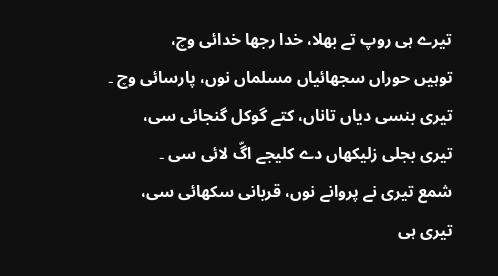تیرے ہی روپ تے بھلا، خدا رجھا خدائی وچ،
توہیں حوراں سجھائیاں مسلماں نوں، پارسائی وچ ۔
تیری بنسی دیاں تاناں، کتے گوکل گنجائی سی،
تیری بجلی زلیکھاں دے کلیجے اگّ لائی سی ۔
شمع تیری نے پروانے نوں، قربانی سکھائی سی،
تیری ہی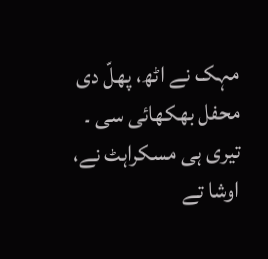مہک نے اٹھ، پھلّ دی محفل بھکھائی سی ۔
تیری ہی مسکراہٹ نے، اوشا تے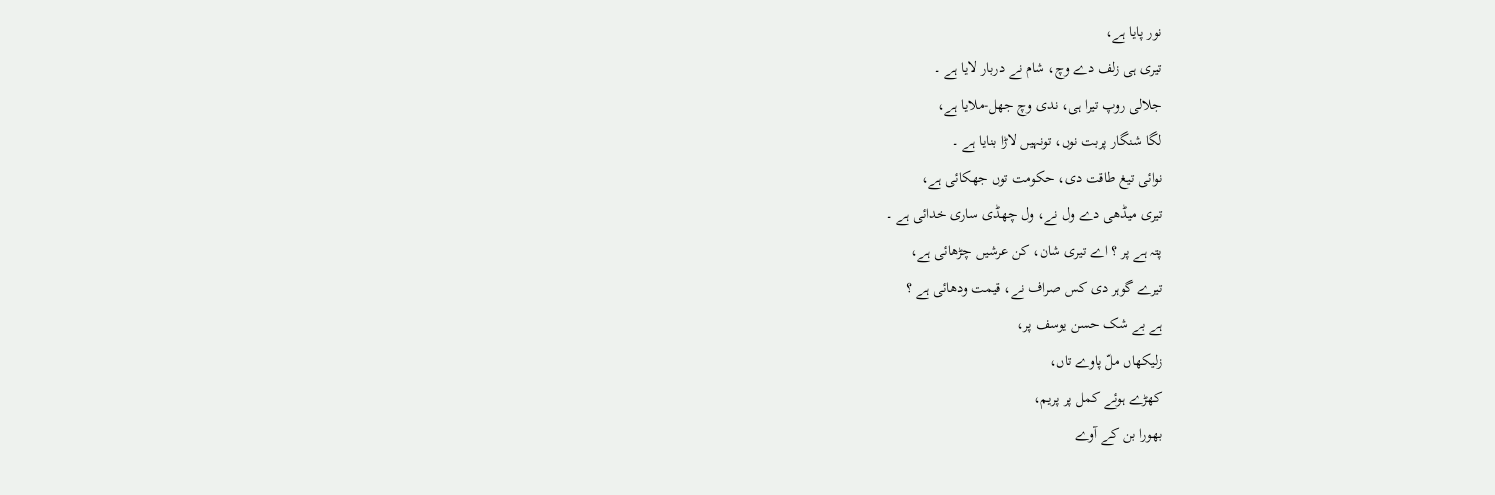نور پایا ہے،
تیری ہی زلف دے وچ، شام نے دربار لایا ہے ۔
جلالی روپ تیرا ہی، ندی وچ جھل-ملایا ہے،
لگا شنگار پربت نوں، تونہیں لاڑا بنایا ہے ۔
نوائی تیغ طاقت دی، حکومت توں جھکائی ہے،
تیری میڈھی دے ول نے، ول چھڈی ساری خدائی ہے ۔
پتہ ہے پر ؟ اے تیری شان، کن عرشیں چڑھائی ہے،
تیرے گوہر دی کس صراف نے، قیمت ودھائی ہے ؟
ہے بے شک حسن یوسف پر،
زلیکھاں ملّ پاوے تاں،
کھڑے ہوئے کمل پر پریم،
بھورا بن کے آوے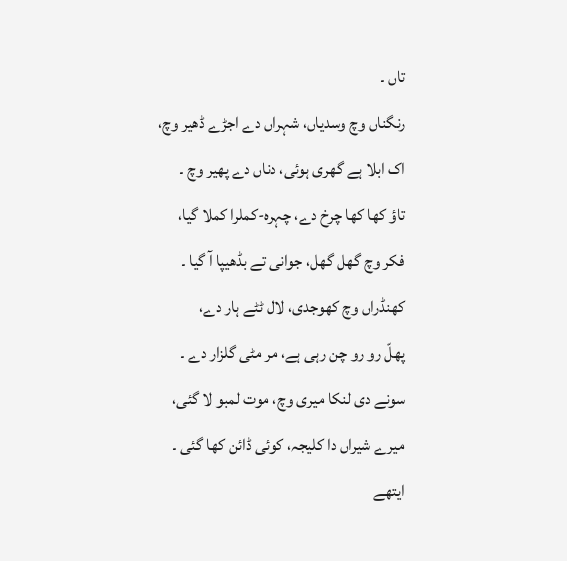تاں ۔
رنگناں وچ وسدیاں، شہراں دے اجڑے ڈھیر وچ،
اک ابلا ہے گھری ہوئی، دناں دے پھیر وچ ۔
تاؤ کھا کھا چرخ دے، چہرہ-کملرا کملا گیا،
فکر وچ گھل گھل، جوانی تے بڈھیپا آ گیا ۔
کھنڈراں وچ کھوجدی، لال ٹٹے ہار دے،
پھلّ رو رو چن رہی ہے، مر مٹی گلزار دے ۔
سونے دی لنکا میری وچ، موت لمبو لا گئی،
میرے شیراں دا کلیجہ، کوئی ڈائن کھا گئی ۔
ایتھے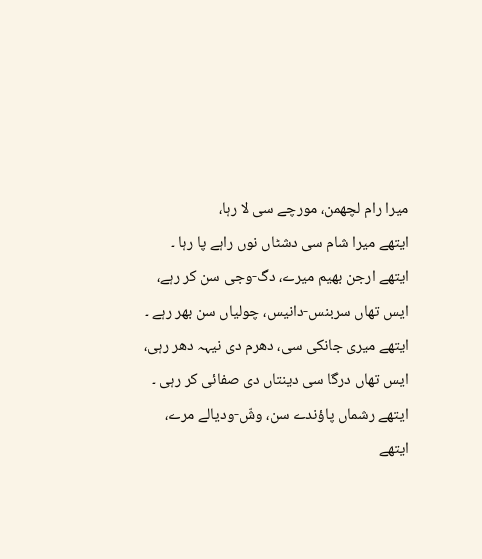میرا رام لچھمن، مورچے سی لا رہا،
ایتھے میرا شام سی دشٹاں نوں راہے پا رہا ۔
ایتھے ارجن بھیم میرے، دگ-وجی سن کر رہے،
ایس تھاں سربنس-دانیس، چولیاں سن بھر رہے ۔
ایتھے میری جانکی سی، دھرم دی نیہہ دھر رہی،
ایس تھاں درگا سی دینتاں دی صفائی کر رہی ۔
ایتھے رشماں پاؤندے سن، وشّ-ودیالے مرے،
ایتھے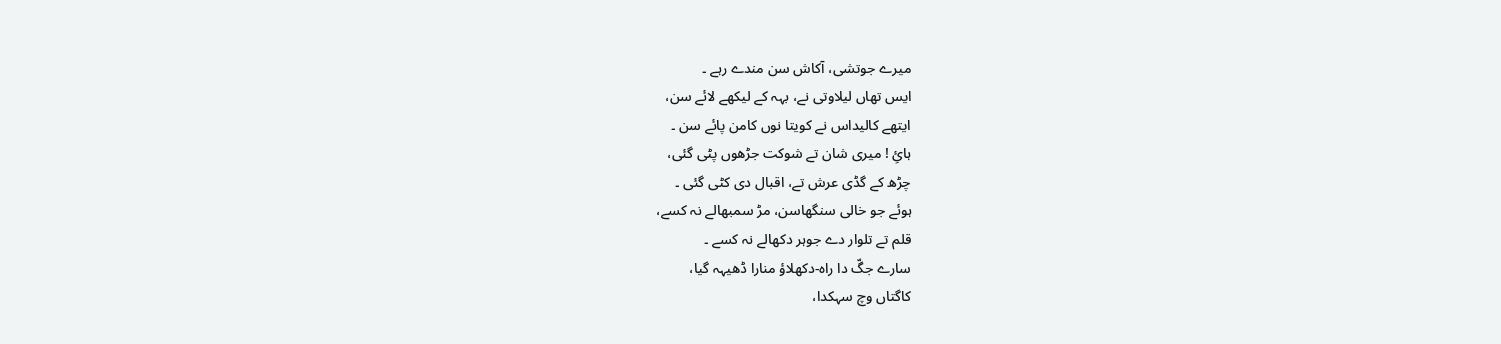میرے جوتشی، آکاش سن مندے رہے ۔
ایس تھاں لیلاوتی نے، بہہ کے لیکھے لائے سن،
ایتھے کالیداس نے کویتا نوں کامن پائے سن ۔
ہائِ ! میری شان تے شوکت جڑھوں پٹی گئی،
چڑھ کے گڈی عرش تے، اقبال دی کٹی گئی ۔
ہوئے جو خالی سنگھاسن، مڑ سمبھالے نہ کسے،
قلم تے تلوار دے جوہر دکھالے نہ کسے ۔
سارے جگّ دا راہ-دکھلاؤ منارا ڈھیہہ گیا،
کاگتاں وچ سہکدا،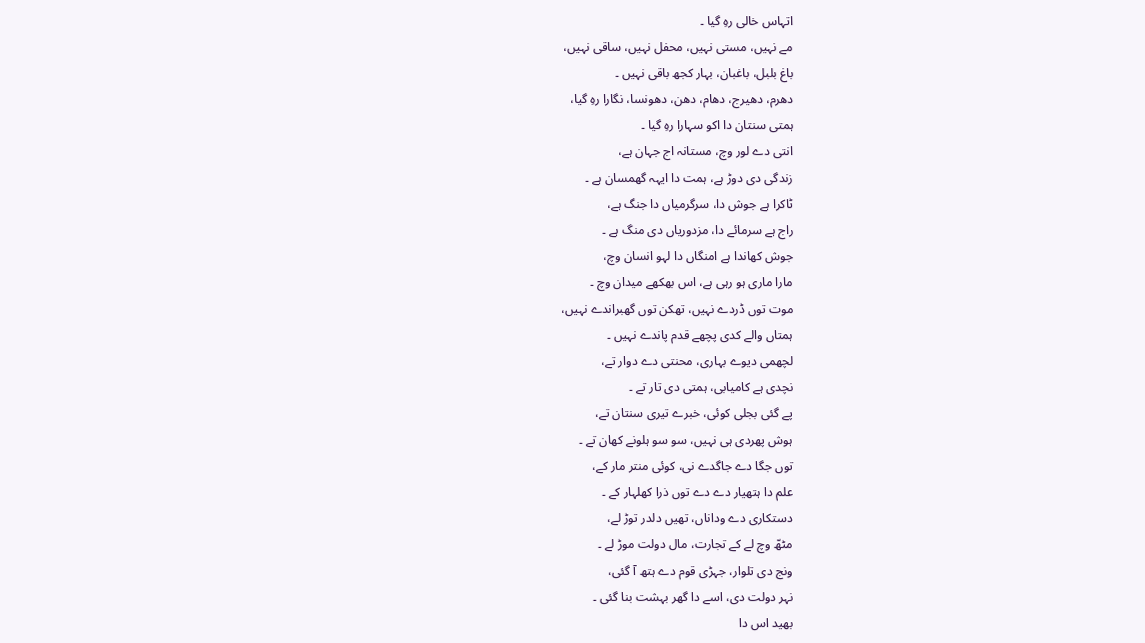اتہاس خالی رہِ گیا ۔
مے نہیں، مستی نہیں، محفل نہیں، ساقی نہیں،
باغ بلبل، باغبان، بہار کجھ باقی نہیں ۔
دھرم، دھیرج، دھام، دھن، دھونسا، نگارا رہِ گیا،
ہمتی سنتان دا اکو سہارا رہِ گیا ۔
انتی دے لور وچ، مستانہ اج جہان ہے،
زندگی دی دوڑ ہے، ہمت دا ایہہ گھمسان ہے ۔
ٹاکرا ہے جوش دا، سرگرمیاں دا جنگ ہے،
راج ہے سرمائے دا، مزدوریاں دی منگ ہے ۔
جوش کھاندا ہے امنگاں دا لہو انسان وچ،
مارا ماری ہو رہی ہے، اس بھکھے میدان وچ ۔
موت توں ڈردے نہیں، تھکن توں گھبراندے نہیں،
ہمتاں والے کدی پچھے قدم پاندے نہیں ۔
لچھمی دیوے بہاری، محنتی دے دوار تے،
نچدی ہے کامیابی، ہمتی دی تار تے ۔
پے گئی بجلی کوئی، خبرے تیری سنتان تے،
ہوش پھردی ہی نہیں، سو سو ہلونے کھان تے ۔
توں جگا دے جاگدے نی، کوئی منتر مار کے،
علم دا ہتھیار دے دے توں ذرا کھلہار کے ۔
دستکاری دے وداناں، تھیں دلدر توڑ لے،
مٹھّ وچ لے کے تجارت، مال دولت موڑ لے ۔
ونج دی تلوار، جہڑی قوم دے ہتھ آ گئی،
نہر دولت دی، اسے دا گھر بہشت بنا گئی ۔
بھید اس دا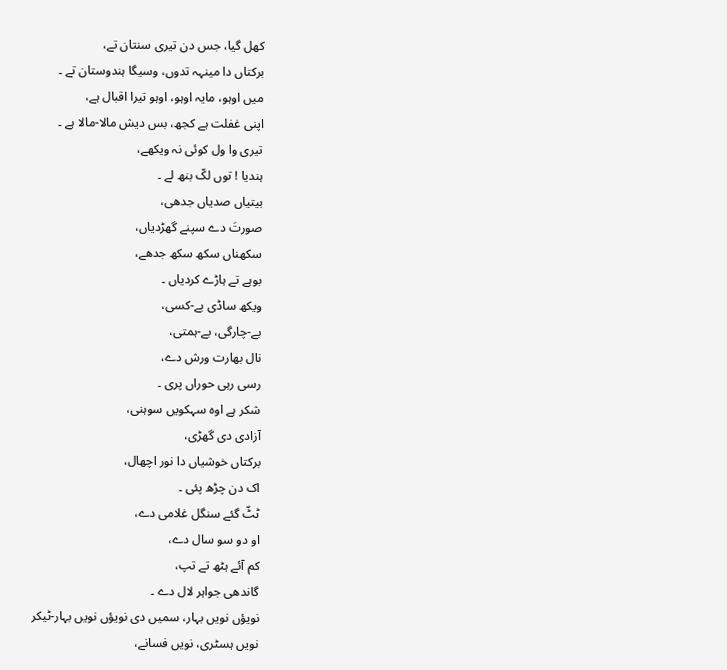کھل گیا، جس دن تیری سنتان تے،
برکتاں دا مینہہ تدوں، وسیگا ہندوستان تے ۔
میں اوہو، مایہ اوہو، اوہو تیرا اقبال ہے،
اپنی غفلت ہے کجھ، بس دیش مالا-مالا ہے ۔
تیری وا ول کوئی نہ ویکھے،
ہندیا ! توں لکّ بنھ لے ۔
بیتیاں صدیاں جدھی،
صورتَ دے سپنے گھڑدیاں،
سکھناں سکھ سکھ جدھے،
بوہے تے ہاڑے کردیاں ۔
ویکھ ساڈی بے-کسی،
بے-چارگی، بے-ہمتی،
نال بھارت ورش دے،
رسی رہی حوراں پری ۔
شکر ہے اوہ سہکویں سوہنی،
آزادی دی گھڑی،
برکتاں خوشیاں دا نور اچھال،
اک دن چڑھ پئی ۔
ٹٹّ گئے سنگل غلامی دے،
او دو سو سال دے،
کم آئے ہٹھ تے تپ،
گاندھی جواہر لال دے ۔
نویؤں نویں بہار، سمیں دی نویؤں نویں بہار-ٹیکر
نویں ہسٹری، نویں فسانے،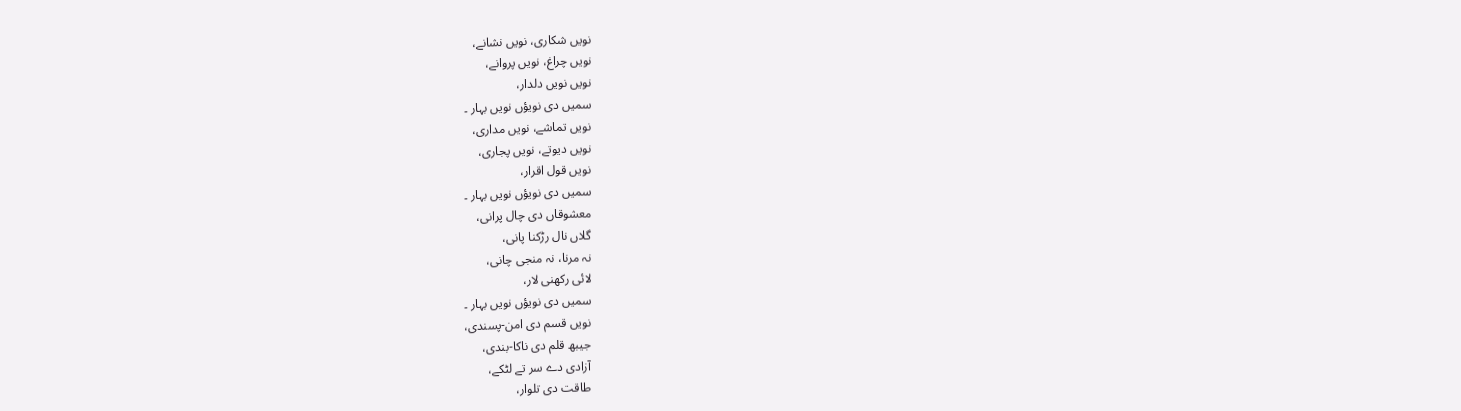نویں شکاری، نویں نشانے،
نویں چراغ، نویں پروانے،
نویں نویں دلدار،
سمیں دی نویؤں نویں بہار ۔
نویں تماشے، نویں مداری،
نویں دیوتے، نویں پجاری،
نویں قول اقرار،
سمیں دی نویؤں نویں بہار ۔
معشوقاں دی چال پرانی،
گلاں نال رڑکنا پانی،
نہ مرنا، نہ منجی چانی،
لائی رکھنی لار،
سمیں دی نویؤں نویں بہار ۔
نویں قسم دی امن-پسندی،
جیبھ قلم دی ناکا-بندی،
آزادی دے سر تے لٹکے،
طاقت دی تلوار،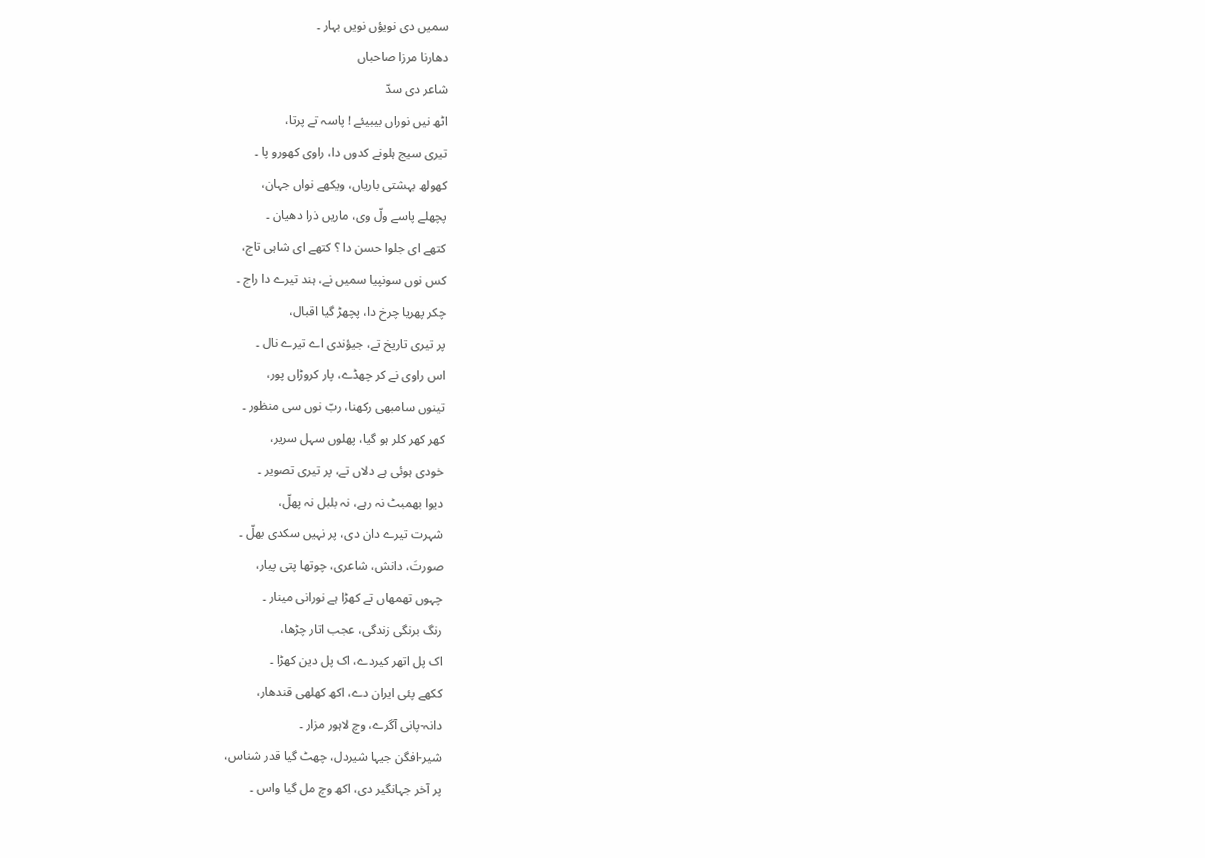سمیں دی نویؤں نویں بہار ۔
دھارنا مرزا صاحباں
شاعر دی سدّ
اٹھ نیں نوراں بیبیئے ! پاسہ تے پرتا،
تیری سیج ہلونے کدوں دا، راوی کھورو پا ۔
کھولھ بہشتی باریاں، ویکھے نواں جہان،
پچھلے پاسے ولّ وی، ماریں ذرا دھیان ۔
کتھے ای جلوا حسن دا ؟ کتھے ای شاہی تاج،
کس نوں سونپیا سمیں نے، ہند تیرے دا راج ۔
چکر پھریا چرخ دا، پچھڑ گیا اقبال،
پر تیری تاریخ تے، جیؤندی اے تیرے نال ۔
اس راوی نے کر چھڈے، پار کروڑاں پور،
تینوں سامبھی رکھنا، ربّ نوں سی منظور ۔
کھر کھر کلر ہو گیا، پھلوں سہل سریر،
خودی ہوئی ہے دلاں تے، پر تیری تصویر ۔
دیوا بھمبٹ نہ رہے، نہ بلبل نہ پھلّ،
شہرت تیرے دان دی، پر نہیں سکدی بھلّ ۔
صورتَ، دانش، شاعری، چوتھا پتی پیار،
چہوں تھمھاں تے کھڑا ہے نورانی مینار ۔
رنگ برنگی زندگی، عجب اتار چڑھا،
اک پل اتھر کیردے، اک پل دین کھڑا ۔
ککھے پئی ایران دے، اکھ کھلھی قندھار،
دانہ-پانی آگرے، وچ لاہور مزار ۔
شیر-افگن جیہا شیردل، چھٹ گیا قدر شناس،
پر آخر جہانگیر دی، اکھ وچ مل گیا واس ۔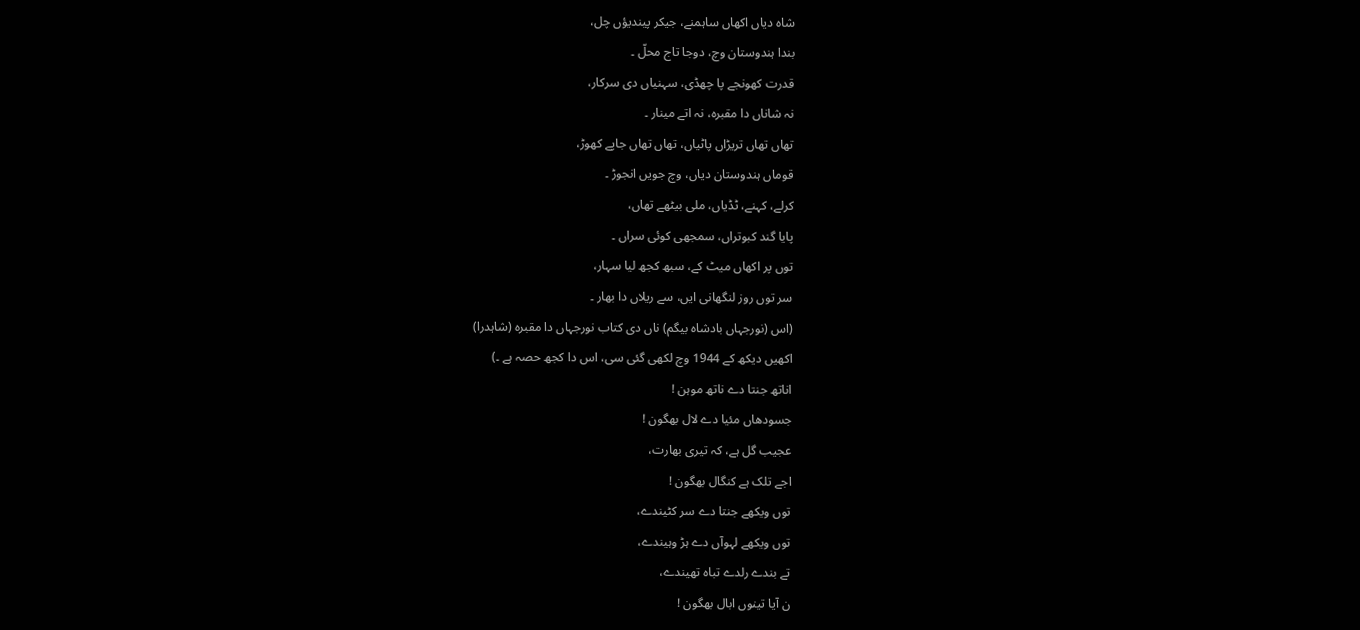شاہ دیاں اکھاں ساہمنے، جیکر پیندیؤں چل،
بندا ہندوستان وچ، دوجا تاج محلّ ۔
قدرت کھونجے پا چھڈی، سہنیاں دی سرکار،
نہ شاناں دا مقبرہ، نہ اتے مینار ۔
تھاں تھاں تریڑاں پاٹیاں، تھاں تھاں جاپے کھوڑ،
قوماں ہندوستان دیاں، وچ جویں انجوڑ ۔
کرلے، کہنے، ٹڈیاں، ملی بیٹھے تھاں،
پایا گند کبوتراں، سمجھی کوئی سراں ۔
توں پر اکھاں میٹ کے، سبھ کجھ لیا سہار،
سر توں روز لنگھانی ایں، سے ریلاں دا بھار ۔
(اس (نورجہاں بادشاہ بیگم) ناں دی کتاب نورجہاں دا مقبرہ (شاہدرا)
اکھیں دیکھ کے 1944 وچ لکھی گئی سی، اس دا کجھ حصہ ہے ۔)
اناتھ جنتا دے ناتھ موہن !
جسودھاں مئیا دے لال بھگون !
عجیب گل ہے، کہ تیری بھارت،
اجے تلک ہے کنگال بھگون !
توں ویکھے جنتا دے سر کٹیندے،
توں ویکھے لہوآں دے ہڑ وہیندے،
تے بندے رلدے تباہ تھیندے،
ن آیا تینوں ابال بھگون !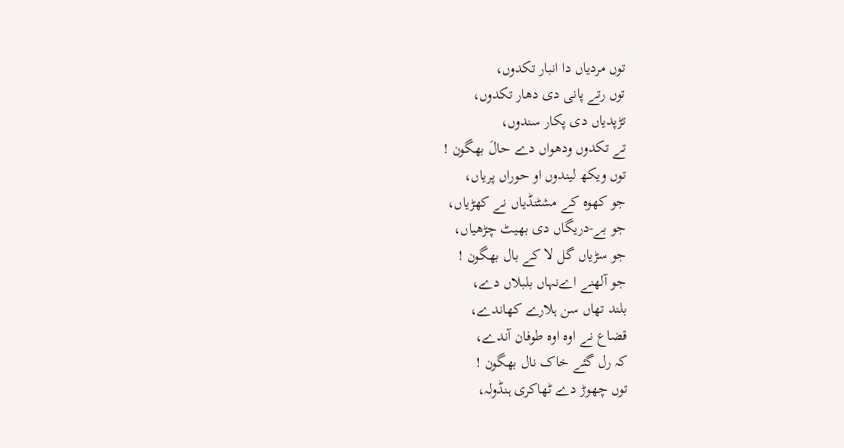توں مردیاں دا انبار تکدوں،
توں رتے پانی دی دھار تکدوں،
تڑپدیاں دی پکار سندوں،
تے تکدوں ودھواں دے حالَ بھگون !
توں ویکھ لیندوں او حوراں پریاں،
جو کھوہ کے مشٹنڈیاں نے کھڑیاں،
جو بے-دریگاں دی بھیٹ چڑھیاں،
جو سڑیاں گل لا کے بال بھگون !
جو آلھنے اےنہاں بلبلاں دے،
بلند تھاں سن ہلارے کھاندے،
قضاع نے اوہ اوہ طوفان آندے،
کہ رل گئے خاک نال بھگون !
توں چھوڑ دے ٹھاکری ہنڈولہ،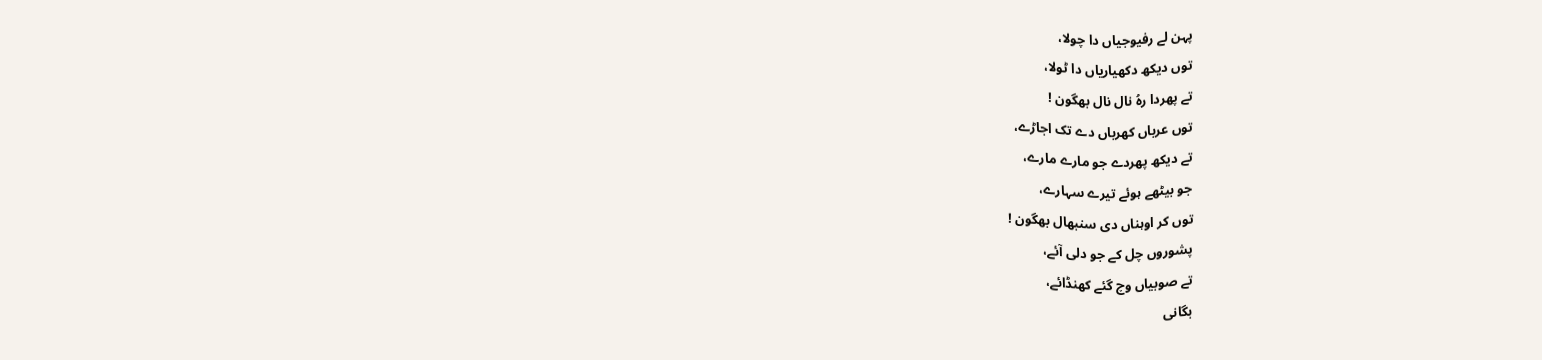پہن لے رفیوجیاں دا چولا،
توں دیکھ دکھیاریاں دا ٹولا،
تے پھردا رہُ نال نال بھگون !
توں عرباں کھرباں دے تک اجاڑے،
تے دیکھ پھردے جو مارے مارے،
جو بیٹھے ہوئے تیرے سہارے،
توں کر اوہناں دی سنبھال بھگون !
پشوروں چل کے جو دلی آئے،
تے صوبیاں وچ گئے کھنڈائے،
بگانی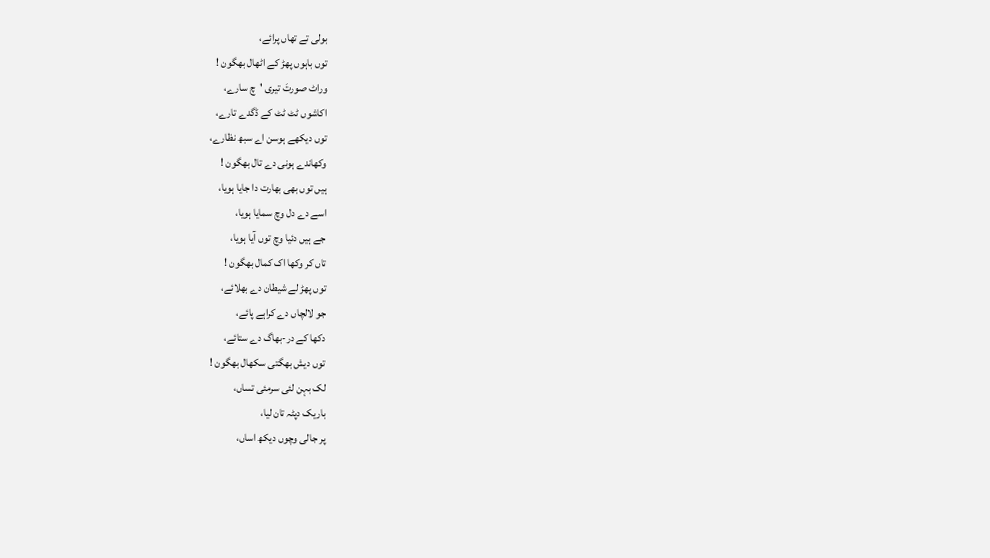بولی تے تھاں پرائے،
توں باہوں پھڑ کے اٹھال بھگون !
وراٹ صورتَ تیری 'چ سارے،
اکاشوں ٹٹ ٹٹ کے ڈگدے تارے،
توں دیکھے ہوسن اے سبھ نظارے،
وکھاندے ہونی دے تال بھگون !
ہیں توں بھی بھارت دا جایا ہویا،
اسے دے دل وچ سمایا ہویا،
جے ہیں دئیا وچ توں آیا ہویا،
تاں کر وکھا اک کمال بھگون !
توں پھڑ لے شیطان دے بھلائے،
جو لالچاں دے کراہے پائے،
دکھا کے در-بھاگ دے ستائے،
توں دیش بھگتی سکھال بھگون !
لک بہن لئی سرمئی تساں،
باریک دپٹہ تان لیا،
پر جالی وچوں دیکھ اساں،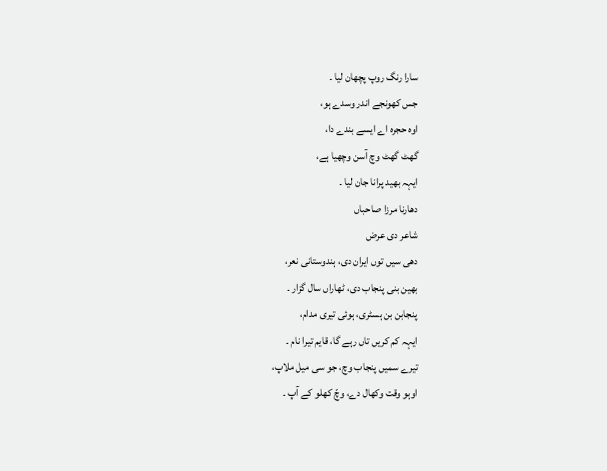سارا رنگ روپ پچھان لیا ۔
جس کھونجے اندر وسدے ہو،
اوہ حجرہ اے ایسے بندے دا،
گھٹ گھٹ وچ آسن وچھیا ہے،
ایہہ بھید پرانا جان لیا ۔
دھارنا مرزا صاحباں
شاعر دی عرض
دھی سیں توں ایران دی، ہندوستانی نعر،
بھین بنی پنجاب دی، ٹھاراں سال گزار ۔
پنجابن بن ہسٹری، ہوئی تیری مدام،
ایہہ کم کریں تاں رہے گا، قایم تیرا نام ۔
تیرے سمیں پنجاب وچ، جو سی میل ملاپ،
اوہو وقت وکھال دے، وچّ کھلو کے آپ ۔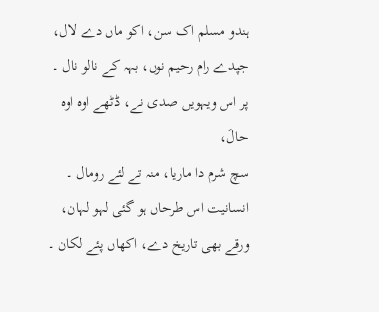ہندو مسلم اک سن، اکو ماں دے لال،
جپدے رام رحیم نوں، بہہ کے نالو نال ۔
پر اس ویہویں صدی نے، ڈٹھے اوہ اوہ حالَ،
سچ شرم دا ماریا، منہ تے لئے رومال ۔
انسانیت اس طرحاں ہو گئی لہو لہان،
ورقے بھی تاریخ دے، اکھاں پئے لکان ۔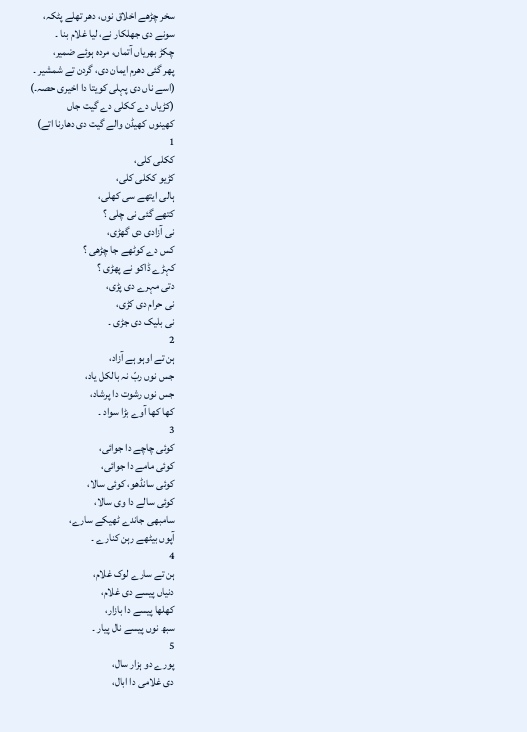سخر چڑھے اخلاق نوں، دھر تھلے پٹکہ،
سونے دی جھلکار نے، لیا غلام بنا ۔
چکڑ بھریاں آتماں، مردہ ہوئے ضمیر،
پھر گئی دھرم ایمان دی، گردن تے شمشیر ۔
(اسے ناں دی پہلی کویتا دا اخیری حصہ۔)
(کڑیاں دے ککلی دے گیت جاں
کھینوں کھیڈن والے گیت دی دھارنا اتے)
1
ککلی کلی،
کڑیو ککلی کلی،
ہالی ایتھے سی کھلی،
کتھے گئی نی چلی ؟
نی آزادی دی گھڑی،
کس دے کوٹھے جا چڑھی ؟
کہڑے ڈاکو نے پھڑی ؟
دتی مہرے دی پڑی،
نی حرام دی کڑی،
نی بلیک دی جڑی ۔
2
ہن تے اوہو ہے آزاد،
جس نوں ربّ نہ بالکل یاد،
جس نوں رشوت دا پرشاد،
کھا کھا آوے بڑا سواد ۔
3
کوئی چاچے دا جوائی،
کوئی مامے دا جوائی،
کوئی سانڈھو، کوئی سالا،
کوئی سالے دا وی سالا،
سامبھی جاندے ٹھیکے سارے،
آپوں بیٹھے رہن کنارے ۔
4
ہن تے سارے لوک غلام،
دنیاں پیسے دی غلام،
کھلھا پیسے دا بازار،
سبھ نوں پیسے نال پیار ۔
5
پورے دو ہزار سال،
دی غلامی دا ابال،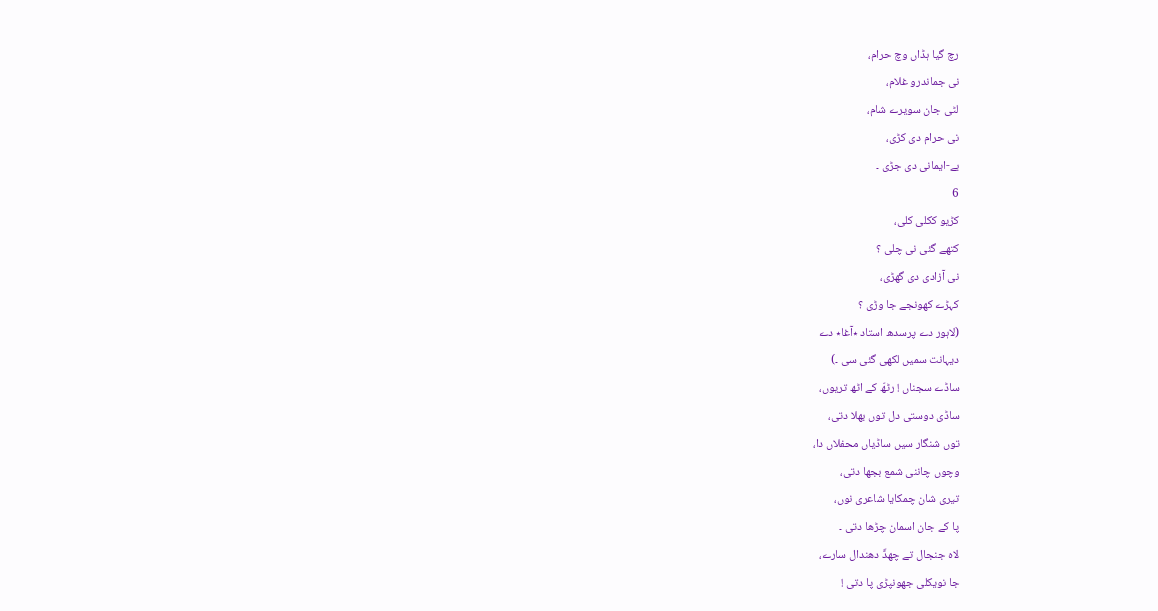رچ گیا ہڈاں وچ حرام،
نی جماندرو غلام،
لٹی جان سویرے شام،
نی حرام دی کڑی،
بے-ایمانی دی جڑی ۔
6
کڑیو ککلی کلی،
کتھے گئی نی چلی ؟
نی آزادی دی گھڑی،
کہڑے کھونجے جا وڑی ؟
(لاہور دے پرسدھ استاد ٭آغا٭ دے
دیہانت سمیں لکھی گئی سی ۔)
ساڈے سجناں ! رٹھّ کے اٹھ تریوں،
ساڈی دوستی دل توں بھلا دتی،
توں شنگار سیں ساڈیاں محفلاں دا،
وچوں چاننی شمع بجھا دتی،
تیری شان چمکایا شاعری نوں،
پا کے جان اسمان چڑھا دتی ۔
لاہ جنجال تے چھڈّ دھندال سارے،
جا نویکلی جھونپڑی پا دتی !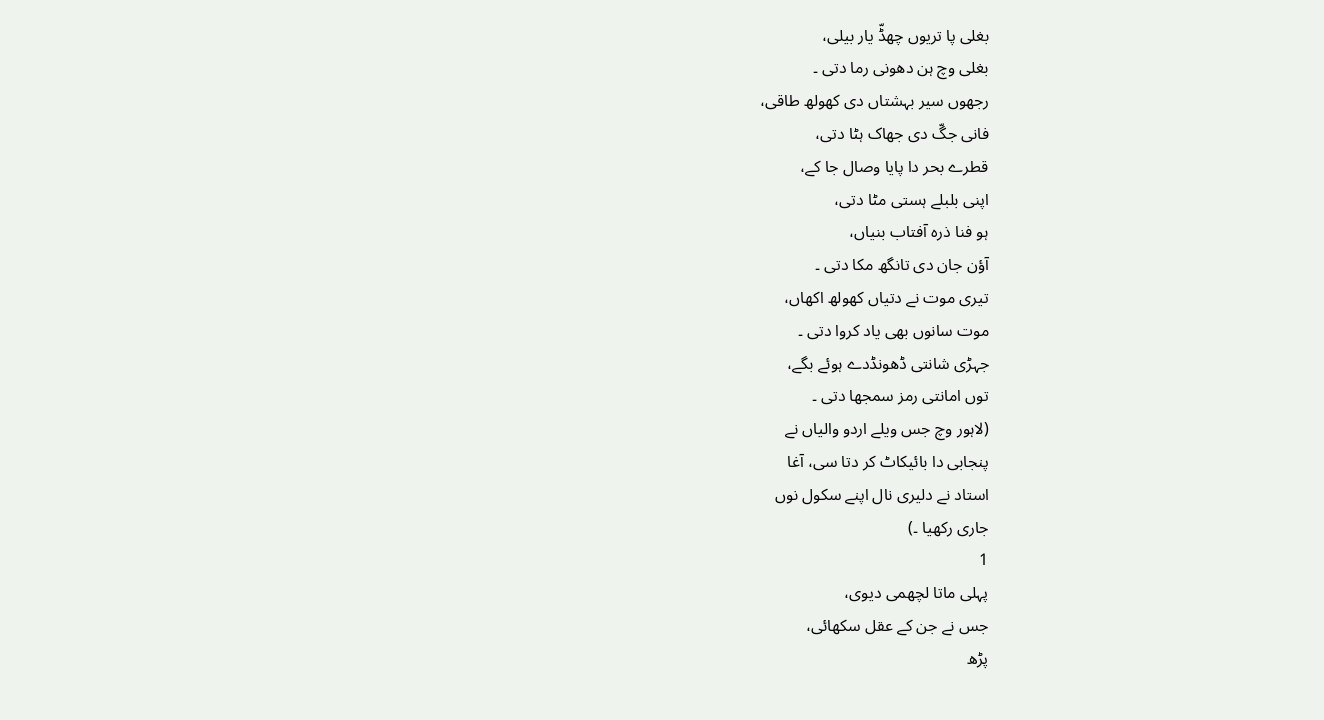بغلی پا تریوں چھڈّ یار بیلی،
بغلی وچ ہن دھونی رما دتی ۔
رجھوں سیر بہشتاں دی کھولھ طاقی،
فانی جگّ دی جھاک ہٹا دتی،
قطرے بحر دا پایا وصال جا کے،
اپنی بلبلے ہستی مٹا دتی،
ہو فنا ذرہ آفتاب بنیاں،
آؤن جان دی تانگھ مکا دتی ۔
تیری موت نے دتیاں کھولھ اکھاں،
موت سانوں بھی یاد کروا دتی ۔
جہڑی شانتی ڈھونڈدے ہوئے بگے،
توں امانتی رمز سمجھا دتی ۔
(لاہور وچ جس ویلے اردو والیاں نے
پنجابی دا بائیکاٹ کر دتا سی، آغا
استاد نے دلیری نال اپنے سکول نوں
جاری رکھیا ۔)
1
پہلی ماتا لچھمی دیوی،
جس نے جن کے عقل سکھائی،
پڑھ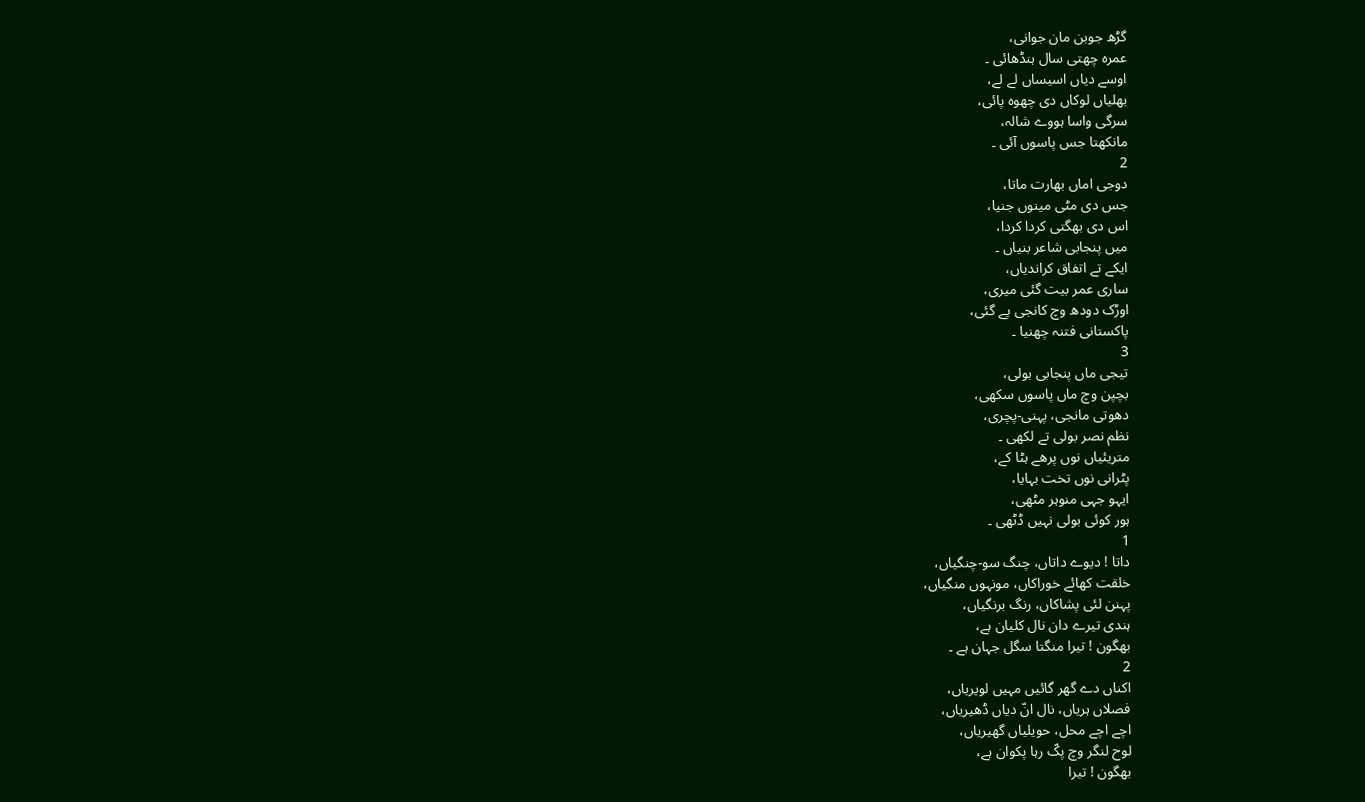گڑھ جوبن مان جوانی،
عمرہ چھتی سال ہنڈھائی ۔
اوسے دیاں اسیساں لے لے،
بھلیاں لوکاں دی چھوہ پائی،
سرگی واسا ہووے شالہ،
مانکھتا جس پاسوں آئی ۔
2
دوجی اماں بھارت ماتا،
جس دی مٹی مینوں جنیا،
اس دی بھگتی کردا کردا،
میں پنجابی شاعر بنیاں ۔
ایکے تے اتفاق کراندیاں،
ساری عمر بیت گئی میری،
اوڑک دودھ وچ کانجی پے گئی،
پاکستانی فتنہ چھنیا ۔
3
تیجی ماں پنجابی بولی،
بچپن وچ ماں پاسوں سکھی،
دھوتی مانجی، پہنی-پچری،
نظم نصر بولی تے لکھی ۔
متریئیاں نوں پرھے ہٹا کے،
پٹرانی نوں تخت بہایا،
ایہو جہی منوہر مٹھی،
ہور کوئی بولی نہیں ڈٹھی ۔
1
داتا ! دیوے داتاں، چنگ سو-چنگیاں،
خلقت کھائے خوراکاں، مونہوں منگیاں،
پہنن لئی پشاکاں، رنگ برنگیاں،
ہندی تیرے دان نال کلیان ہے،
بھگون ! تیرا منگتا سگل جہان ہے ۔
2
اکناں دے گھر گائیں مہیں لویریاں،
فصلاں ہریاں، نال انّ دیاں ڈھیریاں،
اچے اچے محل، حویلیاں گھیریاں،
لوح لنگر وچ پکّ رہا پکوان ہے،
بھگون ! تیرا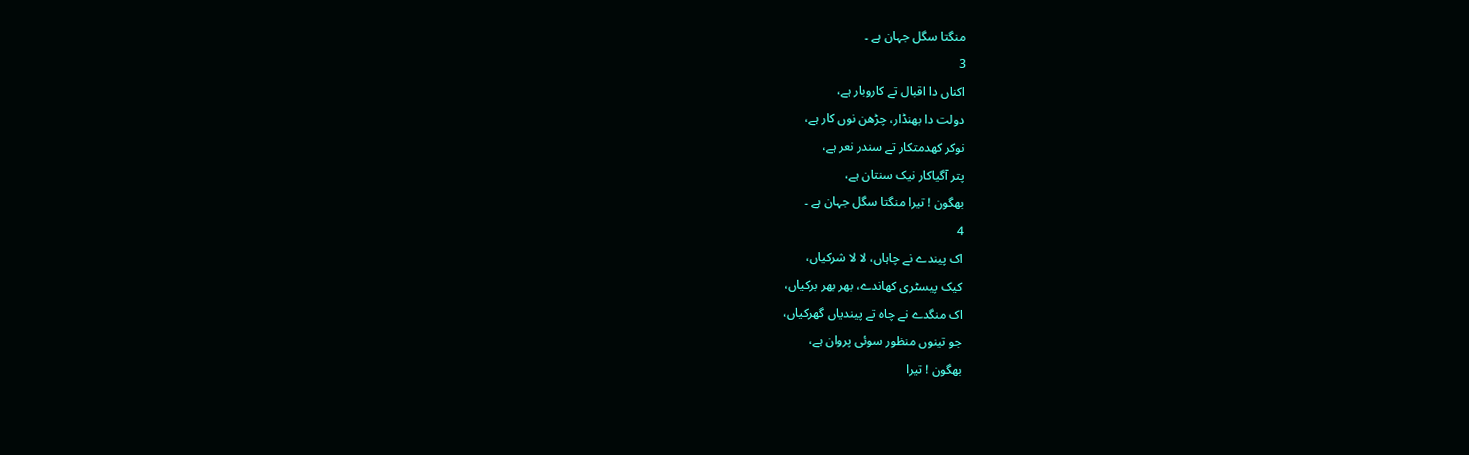منگتا سگل جہان ہے ۔
3
اکناں دا اقبال تے کاروبار ہے،
دولت دا بھنڈار، چڑھن نوں کار ہے،
نوکر کھدمتکار تے سندر نعر ہے،
پتر آگیاکار نیک سنتان ہے،
بھگون ! تیرا منگتا سگل جہان ہے ۔
4
اک پیندے نے چاہاں، لا لا شرکیاں،
کیک پیسٹری کھاندے، بھر بھر برکیاں،
اک منگدے نے چاہ تے پیندیاں گھرکیاں،
جو تینوں منظور سوئی پروان ہے،
بھگون ! تیرا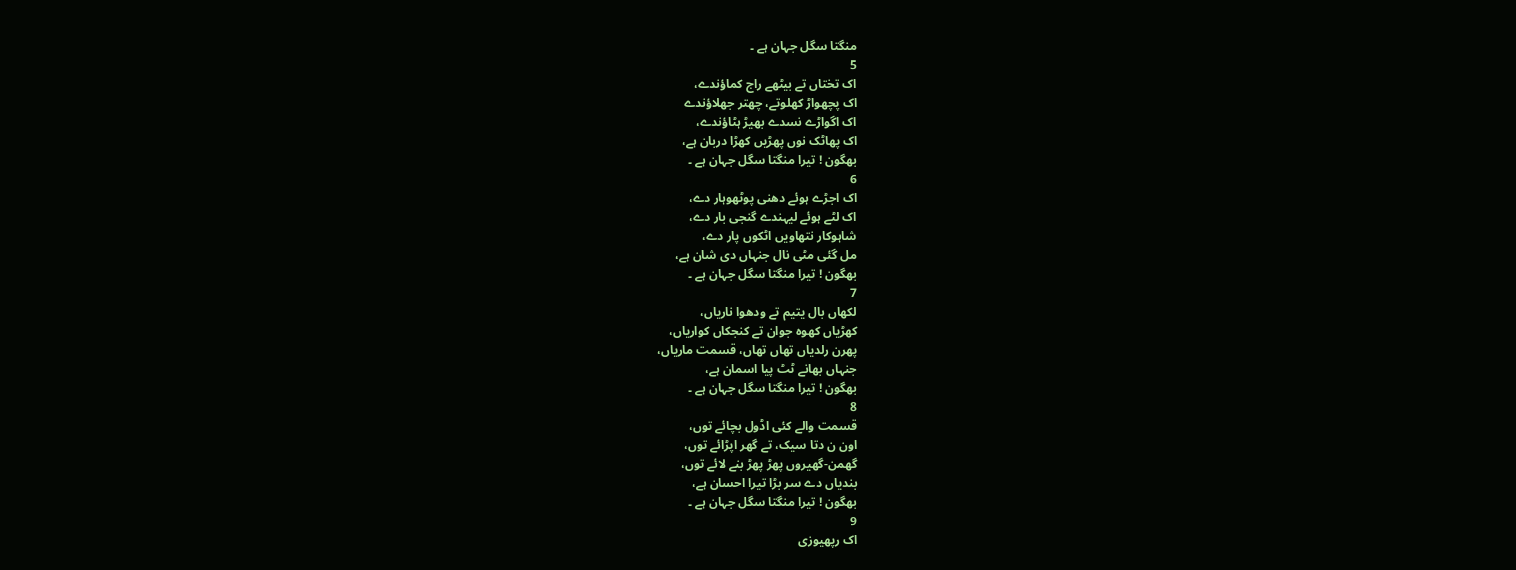منگتا سگل جہان ہے ۔
5
اک تختاں تے بیٹھے راج کماؤندے،
اک پچھواڑ کھلوتے، چھتر جھلاؤندے
اک اگواڑے نسدے بھیڑ ہٹاؤندے،
اک پھاٹک نوں پھڑیں کھڑا دربان ہے،
بھگون ! تیرا منگتا سگل جہان ہے ۔
6
اک اجڑے ہوئے دھنی پوٹھوہار دے،
اک لٹے ہوئے لیہندے گنجی بار دے،
شاہوکار نتھاویں اٹکوں پار دے،
مل گئی مٹی نال جنہاں دی شان ہے،
بھگون ! تیرا منگتا سگل جہان ہے ۔
7
لکھاں بال یتیم تے ودھوا ناریاں،
کھڑیاں کھوہ جوان تے کنجکاں کواریاں،
پھرن رلدیاں تھاں تھاں، قسمت ماریاں،
جنہاں بھانے ٹٹ پیا اسمان ہے،
بھگون ! تیرا منگتا سگل جہان ہے ۔
8
قسمت والے کئی اڈول بچائے توں،
اون ن دتا سیک، تے گھر اپڑائے توں،
گھمن-گھیروں پھڑ پھڑ بنے لائے توں،
بندیاں دے سر بڑا تیرا احسان ہے،
بھگون ! تیرا منگتا سگل جہان ہے ۔
9
اک رپھیوزی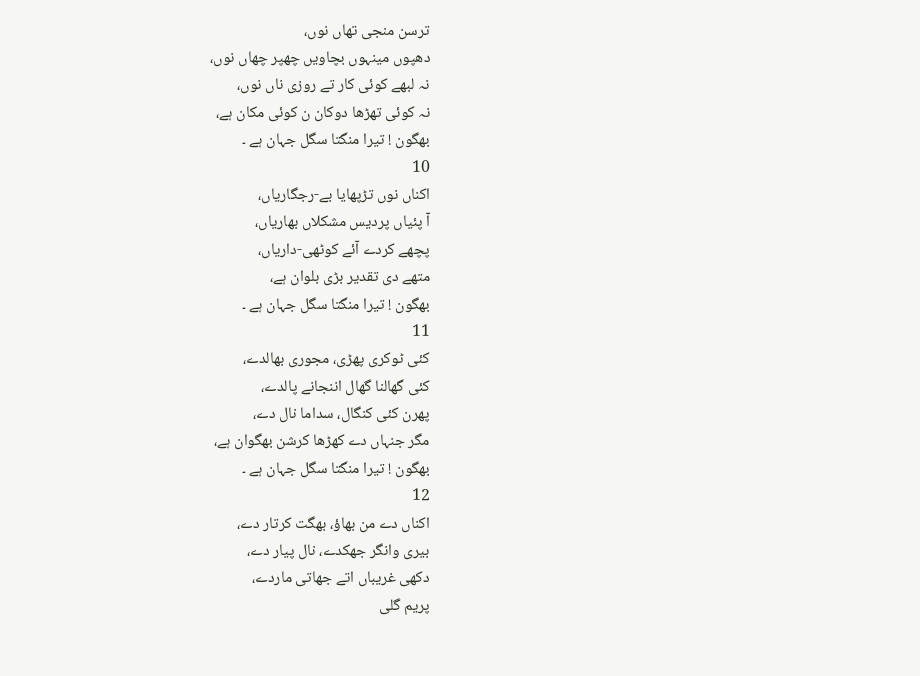ترسن منجی تھاں نوں،
دھپوں مینہوں بچاویں چھپر چھاں نوں،
نہ لبھے کوئی کار تے روزی ناں نوں،
نہ کوئی تھڑھا دوکان ن کوئی مکان ہے،
بھگون ! تیرا منگتا سگل جہان ہے ۔
10
اکناں نوں تڑپھایا بے-رجگاریاں،
آ پئیاں پردیس مشکلاں بھاریاں،
پچھے کردے آئے کوٹھی-داریاں،
متھے دی تقدیر بڑی بلوان ہے،
بھگون ! تیرا منگتا سگل جہان ہے ۔
11
کئی ٹوکری پھڑی، مجوری بھالدے،
کئی گھالنا گھال اننجانے پالدے،
پھرن کئی کنگال، سداما نال دے،
مگر جنہاں دے کھڑھا کرشن بھگوان ہے،
بھگون ! تیرا منگتا سگل جہان ہے ۔
12
اکناں دے من بھاؤ، بھگت کرتار دے،
بیری وانگر جھکدے، نال پیار دے،
دکھی غریباں اتے جھاتی ماردے،
پریم گلی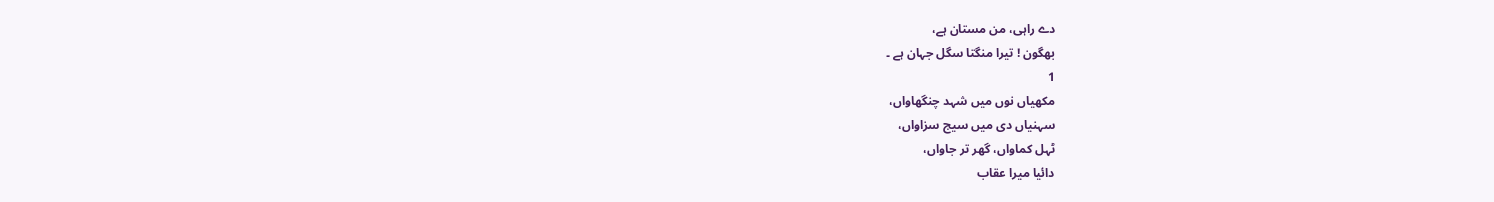دے راہی، من مستان ہے،
بھگون ! تیرا منگتا سگل جہان ہے ۔
1
مکھیاں نوں میں شہد چنگھاواں،
سہنیاں دی میں سیج سزاواں،
ٹہل کماواں، گھر تر جاواں،
دائیا میرا عقاب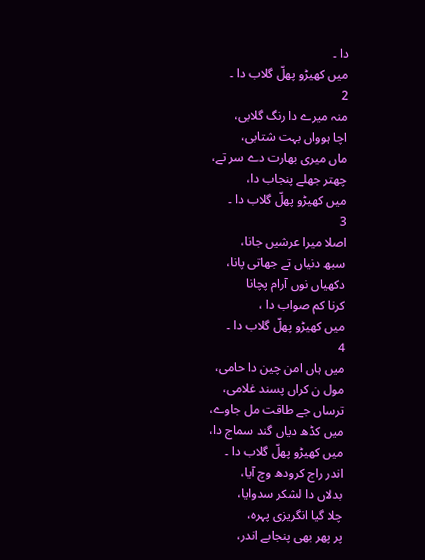دا ۔
میں کھیڑو پھلّ گلاب دا ۔
2
منہ میرے دا رنگ گلابی،
اچا ہوواں بہت شتابی،
ماں میری بھارت دے سر تے،
چھتر جھلے پنجاب دا،
میں کھیڑو پھلّ گلاب دا ۔
3
اصلا میرا عرشیں جانا،
سبھ دنیاں تے جھاتی پانا،
دکھیاں نوں آرام پچانا
کرنا کم صواب دا ،
میں کھیڑو پھلّ گلاب دا ۔
4
میں ہاں امن چین دا حامی،
مول ن کراں پسند غلامی،
ترساں جے طاقت مل جاوے،
میں کڈھ دیاں گند سماج دا،
میں کھیڑو پھلّ گلاب دا ۔
اندر راج کرودھ وچ آیا،
بدلاں دا لشکر سدوایا،
چلا گیا انگریزی پہرہ،
پر پھر بھی پنجابے اندر،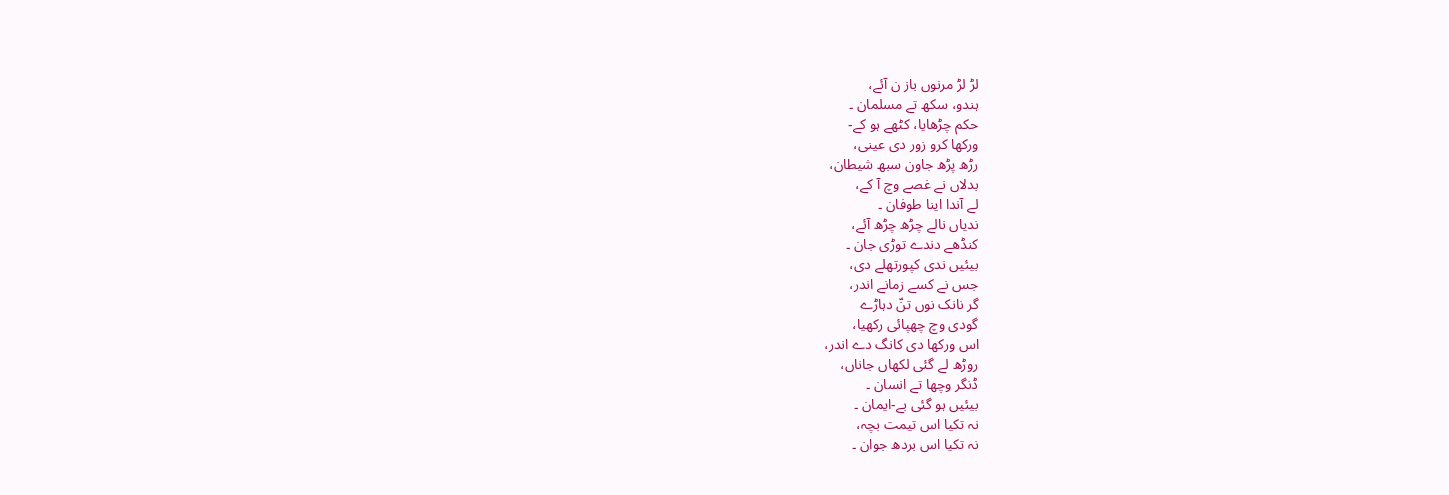لڑ لڑ مرنوں باز ن آئے،
ہندو، سکھ تے مسلمان ۔
حکم چڑھایا، کٹھے ہو کے-
ورکھا کرو زور دی عینی،
رڑھ پڑھ جاون سبھ شیطان،
بدلاں نے غصے وچ آ کے،
لے آندا اینا طوفان ۔
ندیاں نالے چڑھ چڑھ آئے،
کنڈھے دندے توڑی جان ۔
بیئیں ندی کپورتھلے دی،
جس نے کسے زمانے اندر،
گر نانک نوں تنّ دہاڑے
گودی وچ چھپائی رکھیا،
اس ورکھا دی کانگ دے اندر،
روڑھ لے گئی لکھاں جاناں،
ڈنگر وچھا تے انسان ۔
بیئیں ہو گئی بے-ایمان ۔
نہ تکیا اس تیمت بچہ،
نہ تکیا اس بردھ جوان ۔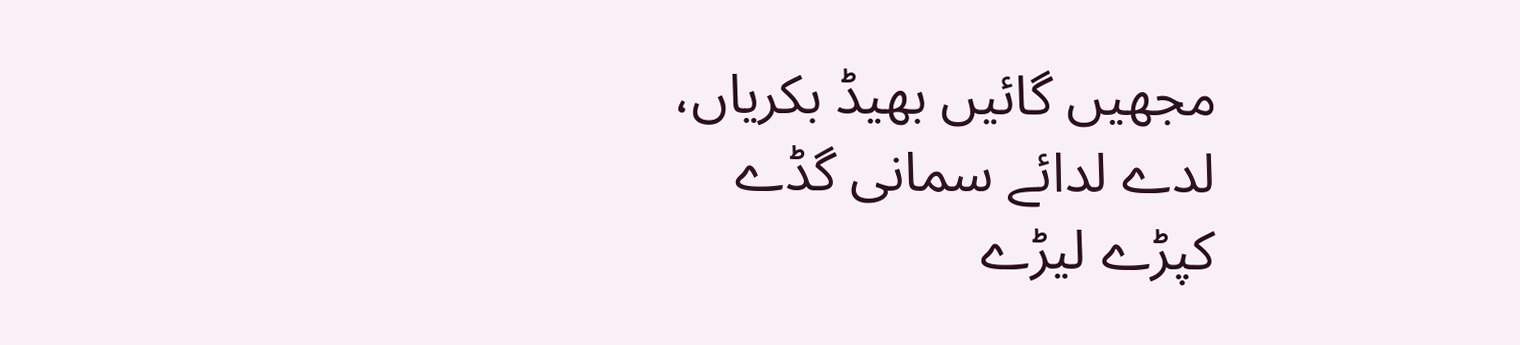مجھیں گائیں بھیڈ بکریاں،
لدے لدائے سمانی گڈے
کپڑے لیڑے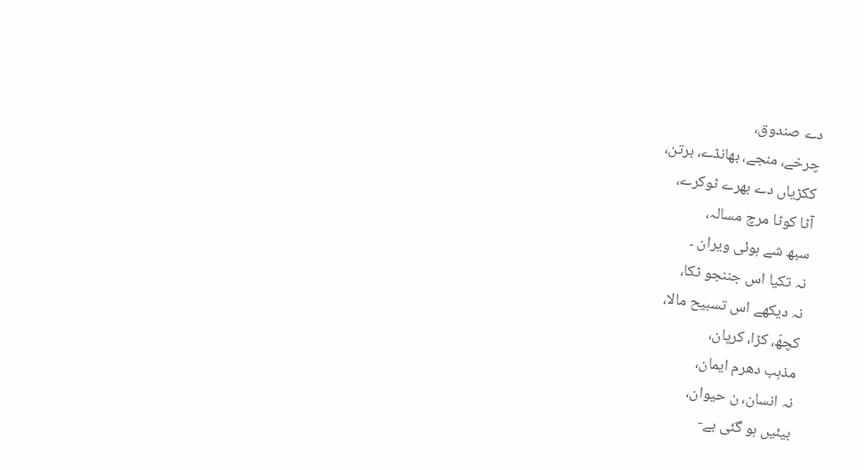دے صندوق،
چرخے، منجے، بھانڈے، برتن،
ککڑیاں دے بھرے ٹوکرے،
آٹا کوٹا مرچ مسالہ،
سبھ شے ہوئی ویران ۔
نہ تکیا اس جننجو ٹکا،
نہ دیکھے اس تسبیح مالا،
کچھّ، کڑا، کرپان،
مذہب دھرم ایمان،
نہ انسان، ن حیوان،
بیئیں ہو گئی بے-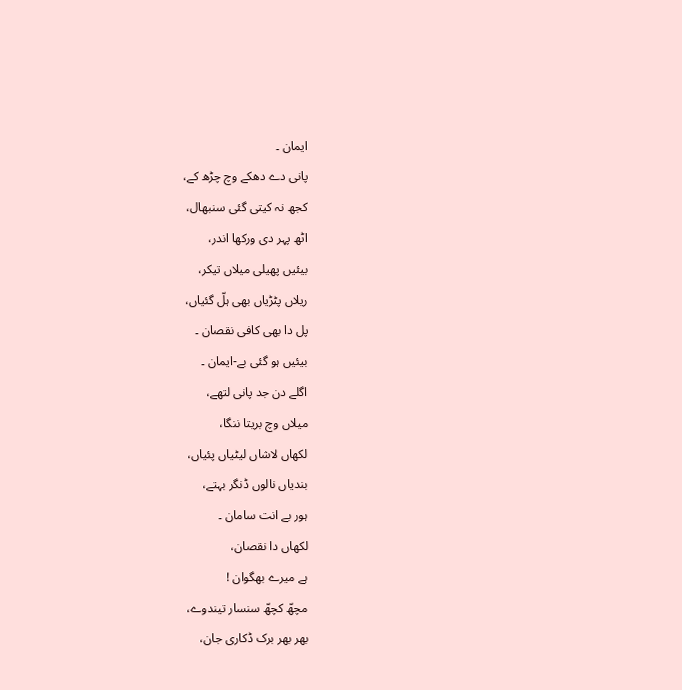ایمان ۔
پانی دے دھکے وچ چڑھ کے،
کجھ نہ کیتی گئی سنبھال،
اٹھ پہر دی ورکھا اندر،
بیئیں پھیلی میلاں تیکر،
ریلاں پٹڑیاں بھی ہلّ گئیاں،
پل دا بھی کافی نقصان ۔
بیئیں ہو گئی بے-ایمان ۔
اگلے دن جد پانی لتھے،
میلاں وچ بریتا ننگا،
لکھاں لاشاں لیٹیاں پئیاں،
بندیاں نالوں ڈنگر بہتے،
ہور بے انت سامان ۔
لکھاں دا نقصان،
ہے میرے بھگوان !
مچھّ کچھّ سنسار تیندوے،
بھر بھر برک ڈکاری جان،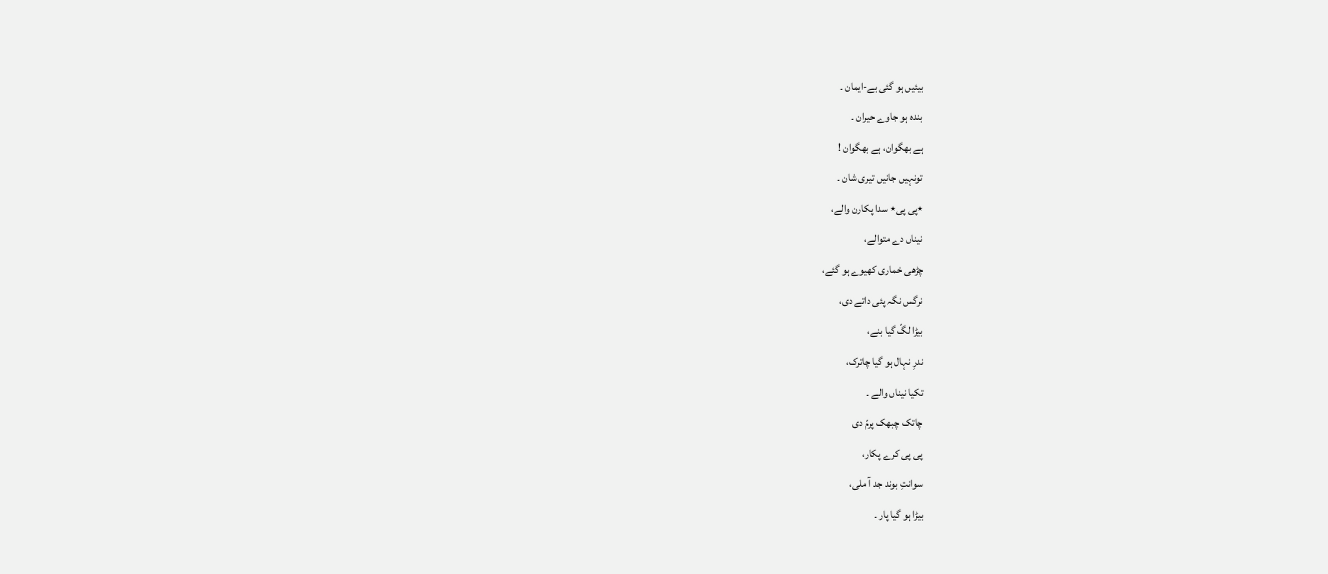بیئیں ہو گئی بے-ایمان ۔
بندہ ہو جاوے حیران ۔
ہے بھگوان، ہے بھگوان !
تونہیں جانیں تیری شان ۔
٭پی پی٭ سدا پکارن والے،
نیناں دے متوالے،
چڑھی خماری کھیوے ہو گئے،
نرگس نگہ پئی داتے دی،
بیڑا لگّ گیا بنے،
ندرِ نہال ہو گیا چاترک،
تکیا نیناں والے ۔
چاتک چبھک پرمّ دی
پی پی کرے پکار،
سوانتِ بوند جد آ ملی،
بیڑا ہو گیا پار ۔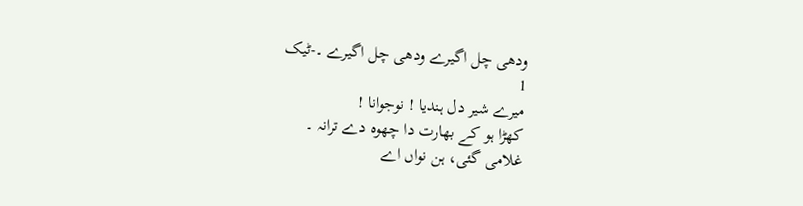ودھی چل اگیرے ودھی چل اگیرے ۔-ٹیک
1
میرے شیر دل ہندیا ! نوجوانا !
کھڑا ہو کے بھارت دا چھوہ دے ترانہ ۔
غلامی گئی، ہن نواں اے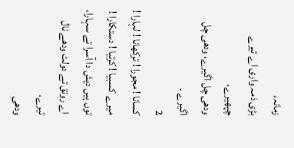زمانہ،
بڑی ذمہ واری اے تیرے چپھیرے،
ودھی چل اگیرے، ودھی چل اگیرے ۔
2
کسانا ! مجورا ! ترکھانا ! لہارا !
میرے کسبیا ! کرتیا ! دستکارا !
توں ہیں دیش دا آسرا تے سہارا،
اے رونق تے دولت ودھے نال تیرے،
ودھی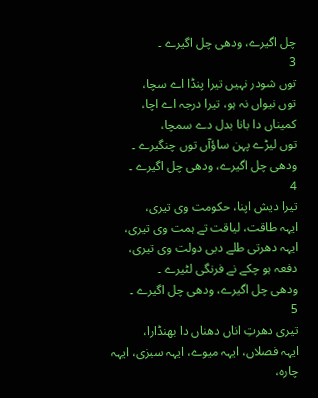چل اگیرے، ودھی چل اگیرے ۔
3
توں شودر نہیں تیرا پنڈا اے سچا،
توں نیواں نہ ہو، تیرا درجہ اے اچا،
کمیناں دا بانا بدل دے سمچا،
توں لیڑے پہن ساؤآں توں چنگیرے ۔
ودھی چل اگیرے، ودھی چل اگیرے ۔
4
تیرا دیش اپنا، حکومت وی تیری،
ایہہ طاقت، لیاقت تے ہمت وی تیری،
ایہہ دھرتی طلے دبی دولت وی تیری،
دفعہ ہو چکے نے فرنگی لٹیرے ۔
ودھی چل اگیرے، ودھی چل اگیرے ۔
5
تیری دھرتِ اناں دھناں دا بھنڈارا،
ایہہ فصلاں، ایہہ میوے، ایہہ سبزی، ایہہ چارہ،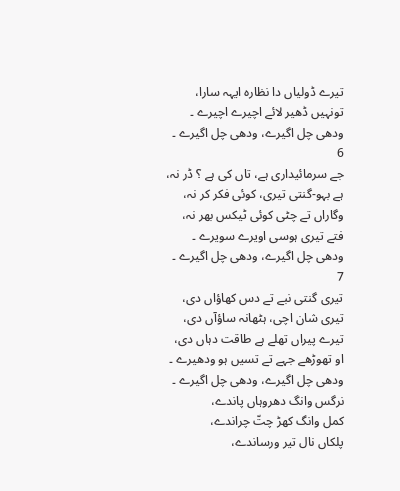تیرے ڈولیاں دا نظارہ ایہہ سارا،
تونہیں ڈھیر لائے اچیرے اچیرے ۔
ودھی چل اگیرے، ودھی چل اگیرے ۔
6
جے سرمائیداری ہے، تاں کی ہے ؟ ڈر نہ،
ہے بہو-گنتی تیری، کوئی فکر کر نہ،
وگاراں تے چٹی کوئی ٹیکس بھر نہ،
فتے تیری ہوسی اویرے سویرے ۔
ودھی چل اگیرے، ودھی چل اگیرے ۔
7
تیری گنتی نبے تے دس کھاؤاں دی،
تیری شان اچی، ہٹھانہ ساؤآں دی،
تیرے پیراں تھلے ہے طاقت دہاں دی،
او تھوڑھے جہے تے تسیں ہو ودھیرے ۔
ودھی چل اگیرے، ودھی چل اگیرے ۔
نرگس وانگ دھروہاں پاندے،
کمل وانگ کھڑ چتّ چراندے،
پلکاں نال تیر ورساندے،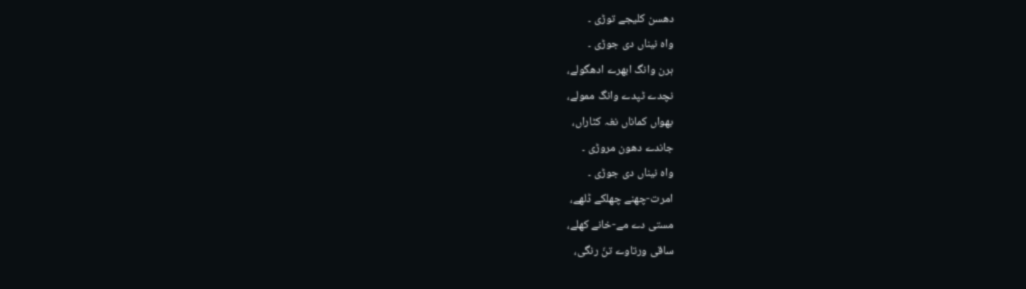دھسن کلیجے توڑی ۔
واہ نیناں دی جوڑی ۔
ہرن وانگ ابھرے ادھگولے،
نچدے ٹپدے وانگ ممولے،
بھواں کماناں نغہ کٹاراں،
جاندے دھون مروڑی ۔
واہ نیناں دی جوڑی ۔
امرت-چھنے چھلکے ڈلھے،
مستی دے مے-خانے کھلے،
ساقی ورتاوے تنّ رنگی،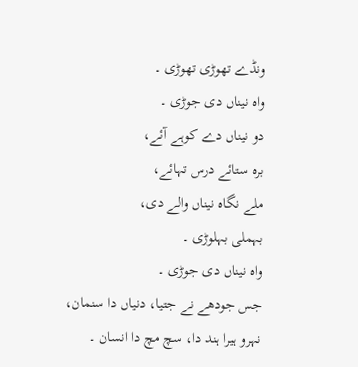ونڈے تھوڑی تھوڑی ۔
واہ نیناں دی جوڑی ۔
دو نیناں دے کوہے آئے،
برہ ستائے درس تہائے،
ملے نگاہ نیناں والے دی،
بہملی بہلوڑی ۔
واہ نیناں دی جوڑی ۔
جس جودھے نے جتیا، دنیاں دا سنمان،
نہرو ہیرا ہند دا، سچ مچ دا انسان ۔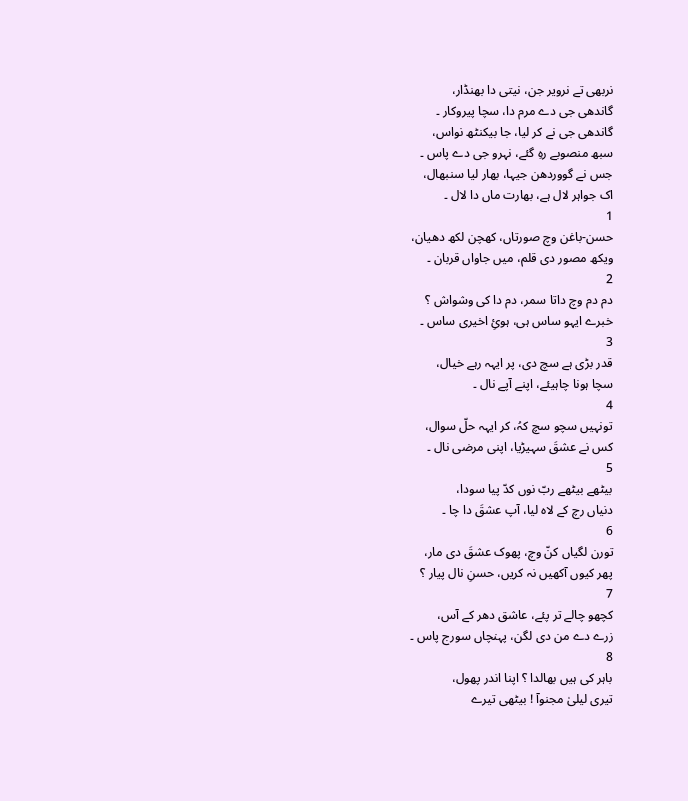نربھی تے نرویر جن، نیتی دا بھنڈار،
گاندھی جی دے مرم دا، سچا پیروکار ۔
گاندھی جی نے کر لیا، جا بیکنٹھ نواس،
سبھ منصوبے رہِ گئے، نہرو جی دے پاس ۔
جس نے گووردھن جیہا، بھار لیا سنبھال،
اک جواہر لال ہے، بھارت ماں دا لال ۔
1
حسن-باغن وچ صورتاں، کھچن لکھ دھیان،
ویکھ مصور دی قلم، میں جاواں قربان ۔
2
دم دم وچ داتا سمر، دم دا کی وشواش ؟
خبرے ایہو ساس ہی، ہوئِ اخیری ساس ۔
3
قدر بڑی ہے سچ دی، پر ایہہ رہے خیال،
سچا ہونا چاہیئے، اپنے آپے نال ۔
4
تونہیں سچو سچ کہُ، کر ایہہ حلّ سوال،
کس نے عشقَ سہیڑیا، اپنی مرضی نال ۔
5
بیٹھے بیٹھے ربّ نوں کدّ پیا سودا،
دنیاں رچ کے لاہ لیا، آپ عشقَ دا چا ۔
6
تورن لگیاں کنّ وچ، پھوک عشقَ دی مار،
پھر کیوں آکھیں نہ کریں، حسنِ نال پیار ؟
7
کچھو چالے تر پئے، عاشق دھر کے آس،
زرے دے من دی لگن، پہنچاں سورج پاس ۔
8
باہر کی ہیں بھالدا ؟ اپنا اندر پھول،
تیری لیلیٰ مجنوآ ! بیٹھی تیرے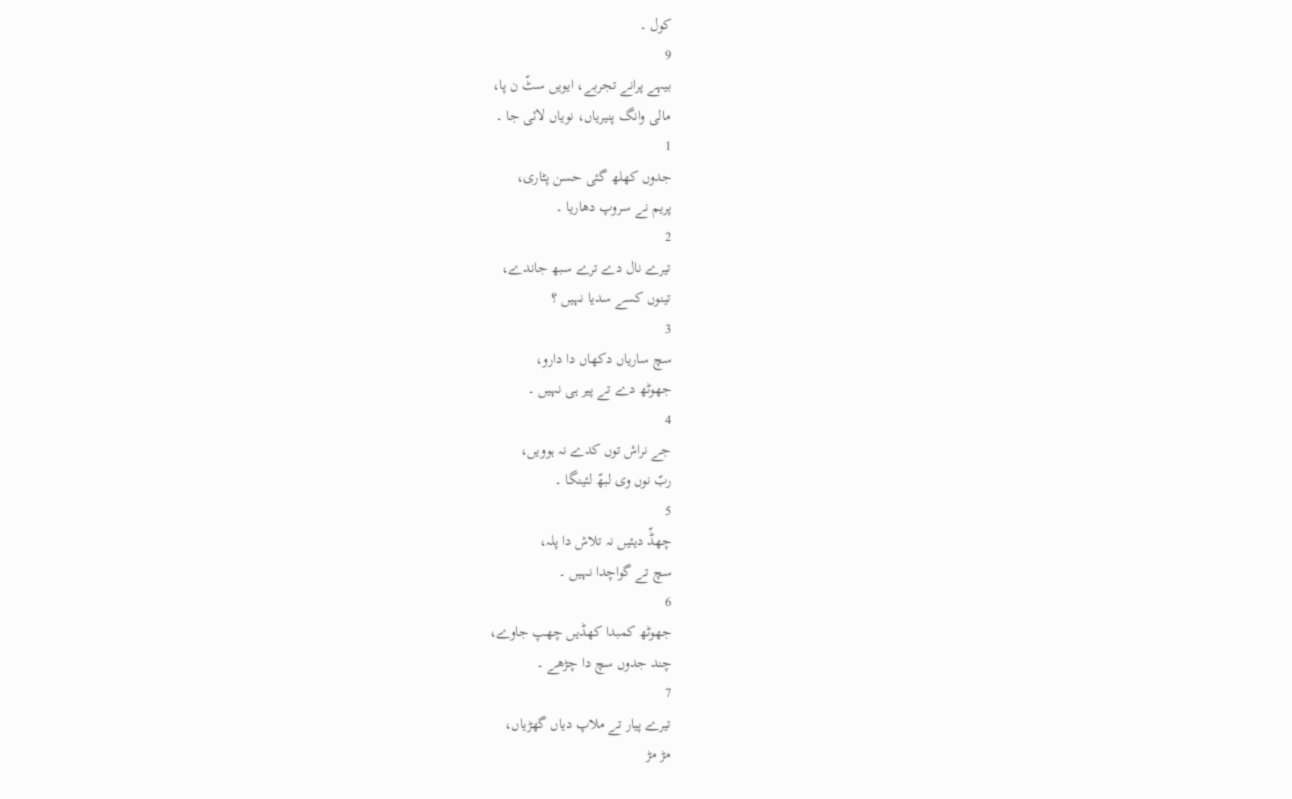کول ۔
9
بیہے پرانے تجربے، ایویں سٹّ ن پا،
مالی وانگ پنیریاں، نویاں لائی جا ۔
1
جدوں کھلھ گئی حسن پٹاری،
پریم نے سروپ دھاریا ۔
2
تیرے نال دے ترے سبھ جاندے،
تینوں کسے سدیا نہیں ؟
3
سچ ساریاں دکھاں دا دارو،
جھوٹھ دے تے پیر ہی نہیں ۔
4
جے نراش توں کدے نہ ہوویں،
ربّ نوں وی لبھّ لئینگا ۔
5
چھڈّ دیئیں نہ تلاش دا پلہ،
سچ تے گواچدا نہیں ۔
6
جھوٹھ کمبدا کھڈیں چھپ جاوے،
چند جدوں سچ دا چڑھے ۔
7
تیرے پیار تے ملاپ دیاں گھڑیاں،
مڑ مڑ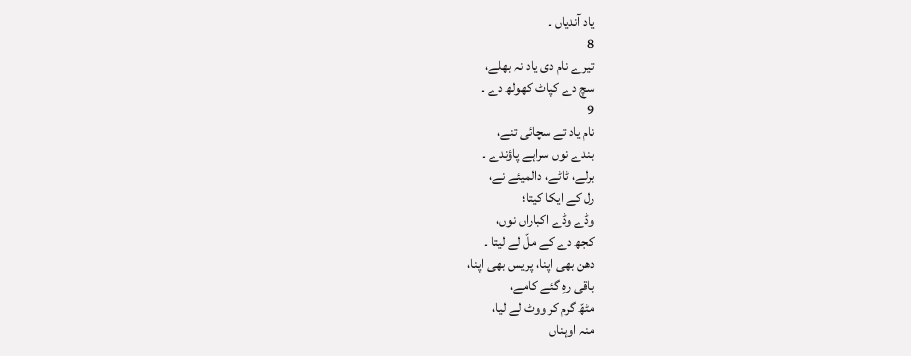یاد آندیاں ۔
8
تیرے نام دی یاد نہ بھلے،
سچ دے کپاٹ کھولھ دے ۔
9
نام یاد تے سچائی تنے،
بندے نوں سراہے پاؤندے ۔
برلے، ٹاٹے، دالمیئے نے،
رل کے ایکا کیتا؛
وڈے وڈے اکباراں نوں،
کجھ دے کے ملّ لے لیتا ۔
دھن بھی اپنا، پریس بھی اپنا،
باقی رہِ گئے کامے،
مٹھّ گرم کر ووٹ لے لیا،
منہ اوہناں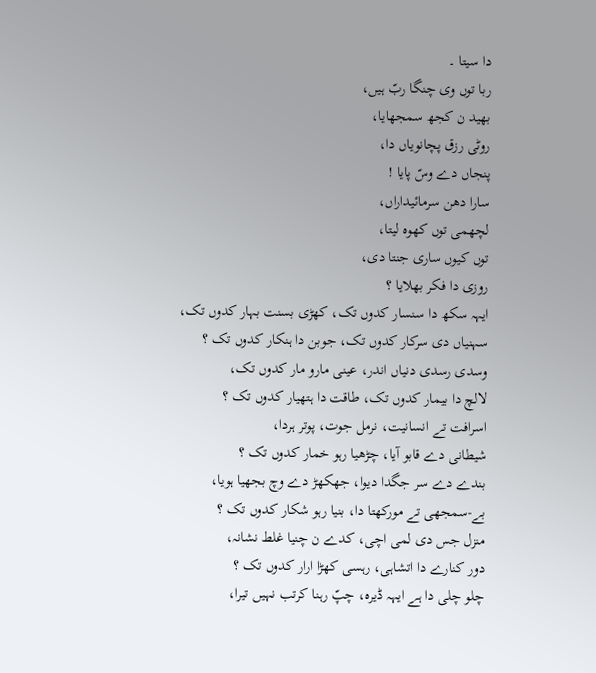دا سیتا ۔
ربا توں وی چنگا ربّ ہیں،
بھید ن کجھ سمجھایا،
روٹی رزق پچانویاں دا،
پنجاں دے وسّ پایا !
سارا دھن سرمائیداراں،
لچھمی توں کھوہ لیتا،
توں کیوں ساری جنتا دی،
روزی دا فکر بھلایا ؟
ایہہ سکھ دا سنسار کدوں تک، کھڑی بسنت بہار کدوں تک،
سہنیاں دی سرکار کدوں تک، جوبن دا ہنکار کدوں تک ؟
وسدی رسدی دنیاں اندر، عینی مارو مار کدوں تک،
لالچ دا بیمار کدوں تک، طاقت دا ہتھیار کدوں تک ؟
اسرافت تے انسانیت، نرمل جوت، پوتر ہردا،
شیطانی دے قابو آیا، چڑھیا رہو خمار کدوں تک ؟
بندے دے سر جگدا دیوا، جھکھڑ دے وچ بجھیا ہویا،
بے-سمجھی تے مورکھتا دا، بنیا رہو شکار کدوں تک ؟
منزل جس دی لمی اچی، کدے ن چنیا غلط نشانہ،
دور کنارے دا اتشاہی، رہسی کھڑا ارار کدوں تک ؟
چلو چلی دا ہے ایہہ ڈیرہ، چپّ رہنا کرتب نہیں تیرا،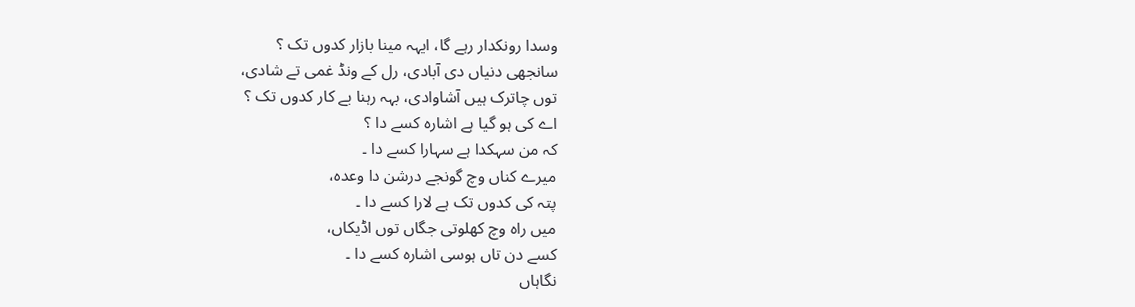وسدا رونکدار رہے گا، ایہہ مینا بازار کدوں تک ؟
سانجھی دنیاں دی آبادی، رل کے ونڈ غمی تے شادی،
توں چاترک ہیں آشاوادی، بہہ رہنا بے کار کدوں تک ؟
اے کی ہو گیا ہے اشارہ کسے دا ؟
کہ من سہکدا ہے سہارا کسے دا ۔
میرے کناں وچ گونجے درشن دا وعدہ،
پتہ کی کدوں تک ہے لارا کسے دا ۔
میں راہ وچ کھلوتی جگاں توں اڈیکاں،
کسے دن تاں ہوسی اشارہ کسے دا ۔
نگاہاں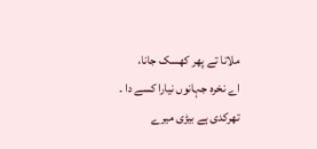ملانا تے پھر کھسک جانا،
اے نخرہ جہانوں نیارا کسے دا ۔
تھرکدی ہے بیڑی میرے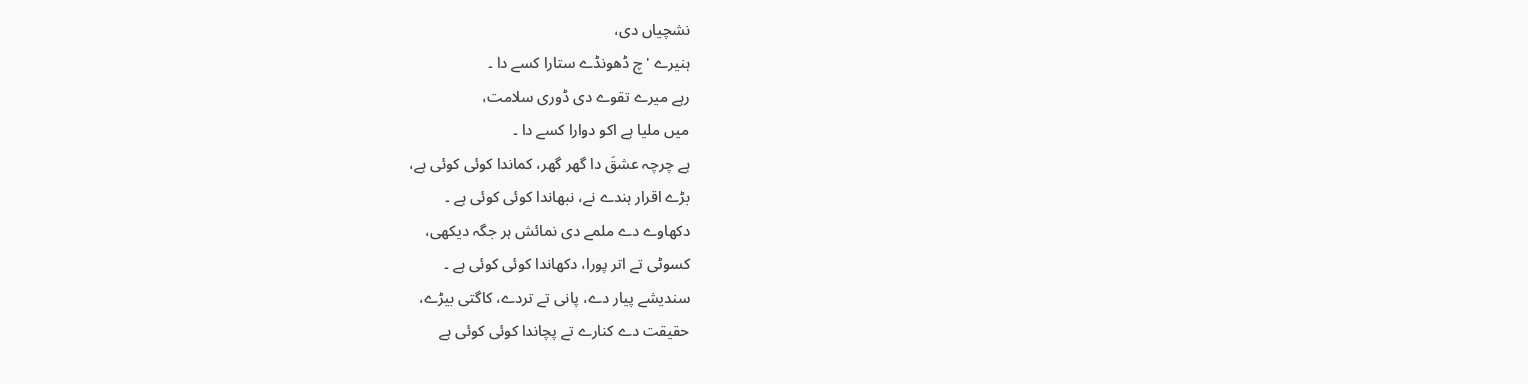نشچیاں دی،
ہنیرے 'چ ڈھونڈے ستارا کسے دا ۔
رہے میرے تقوے دی ڈوری سلامت،
میں ملیا ہے اکو دوارا کسے دا ۔
ہے چرچہ عشقَ دا گھر گھر، کماندا کوئی کوئی ہے،
بڑے اقرار ہندے نے، نبھاندا کوئی کوئی ہے ۔
دکھاوے دے ملمے دی نمائش ہر جگہ دیکھی،
کسوٹی تے اتر پورا، دکھاندا کوئی کوئی ہے ۔
سندیشے پیار دے، پانی تے تردے، کاگتی بیڑے،
حقیقت دے کنارے تے پچاندا کوئی کوئی ہے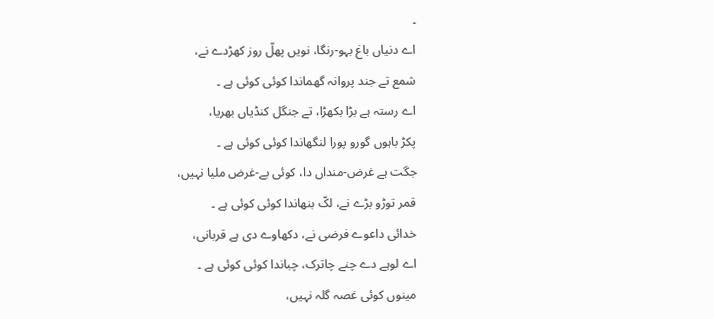۔
اے دنیاں باغ بہو-رنگا، نویں پھلّ روز کھڑدے نے،
شمع تے جند پروانہ گھماندا کوئی کوئی ہے ۔
اے رستہ ہے بڑا بکھڑا، تے جنگل کنڈیاں بھریا،
پکڑ باہوں گورو پورا لنگھاندا کوئی کوئی ہے ۔
جگت ہے غرض-منداں دا، کوئی بے-غرض ملیا نہیں،
قمر توڑو بڑے نے، لکّ بنھاندا کوئی کوئی ہے ۔
خدائی داعوے فرضی نے، دکھاوے دی ہے قربانی،
اے لوہے دے چنے چاترک، چباندا کوئی کوئی ہے ۔
مینوں کوئی غصہ گلہ نہیں،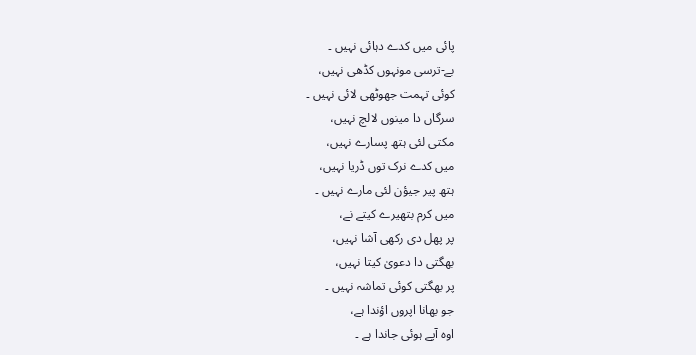پائی میں کدے دہائی نہیں ۔
بے-ترسی مونہوں کڈھی نہیں،
کوئی تہمت جھوٹھی لائی نہیں ۔
سرگاں دا مینوں لالچ نہیں،
مکتی لئی ہتھ پسارے نہیں،
میں کدے نرک توں ڈریا نہیں،
ہتھ پیر جیؤن لئی مارے نہیں ۔
میں کرم بتھیرے کیتے نے،
پر پھل دی رکھی آشا نہیں،
بھگتی دا دعویٰ کیتا نہیں،
پر بھگتی کوئی تماشہ نہیں ۔
جو بھانا اپروں اؤندا ہے،
اوہ آپے ہوئی جاندا ہے ۔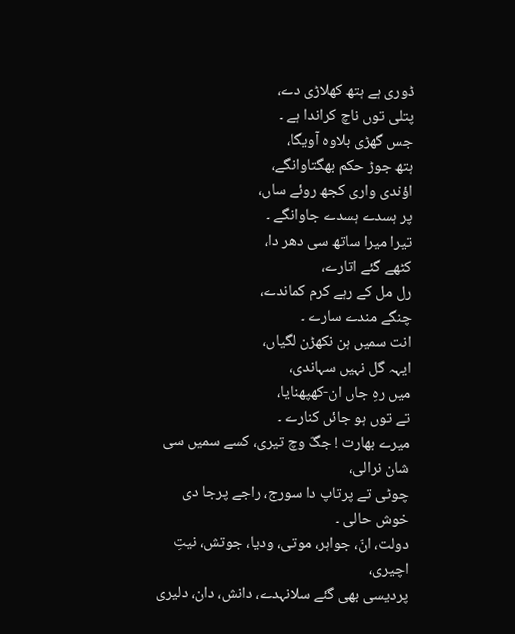ڈوری ہے ہتھ کھلاڑی دے،
پتلی توں ناچ کراندا ہے ۔
جس گھڑی بلاوہ آویگا،
ہتھ جوڑ حکم بھگتاوانگے،
اؤندی واری کجھ روئے ساں،
پر ہسدے ہسدے جاوانگے ۔
تیرا میرا ساتھ سی دھر دا،
کٹھے گئے اتارے،
رل مل کے رہے کرم کماندے،
چنگے مندے سارے ۔
انت سمیں ہن نکھڑن لگیاں،
ایہہ گل نہیں سہاندی،
میں رہِ جاں ان-کھپھنایا،
تے توں ہو جائں کنارے ۔
میرے بھارت ! جگّ وچ تیری، کسے سمیں سی شان نرالی،
چوٹی تے پرتاپ دا سورج، راجے پرجا دی خوش حالی ۔
دولت، انّ، جواہر، موتی، ودیا، جوتش، نیتِ اچیری،
پردیسی بھی گئے سلانہدے، دانش، دان، دلیری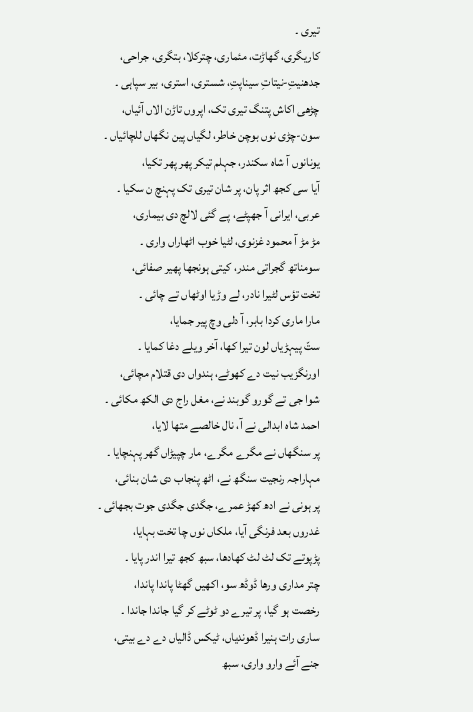تیری ۔
کاریگری، گھاڑت، مئماری، چترکلا، بتگری، جراحی،
جدھنیتِ-نیتاتِ سیناپتِ، شستری، استری، بیر سپاہی ۔
چڑھی اکاش پتنگ تیری تک، اپروں تاڑن الاں آئیاں،
سون-چڑی نوں بوچن خاطر، لگیاں پین نگھاں للچائیاں ۔
یونانوں آ شاہ سکندر، جہلم تیکر پھر پھر تکیا،
آیا سی کجھ اثر پان، پر شان تیری تک پہنچ ن سکیا ۔
عربی، ایرانی آ جھپٹے، پے گئی لالچ دی بیماری،
مڑ مڑ آ محمود غزنوی، لٹیا خوب اٹھاراں واری ۔
سومناتھ گجراتی مندر، کیتی ہونجھا پھیر صفائی،
تخت تؤس لٹیرا نادر، لے وڑیا اوٹھاں تے چائی ۔
مارا ماری کردا بابر، آ دلی وچ پیر جمایا،
ستّ پیہڑیاں لون تیرا کھا، آخر ویلے دغا کمایا ۔
اورنگزیب نیت دے کھوٹے، ہندواں دی قتلام مچائی،
شوا جی تے گورو گوبند نے، مغل راج دی الکھ مکائی ۔
احمد شاہ ابدالی نے آ، نال خالصے متھا لایا،
پر سنگھاں نے مگرے مگرے، مار چپیڑاں گھر پہنچایا ۔
مہاراجہ رنجیت سنگھ نے، اٹھ پنجاب دی شان بنائی،
پر ہونی نے ادھ کھڑ عمرے، جگدی جگدی جوت بجھائی ۔
غدروں بعد فرنگی آیا، ملکاں نوں چا تخت بہایا،
پڑپوتے تک لٹ لٹ کھادھا، سبھ کجھ تیرا اندر پایا ۔
چتر مداری ورھا ڈوڈھ سو، اکھیں گھٹا پاندا پاندا،
رخصت ہو گیا، پر تیرے دو ٹوٹے کر گیا جاندا جاندا ۔
ساری رات ہنیرا ڈھوندیاں، ٹیکس ڈالیاں دے دے بیتی،
جنے آئے وارو واری، سبھ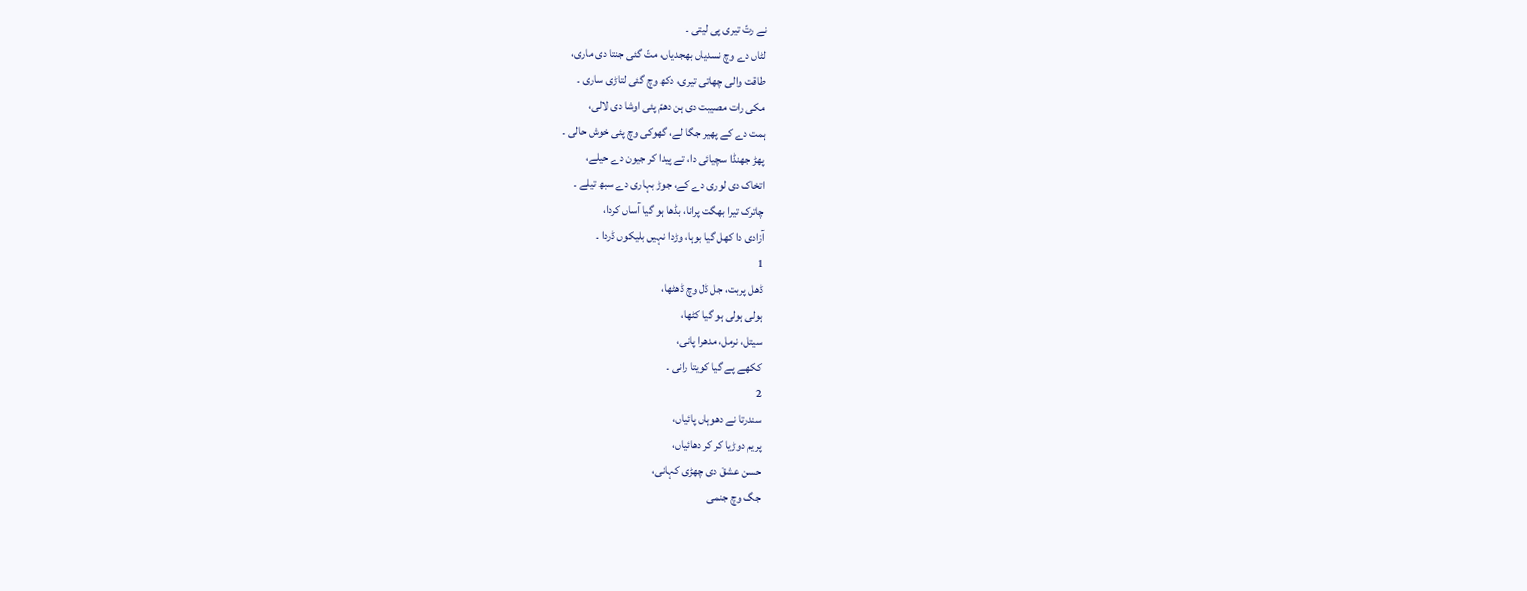نے رتّ تیری پی لیتی ۔
لٹاں دے وچ نسدیاں بھجدیاں، متّ گئی جنتا دی ماری،
طاقت والی چھاتی تیری، دکھ وچ گئی لتاڑی ساری ۔
مکی رات مصیبت دی ہن دھمّ پئی اوشا دی لالی،
ہمت دے کے پھیر جگا لے، گھوکی وچ پئی خوش حالی ۔
پھڑ جھنڈا سچیائی دا، تے پیدا کر جیون دے حیلے،
اتخاک دی لوری دے کے، جوڑ بہاری دے سبھ تیلے ۔
چاترک تیرا بھگت پرانا، بڈھا ہو گیا آساں کردا،
آزادی دا کھل گیا بوہا، وڑدا نہیں بلیکوں ڈردا ۔
1
ڈھل پربت، جل ڈل وچ ڈھٹھا،
ہولی ہولی ہو گیا کٹھا،
سیتل، نرمل، مدھرا پانی،
ککھے پے گیا کویتا رانی ۔
2
سندرتا نے دھوہاں پائیاں،
پریم دوڑیا کر کر دھائیاں،
حسن عشقَ دی چھڑی کہانی،
جگ وچ جنمی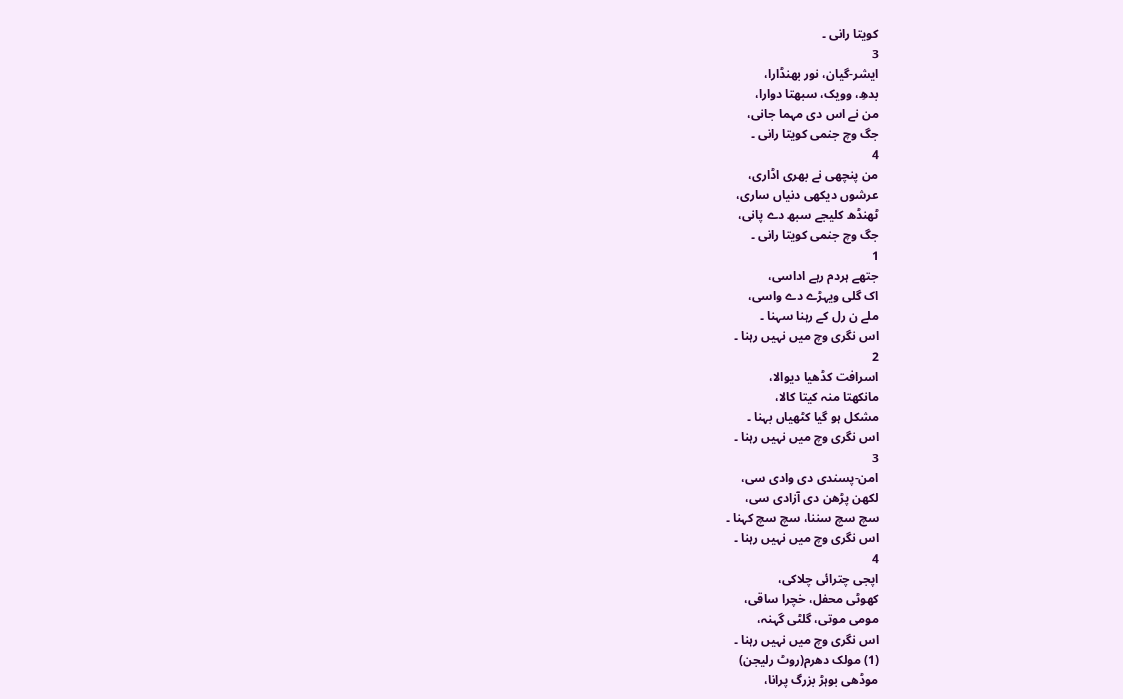کویتا رانی ۔
3
ایشر-گیان، نور بھنڈارا،
بدھِ، وویک، سبھتا دوارا،
من نے اس دی مہما جانی،
جگ وچ جنمی کویتا رانی ۔
4
من پنچھی نے بھری اڈاری،
عرشوں دیکھی دنیاں ساری،
ٹھنڈھ کلیجے سبھ دے پانی،
جگ وچ جنمی کویتا رانی ۔
1
جتھے ہردم رہے اداسی،
اک گلی ویہڑے دے واسی،
ملے ن رل کے رہنا سہنا ۔
اس نگری وچ میں نہیں رہنا ۔
2
اسرافت کڈھیا دیوالا،
مانکھتا منہ کیتا کالا،
مشکل ہو گیا کٹھیاں بہنا ۔
اس نگری وچ میں نہیں رہنا ۔
3
امن-پسندی دی وادی سی،
لکھن پڑھن دی آزادی سی،
سچ سچ سننا، سچ سچ کہنا ۔
اس نگری وچ میں نہیں رہنا ۔
4
اپجی چترائی چلاکی،
کھوٹی محفل، خچرا ساقی،
مومی موتی، گلٹی گہنہ،
اس نگری وچ میں نہیں رہنا ۔
(1) مولک دھرم(روٹ رلیجن)
موڈھی بوہڑ بزرگ پرانا،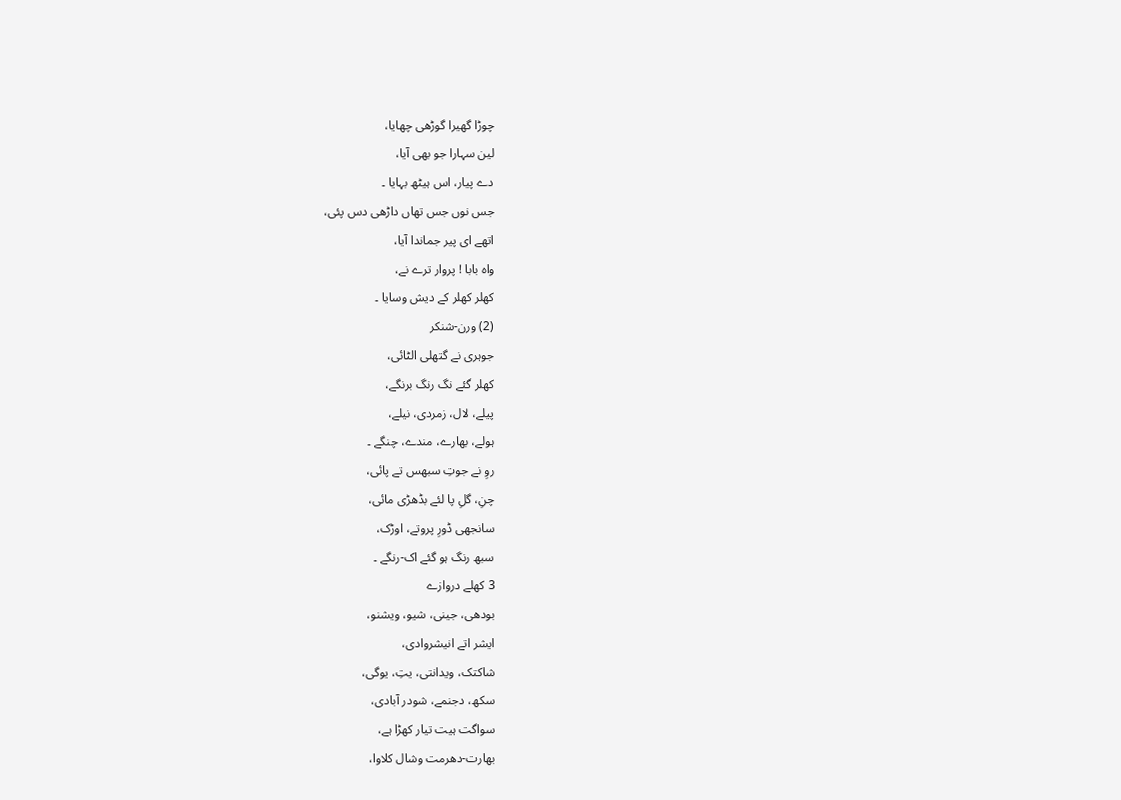چوڑا گھیرا گوڑھی چھایا،
لین سہارا جو بھی آیا،
دے پیار، اس ہیٹھ بہایا ۔
جس نوں جس تھاں داڑھی دس پئی،
اتھے ای پیر جماندا آیا،
واہ بابا ! پروار ترے نے،
کھلر کھلر کے دیش وسایا ۔
(2) ورن-شنکر
جوہری نے گتھلی الٹائی،
کھلر گئے نگ رنگ برنگے،
پیلے، لال، زمردی، نیلے،
ہولے، بھارے، مندے، چنگے ۔
روِ نے جوتِ سبھس تے پائی،
چنِ، گلِ پا لئے بڈھڑی مائی،
سانجھی ڈورِ پروتے، اوڑک،
سبھ رنگ ہو گئے اک-رنگے ۔
3 کھلے دروازے
بودھی، جینی، شیو، ویشنو،
ایشر اتے انیشروادی،
شاکتک، ویدانتی، یتِ، یوگی،
سکھ، دجنمے، شودر آبادی،
سواگت ہیت تیار کھڑا ہے،
بھارت-دھرمت وشال کلاوا،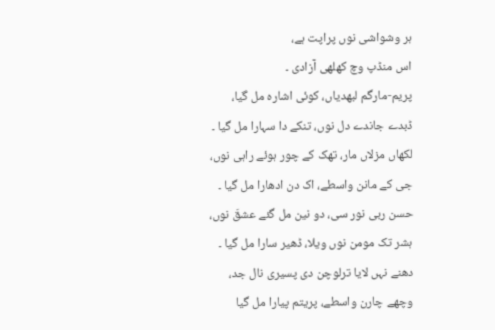ہر وشواشی نوں پراپت ہے،
اس منڈپ وچ کھلھی آزادی ۔
پریم-مارگم لبھدیاں، کوئی اشارہ مل گیا،
ڈبدے جاندے دل نوں، تنکے دا سہارا مل گیا ۔
لکھاں مزلاں مار، تھک کے چور ہوئے راہی نوں،
جی کے مانن واسطے، اک دن ادھارا مل گیا ۔
حسن ربی نور سی، دو نین مل گئے عشقَ نوں،
ہشر تک مومن نوں ویلا، ڈھیر سارا مل گیا ۔
دھنے نہں لایا ترلوچن دی پسیری نال جد،
وچھے چارن واسطے، پریتم پیارا مل گیا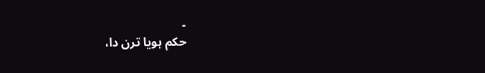۔
حکم ہویا ترن دا،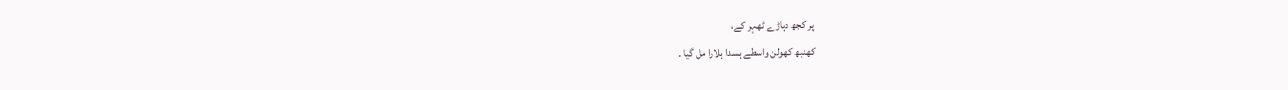پر کجھ دہاڑے ٹھہر کے،
کھنبھ کھولن واسطے ہسدا ہلارا مل گیا ۔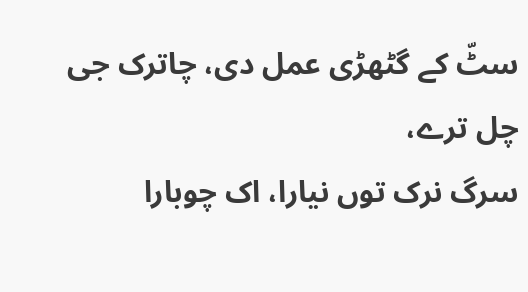سٹّ کے گٹھڑی عمل دی، چاترک جی چل ترے،
سرگ نرک توں نیارا، اک چوبارا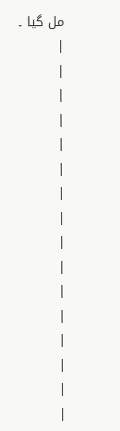مل گیا ۔
|
|
|
|
|
|
|
|
|
|
|
|
|
|
|
|